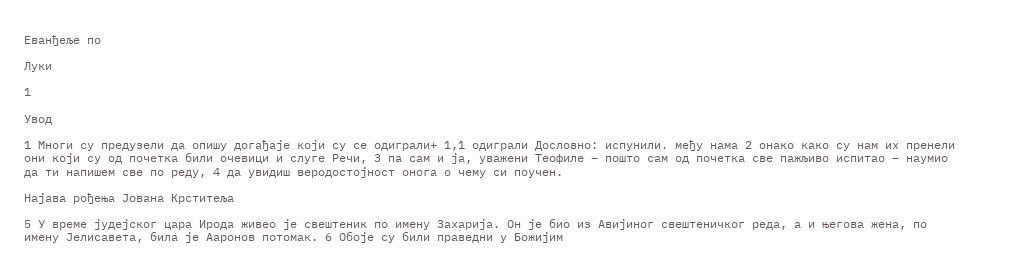Еванђеље по

Луки

1

Увод

1 Многи су предузели да опишу догађаје који су се одиграли+ 1,1 одиграли Дословно: испунили. међу нама 2 онако како су нам их пренели они који су од почетка били очевици и слуге Речи, 3 па сам и ја, уважени Теофиле – пошто сам од почетка све пажљиво испитао – наумио да ти напишем све по реду, 4 да увидиш веродостојност онога о чему си поучен.

Најава рођења Јована Крститеља

5 У време јудејског цара Ирода живео је свештеник по имену Захарија. Он је био из Авијиног свештеничког реда, а и његова жена, по имену Јелисавета, била је Ааронов потомак. 6 Обоје су били праведни у Божијим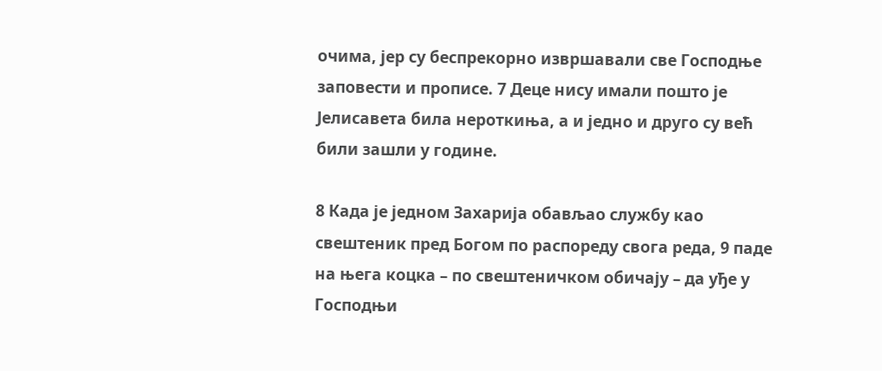очима, јер су беспрекорно извршавали све Господње заповести и прописе. 7 Деце нису имали пошто је Јелисавета била нероткиња, а и једно и друго су већ били зашли у године.

8 Када је једном Захарија обављао службу као свештеник пред Богом по распореду свога реда, 9 паде на њега коцка – по свештеничком обичају – да уђе у Господњи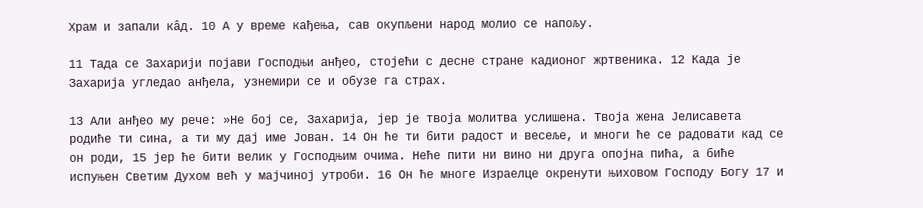Храм и запали кâд. 10 А у време кађења, сав окупљени народ молио се напољу.

11 Тада се Захарији појави Господњи анђео, стојећи с десне стране кадионог жртвеника. 12 Када је Захарија угледао анђела, узнемири се и обузе га страх.

13 Али анђео му рече: »Не бој се, Захарија, јер је твоја молитва услишена. Твоја жена Јелисавета родиће ти сина, а ти му дај име Јован. 14 Он ће ти бити радост и весеље, и многи ће се радовати кад се он роди, 15 јер ће бити велик у Господњим очима. Неће пити ни вино ни друга опојна пића, а биће испуњен Светим Духом већ у мајчиној утроби. 16 Он ће многе Израелце окренути њиховом Господу Богу 17 и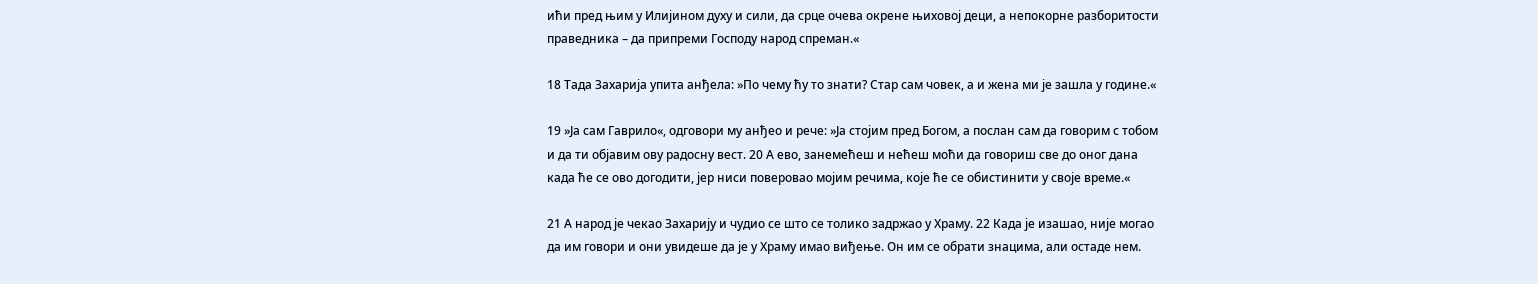ићи пред њим у Илијином духу и сили, да срце очева окрене њиховој деци, а непокорне разборитости праведника – да припреми Господу народ спреман.«

18 Тада Захарија упита анђела: »По чему ћу то знати? Стар сам човек, а и жена ми је зашла у године.«

19 »Ја сам Гаврило«, одговори му анђео и рече: »Ја стојим пред Богом, а послан сам да говорим с тобом и да ти објавим ову радосну вест. 20 А ево, занемећеш и нећеш моћи да говориш све до оног дана када ће се ово догодити, јер ниси поверовао мојим речима, које ће се обистинити у своје време.«

21 А народ је чекао Захарију и чудио се што се толико задржао у Храму. 22 Када је изашао, није могао да им говори и они увидеше да је у Храму имао виђење. Он им се обрати знацима, али остаде нем.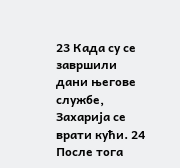23 Када су се завршили дани његове службе, Захарија се врати кући. 24 После тога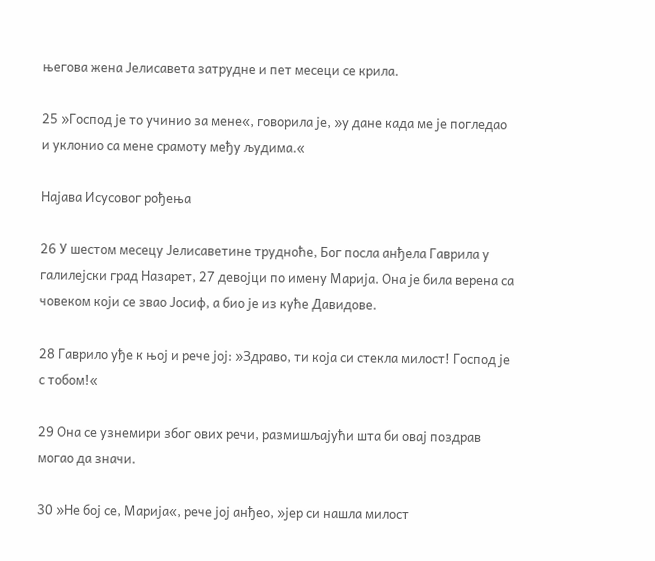његова жена Јелисавета затрудне и пет месеци се крила.

25 »Господ је то учинио за мене«, говорила је, »у дане када ме је погледао и уклонио са мене срамоту међу људима.«

Најава Исусовог рођења

26 У шестом месецу Јелисаветине трудноће, Бог посла анђела Гаврила у галилејски град Назарет, 27 девојци по имену Марија. Она је била верена са човеком који се звао Јосиф, а био је из куће Давидове.

28 Гаврило уђе к њој и рече јој: »Здраво, ти која си стекла милост! Господ је с тобом!«

29 Она се узнемири због ових речи, размишљајући шта би овај поздрав могао да значи.

30 »Не бој се, Марија«, рече јој анђео, »јер си нашла милост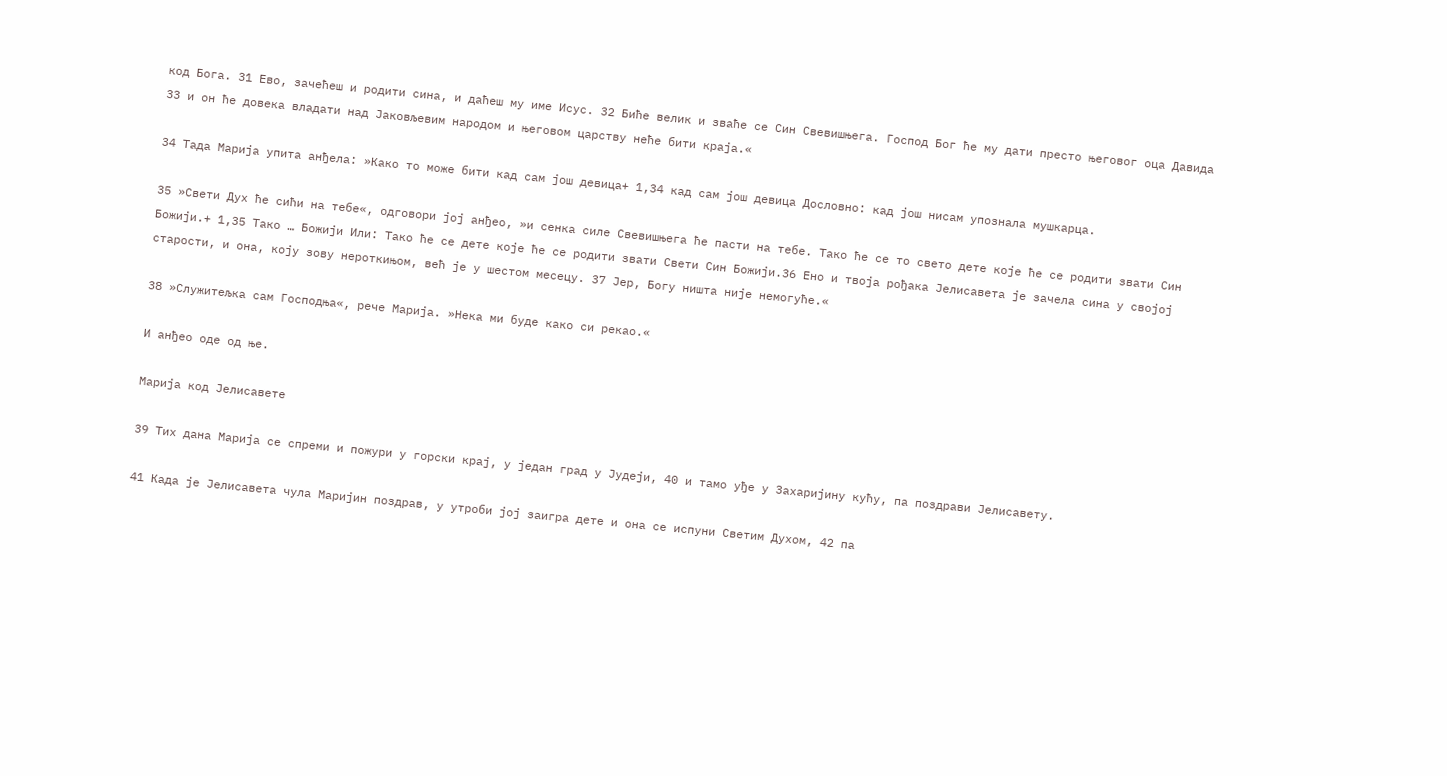код Бога. 31 Ево, зачећеш и родити сина, и даћеш му име Исус. 32 Биће велик и зваће се Син Свевишњега. Господ Бог ће му дати престо његовог оца Давида 33 и он ће довека владати над Јаковљевим народом и његовом царству неће бити краја.«

34 Тада Марија упита анђела: »Како то може бити кад сам још девица+ 1,34 кад сам још девица Дословно: кад још нисам упознала мушкарца.

35 »Свети Дух ће сићи на тебе«, одговори јој анђео, »и сенка силе Свевишњега ће пасти на тебе. Тако ће се то свето дете које ће се родити звати Син Божији.+ 1,35 Тако … Божији Или: Тако ће се дете које ће се родити звати Свети Син Божији.36 Ено и твоја рођака Јелисавета је зачела сина у својој старости, и она, коју зову нероткињом, већ је у шестом месецу. 37 Јер, Богу ништа није немогуће.«

38 »Служитељка сам Господња«, рече Марија. »Нека ми буде како си рекао.«

И анђео оде од ње.

Марија код Јелисавете

39 Тих дана Марија се спреми и пожури у горски крај, у један град у Јудеји, 40 и тамо уђе у Захаријину кућу, па поздрави Јелисавету.

41 Када је Јелисавета чула Маријин поздрав, у утроби јој заигра дете и она се испуни Светим Духом, 42 па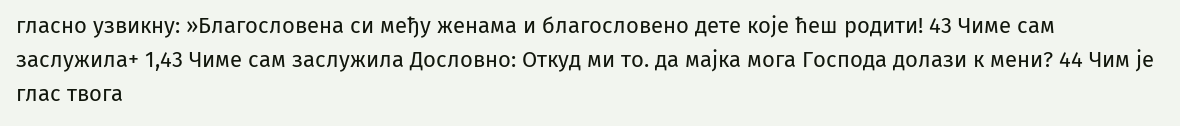гласно узвикну: »Благословена си међу женама и благословено дете које ћеш родити! 43 Чиме сам заслужила+ 1,43 Чиме сам заслужила Дословно: Откуд ми то. да мајка мога Господа долази к мени? 44 Чим је глас твога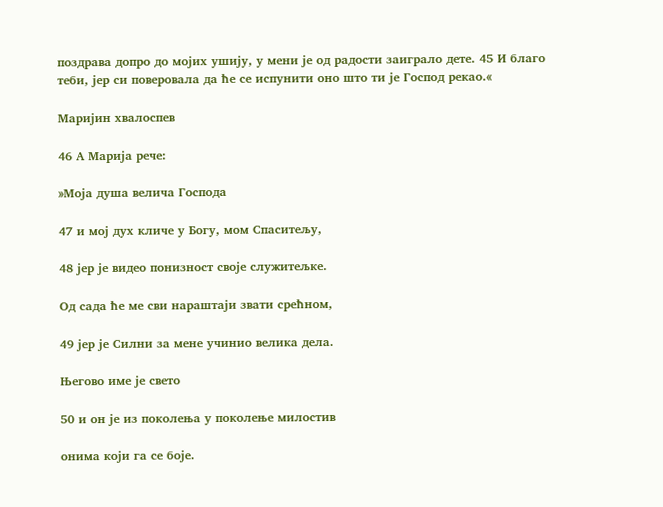поздрава допро до мојих ушију, у мени је од радости заиграло дете. 45 И благо теби, јер си поверовала да ће се испунити оно што ти је Господ рекао.«

Маријин хвалоспев

46 А Марија рече:

»Моја душа велича Господа

47 и мој дух кличе у Богу, мом Спаситељу,

48 јер је видео понизност своје служитељке.

Од сада ће ме сви нараштаји звати срећном,

49 јер је Силни за мене учинио велика дела.

Његово име је свето

50 и он је из поколења у поколење милостив

онима који га се боје.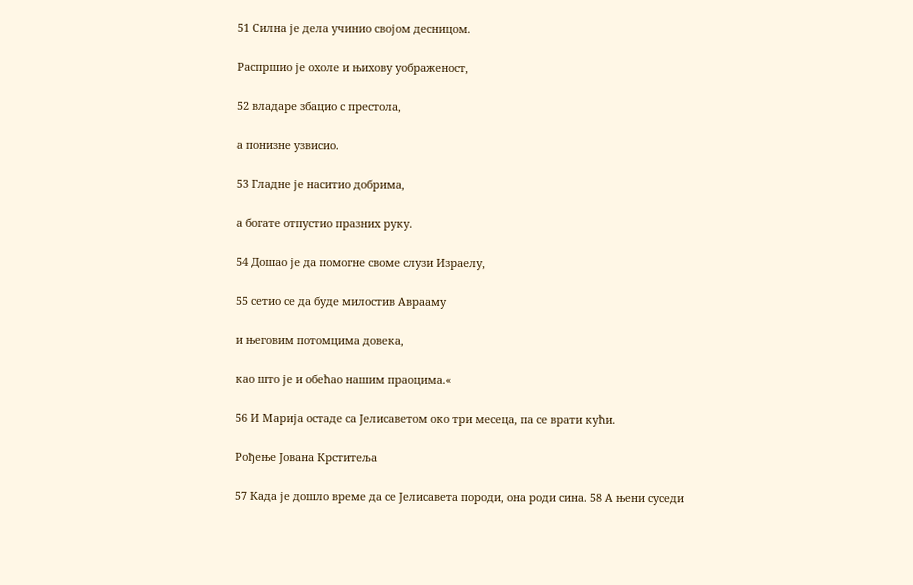51 Силна је дела учинио својом десницом.

Распршио је охоле и њихову уображеност,

52 владаре збацио с престола,

а понизне узвисио.

53 Гладне је наситио добрима,

а богате отпустио празних руку.

54 Дошао је да помогне своме слузи Израелу,

55 сетио се да буде милостив Аврааму

и његовим потомцима довека,

као што је и обећао нашим праоцима.«

56 И Марија остаде са Јелисаветом око три месеца, па се врати кући.

Рођење Јована Крститеља

57 Када је дошло време да се Јелисавета породи, она роди сина. 58 А њени суседи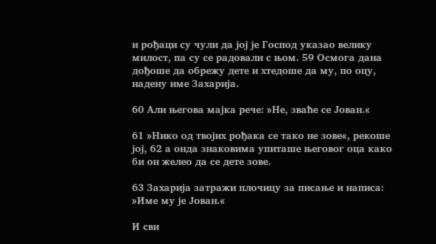и рођаци су чули да јој је Господ указао велику милост, па су се радовали с њом. 59 Осмога дана дођоше да обрежу дете и хтедоше да му, по оцу, надену име Захарија.

60 Али његова мајка рече: »Не, зваће се Јован.«

61 »Нико од твојих рођака се тако не зове«, рекоше јој, 62 а онда знаковима упиташе његовог оца како би он желео да се дете зове.

63 Захарија затражи плочицу за писање и написа: »Име му је Јован.«

И сви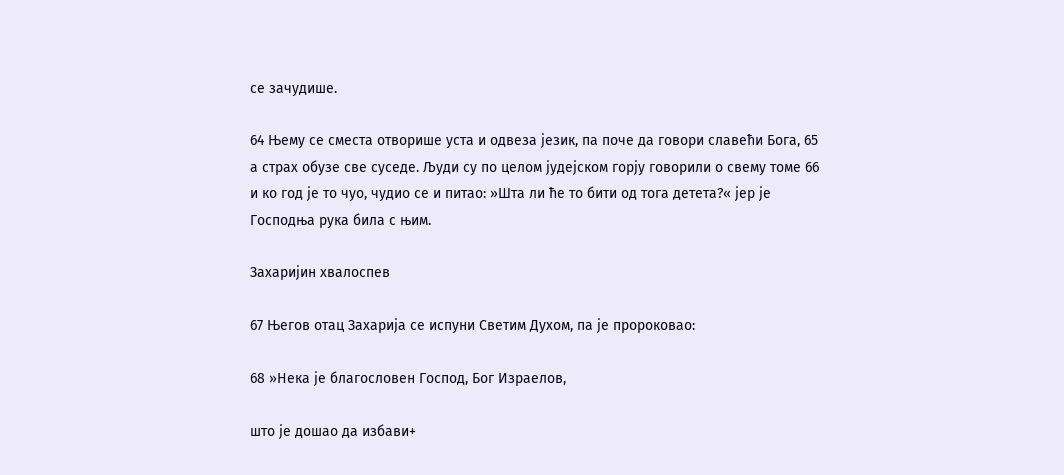се зачудише.

64 Њему се сместа отворише уста и одвеза језик, па поче да говори славећи Бога, 65 а страх обузе све суседе. Људи су по целом јудејском горју говорили о свему томе 66 и ко год је то чуо, чудио се и питао: »Шта ли ће то бити од тога детета?« јер је Господња рука била с њим.

Захаријин хвалоспев

67 Његов отац Захарија се испуни Светим Духом, па је пророковао:

68 »Нека је благословен Господ, Бог Израелов,

што је дошао да избави+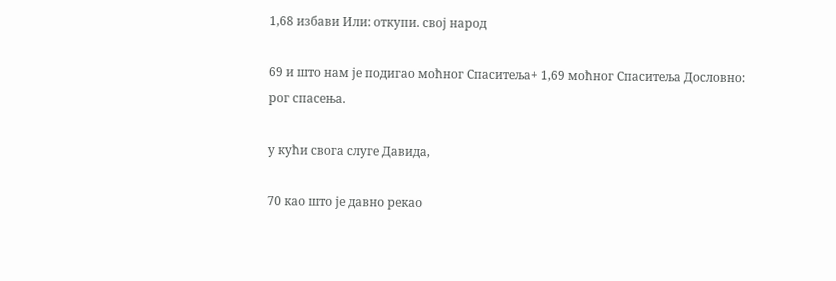1,68 избави Или: откупи. свој народ

69 и што нам је подигао моћног Спаситеља+ 1,69 моћног Спаситеља Дословно: рог спасења.

у кући свога слуге Давида,

70 као што је давно рекао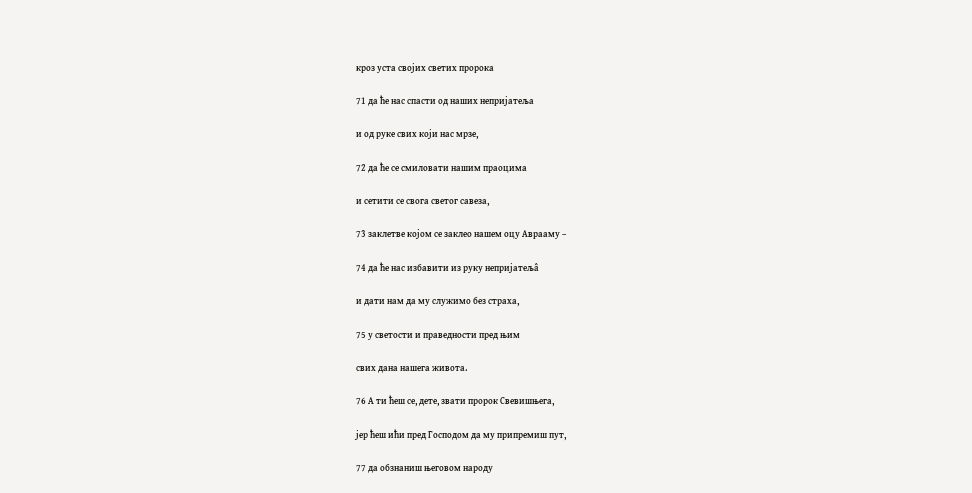кроз уста својих светих пророка

71 да ће нас спасти од наших непријатеља

и од руке свих који нас мрзе,

72 да ће се смиловати нашим праоцима

и сетити се свога светог савеза,

73 заклетве којом се заклео нашем оцу Аврааму –

74 да ће нас избавити из руку непријатељâ

и дати нам да му служимо без страха,

75 у светости и праведности пред њим

свих дана нашега живота.

76 А ти ћеш се, дете, звати пророк Свевишњега,

јер ћеш ићи пред Господом да му припремиш пут,

77 да обзнаниш његовом народу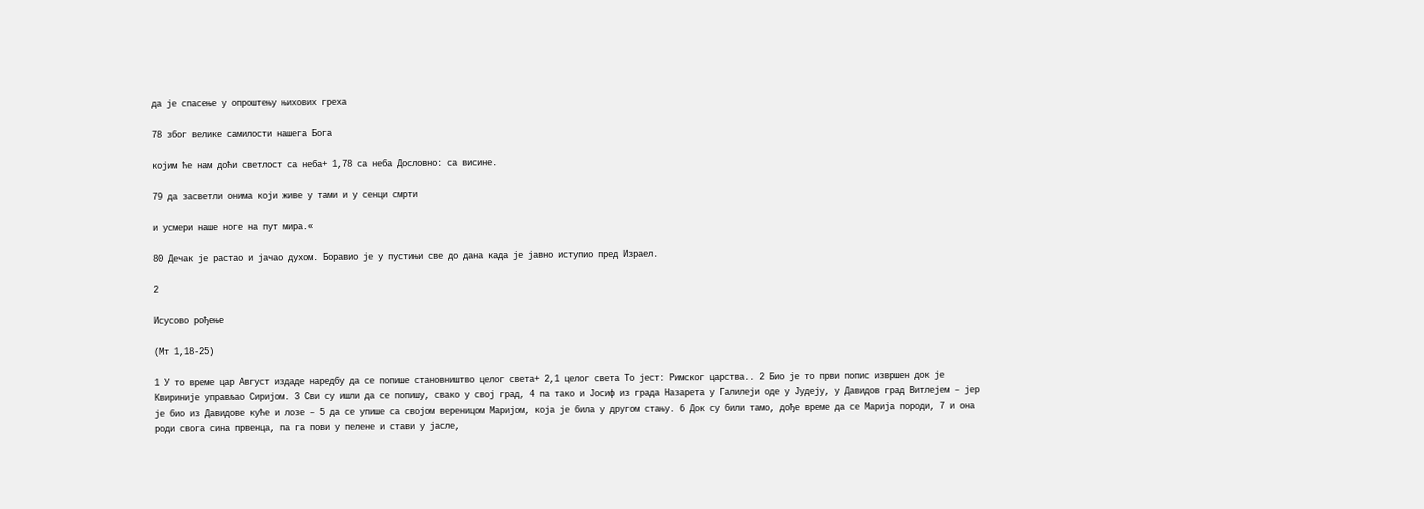да је спасење у опроштењу њихових греха

78 због велике самилости нашега Бога

којим ће нам доћи светлост са неба+ 1,78 са неба Дословно: са висине.

79 да засветли онима који живе у тами и у сенци смрти

и усмери наше ноге на пут мира.«

80 Дечак је растао и јачао духом. Боравио је у пустињи све до дана када је јавно иступио пред Израел.

2

Исусово рођење

(Мт 1,18-25)

1 У то време цар Август издаде наредбу да се попише становништво целог света+ 2,1 целог света То јест: Римског царства.. 2 Био је то први попис извршен док је Квириније управљао Сиријом. 3 Сви су ишли да се попишу, свако у свој град, 4 па тако и Јосиф из града Назарета у Галилеји оде у Јудеју, у Давидов град Витлејем – јер је био из Давидове куће и лозе – 5 да се упише са својом вереницом Маријом, која је била у другом стању. 6 Док су били тамо, дође време да се Марија породи, 7 и она роди свога сина првенца, па га пови у пелене и стави у јасле,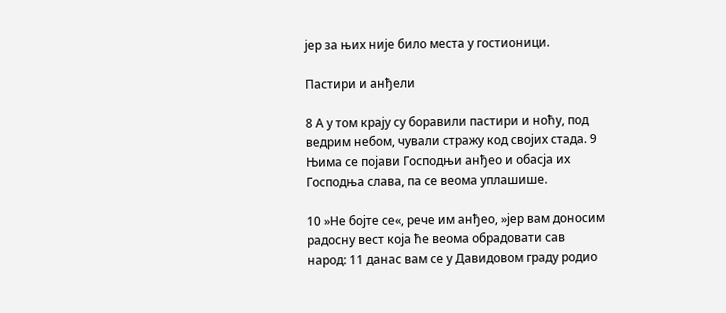јер за њих није било места у гостионици.

Пастири и анђели

8 А у том крају су боравили пастири и ноћу, под ведрим небом, чували стражу код својих стада. 9 Њима се појави Господњи анђео и обасја их Господња слава, па се веома уплашише.

10 »Не бојте се«, рече им анђео, »јер вам доносим радосну вест која ће веома обрадовати сав народ: 11 данас вам се у Давидовом граду родио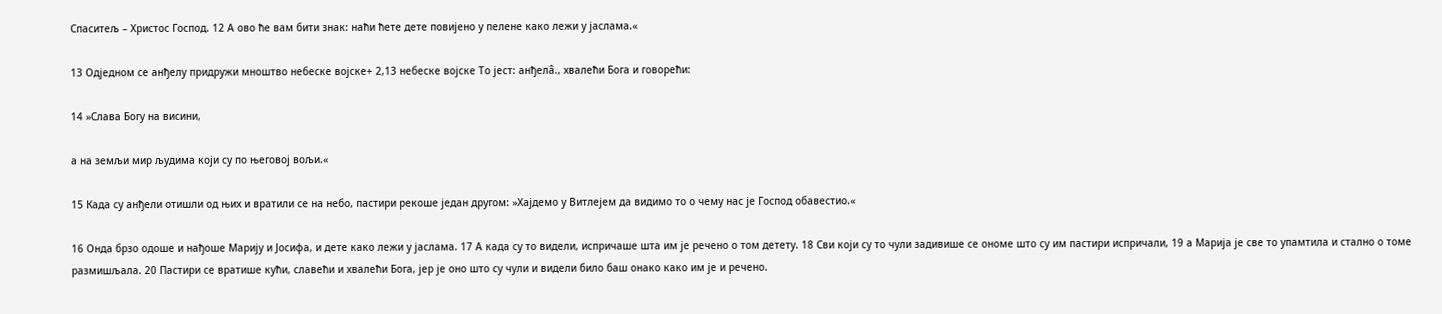Спаситељ – Христос Господ. 12 А ово ће вам бити знак: наћи ћете дете повијено у пелене како лежи у јаслама.«

13 Одједном се анђелу придружи мноштво небеске војске+ 2,13 небеске војске То јест: анђелâ., хвалећи Бога и говорећи:

14 »Слава Богу на висини,

а на земљи мир људима који су по његовој вољи.«

15 Када су анђели отишли од њих и вратили се на небо, пастири рекоше један другом: »Хајдемо у Витлејем да видимо то о чему нас је Господ обавестио.«

16 Онда брзо одоше и нађоше Марију и Јосифа, и дете како лежи у јаслама. 17 А када су то видели, испричаше шта им је речено о том детету. 18 Сви који су то чули задивише се ономе што су им пастири испричали, 19 а Марија је све то упамтила и стално о томе размишљала. 20 Пастири се вратише кући, славећи и хвалећи Бога, јер је оно што су чули и видели било баш онако како им је и речено.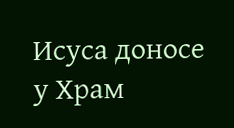Исуса доносе у Храм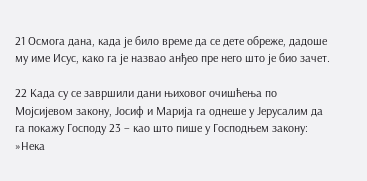21 Осмога дана, када је било време да се дете обреже, дадоше му име Исус, како га је назвао анђео пре него што је био зачет.

22 Када су се завршили дани њиховог очишћења по Мојсијевом закону, Јосиф и Марија га однеше у Јерусалим да га покажу Господу 23 – као што пише у Господњем закону: »Нека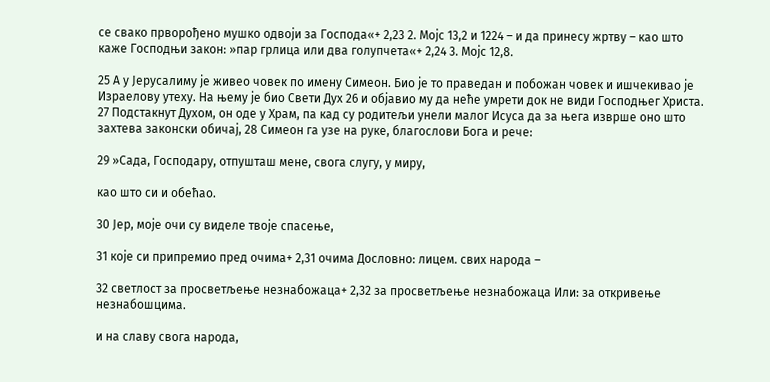се свако прворођено мушко одвоји за Господа«+ 2,23 2. Мојс 13,2 и 1224 – и да принесу жртву – као што каже Господњи закон: »пар грлица или два голупчета«+ 2,24 3. Мојс 12,8.

25 А у Јерусалиму је живео човек по имену Симеон. Био је то праведан и побожан човек и ишчекивао је Израелову утеху. На њему је био Свети Дух 26 и објавио му да неће умрети док не види Господњег Христа. 27 Подстакнут Духом, он оде у Храм, па кад су родитељи унели малог Исуса да за њега изврше оно што захтева законски обичај, 28 Симеон га узе на руке, благослови Бога и рече:

29 »Сада, Господару, отпушташ мене, свога слугу, у миру,

као што си и обећао.

30 Јер, моје очи су виделе твоје спасење,

31 које си припремио пред очима+ 2,31 очима Дословно: лицем. свих народа –

32 светлост за просветљење незнабожаца+ 2,32 за просветљење незнабожаца Или: за откривење незнабошцима.

и на славу свога народа,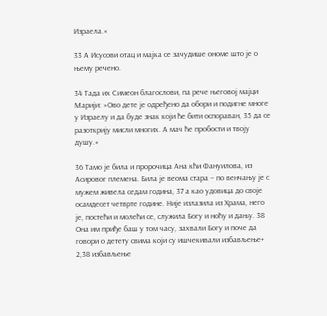Израела.«

33 А Исусови отац и мајка се зачудише ономе што је о њему речено.

34 Тада их Симеон благослови, па рече његовој мајци Марији: »Ово дете је одређено да обори и подигне многе у Израелу и да буде знак који ће бити оспораван, 35 да се разоткрију мисли многих. А мач ће пробости и твоју душу.«

36 Тамо је била и пророчица Ана кћи Фануилова, из Асировог племена. Била је веома стара – по венчању је с мужем живела седам година, 37 а као удовица до своје осамдесет четврте године. Није излазила из Храма, него је, постећи и молећи се, служила Богу и ноћу и дању. 38 Она им приђе баш у том часу, захвали Богу и поче да говори о детету свима који су ишчекивали избављење+ 2,38 избављење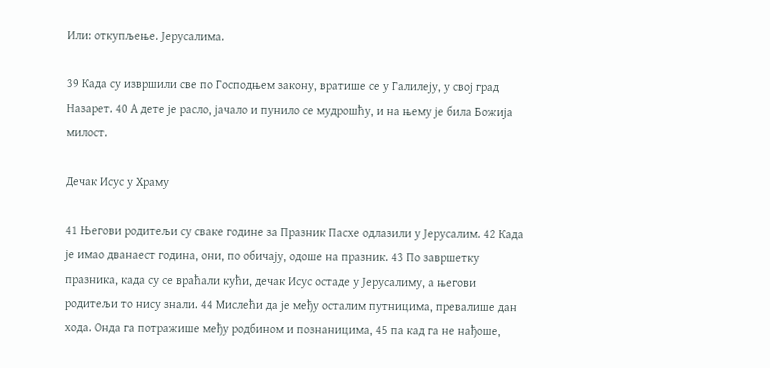Или: откупљење. Јерусалима.

39 Када су извршили све по Господњем закону, вратише се у Галилеју, у свој град Назарет. 40 А дете је расло, јачало и пунило се мудрошћу, и на њему је била Божија милост.

Дечак Исус у Храму

41 Његови родитељи су сваке године за Празник Пасхе одлазили у Јерусалим. 42 Када је имао дванаест година, они, по обичају, одоше на празник. 43 По завршетку празника, када су се враћали кући, дечак Исус остаде у Јерусалиму, а његови родитељи то нису знали. 44 Мислећи да је међу осталим путницима, превалише дан хода. Онда га потражише међу родбином и познаницима, 45 па кад га не нађоше,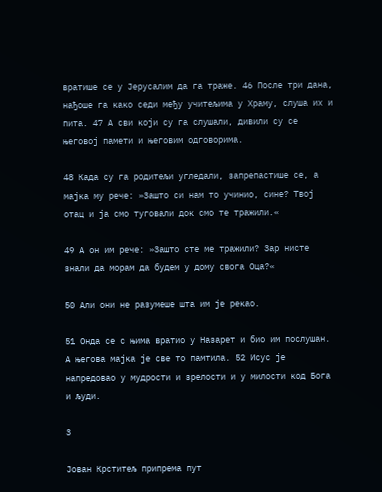вратише се у Јерусалим да га траже. 46 После три дана, нађоше га како седи међу учитељима у Храму, слуша их и пита. 47 А сви који су га слушали, дивили су се његовој памети и његовим одговорима.

48 Када су га родитељи угледали, запрепастише се, а мајка му рече: »Зашто си нам то учинио, сине? Твој отац и ја смо туговали док смо те тражили.«

49 А он им рече: »Зашто сте ме тражили? Зар нисте знали да морам да будем у дому свога Оца?«

50 Али они не разумеше шта им је рекао.

51 Онда се с њима вратио у Назарет и био им послушан. А његова мајка је све то памтила. 52 Исус је напредовао у мудрости и зрелости и у милости код Бога и људи.

3

Јован Крститељ припрема пут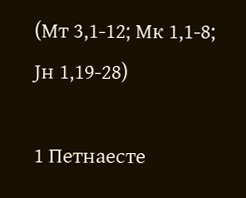(Мт 3,1-12; Мк 1,1-8; Јн 1,19-28)

1 Петнаесте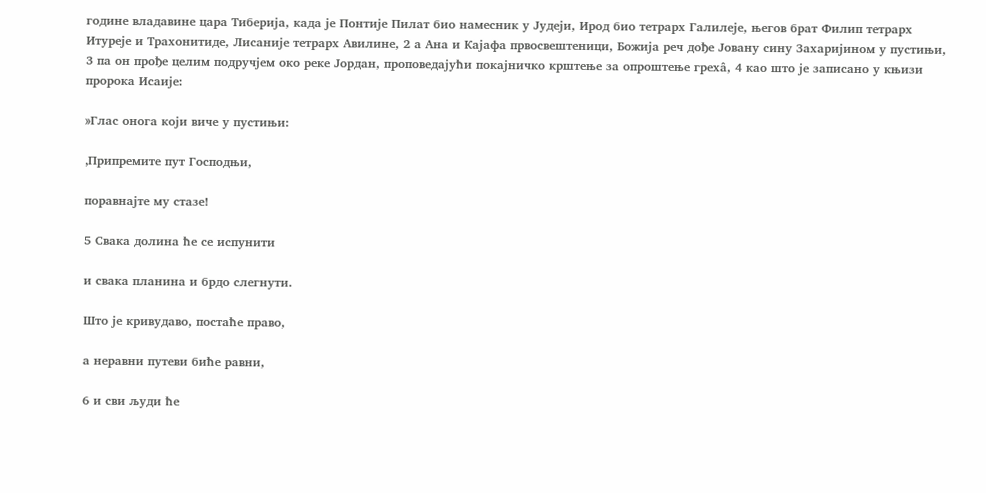године владавине цара Тиберија, када је Понтије Пилат био намесник у Јудеји, Ирод био тетрарх Галилеје, његов брат Филип тетрарх Итуреје и Трахонитиде, Лисаније тетрарх Авилине, 2 а Ана и Кајафа првосвештеници, Божија реч дође Јовану сину Захаријином у пустињи, 3 па он прође целим подручјем око реке Јордан, проповедајући покајничко крштење за опроштење грехâ, 4 као што је записано у књизи пророка Исаије:

»Глас онога који виче у пустињи:

‚Припремите пут Господњи,

поравнајте му стазе!

5 Свака долина ће се испунити

и свака планина и брдо слегнути.

Што је кривудаво, постаће право,

а неравни путеви биће равни,

6 и сви људи ће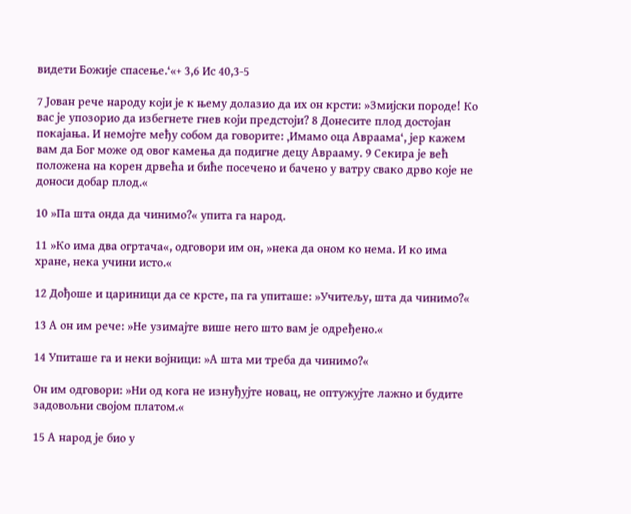видети Божије спасење.‘«+ 3,6 Ис 40,3-5

7 Јован рече народу који је к њему долазио да их он крсти: »Змијски породе! Ко вас је упозорио да избегнете гнев који предстоји? 8 Донесите плод достојан покајања. И немојте међу собом да говорите: ‚Имамо оца Авраама‘, јер кажем вам да Бог може од овог камења да подигне децу Аврааму. 9 Секира је већ положена на корен дрвећа и биће посечено и бачено у ватру свако дрво које не доноси добар плод.«

10 »Па шта онда да чинимо?« упита га народ.

11 »Ко има два огртача«, одговори им он, »нека да оном ко нема. И ко има хране, нека учини исто.«

12 Дођоше и цариници да се крсте, па га упиташе: »Учитељу, шта да чинимо?«

13 А он им рече: »Не узимајте више него што вам је одређено.«

14 Упиташе га и неки војници: »А шта ми треба да чинимо?«

Он им одговори: »Ни од кога не изнуђујте новац, не оптужујте лажно и будите задовољни својом платом.«

15 А народ је био у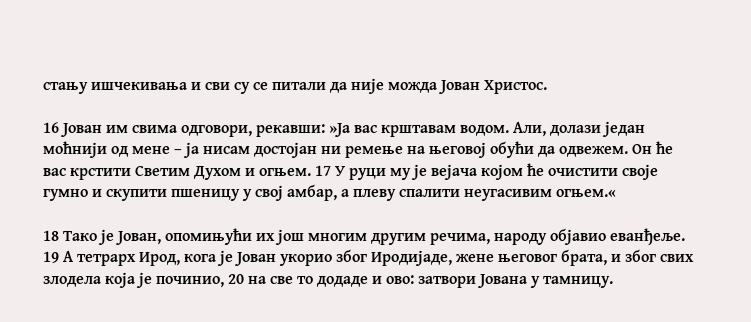стању ишчекивања и сви су се питали да није можда Јован Христос.

16 Јован им свима одговори, рекавши: »Ја вас крштавам водом. Али, долази један моћнији од мене – ја нисам достојан ни ремење на његовој обући да одвежем. Он ће вас крстити Светим Духом и огњем. 17 У руци му је вејача којом ће очистити своје гумно и скупити пшеницу у свој амбар, а плеву спалити неугасивим огњем.«

18 Тако је Јован, опомињући их још многим другим речима, народу објавио еванђеље. 19 А тетрарх Ирод, кога је Јован укорио због Иродијаде, жене његовог брата, и због свих злодела која је починио, 20 на све то додаде и ово: затвори Јована у тамницу.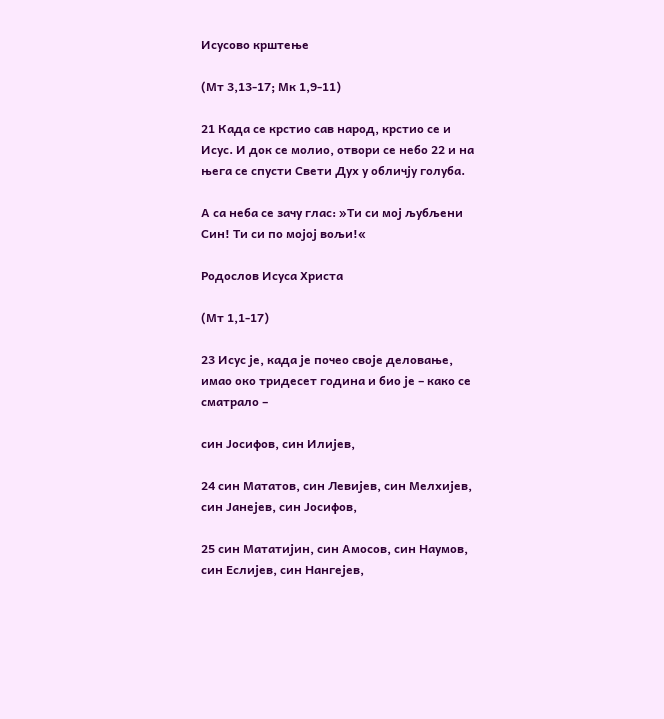Исусово крштење

(Мт 3,13-17; Мк 1,9-11)

21 Када се крстио сав народ, крстио се и Исус. И док се молио, отвори се небо 22 и на њега се спусти Свети Дух у обличју голуба.

А са неба се зачу глас: »Ти си мој љубљени Син! Ти си по мојој вољи!«

Родослов Исуса Христа

(Мт 1,1-17)

23 Исус је, када је почео своје деловање, имао око тридесет година и био је – како се сматрало –

син Јосифов, син Илијев,

24 син Мататов, син Левијев, син Мелхијев, син Јанејев, син Јосифов,

25 син Мататијин, син Амосов, син Наумов, син Еслијев, син Нангејев,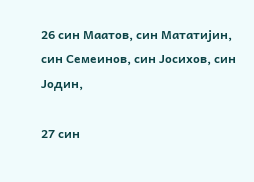26 син Маатов, син Мататијин, син Семеинов, син Јосихов, син Јодин,

27 син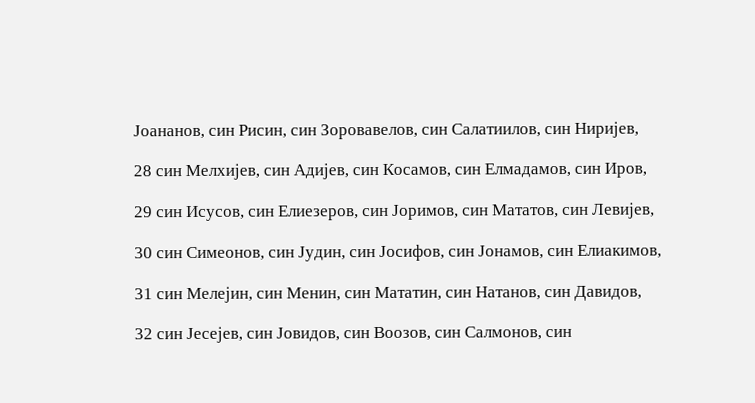Јоананов, син Рисин, син Зоровавелов, син Салатиилов, син Ниријев,

28 син Мелхијев, син Адијев, син Косамов, син Елмадамов, син Иров,

29 син Исусов, син Елиезеров, син Јоримов, син Мататов, син Левијев,

30 син Симеонов, син Јудин, син Јосифов, син Јонамов, син Елиакимов,

31 син Мелејин, син Менин, син Мататин, син Натанов, син Давидов,

32 син Јесејев, син Јовидов, син Воозов, син Салмонов, син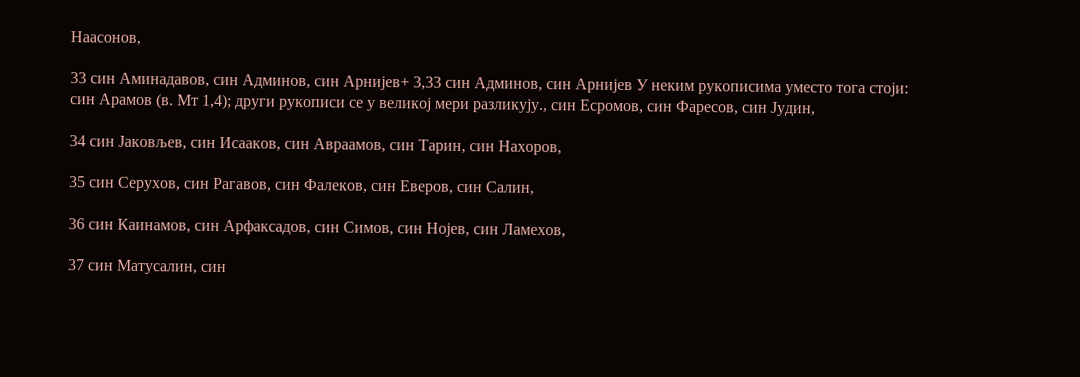Наасонов,

33 син Аминадавов, син Админов, син Арнијев+ 3,33 син Админов, син Арнијев У неким рукописима уместо тога стоји: син Арамов (в. Мт 1,4); други рукописи се у великој мери разликују., син Есромов, син Фаресов, син Јудин,

34 син Јаковљев, син Исааков, син Авраамов, син Тарин, син Нахоров,

35 син Серухов, син Рагавов, син Фалеков, син Еверов, син Салин,

36 син Каинамов, син Арфаксадов, син Симов, син Нојев, син Ламехов,

37 син Матусалин, син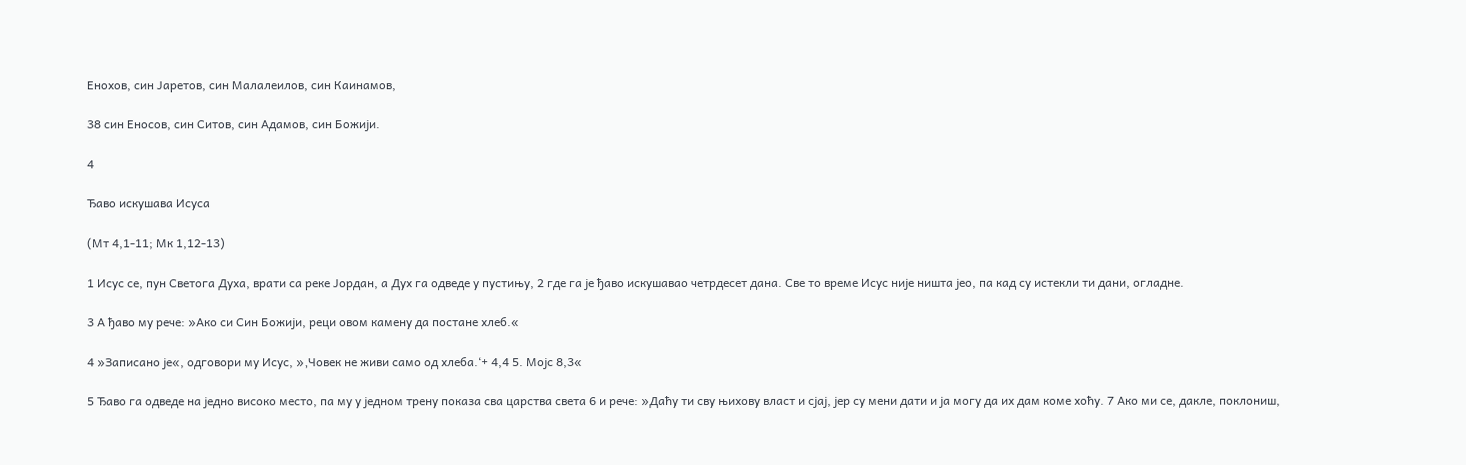Енохов, син Јаретов, син Малалеилов, син Каинамов,

38 син Еносов, син Ситов, син Адамов, син Божији.

4

Ђаво искушава Исуса

(Мт 4,1-11; Мк 1,12-13)

1 Исус се, пун Светога Духа, врати са реке Јордан, а Дух га одведе у пустињу, 2 где га је ђаво искушавао четрдесет дана. Све то време Исус није ништа јео, па кад су истекли ти дани, огладне.

3 А ђаво му рече: »Ако си Син Божији, реци овом камену да постане хлеб.«

4 »Записано је«, одговори му Исус, »‚Човек не живи само од хлеба.‘+ 4,4 5. Мојс 8,3«

5 Ђаво га одведе на једно високо место, па му у једном трену показа сва царства света 6 и рече: »Даћу ти сву њихову власт и сјај, јер су мени дати и ја могу да их дам коме хоћу. 7 Ако ми се, дакле, поклониш,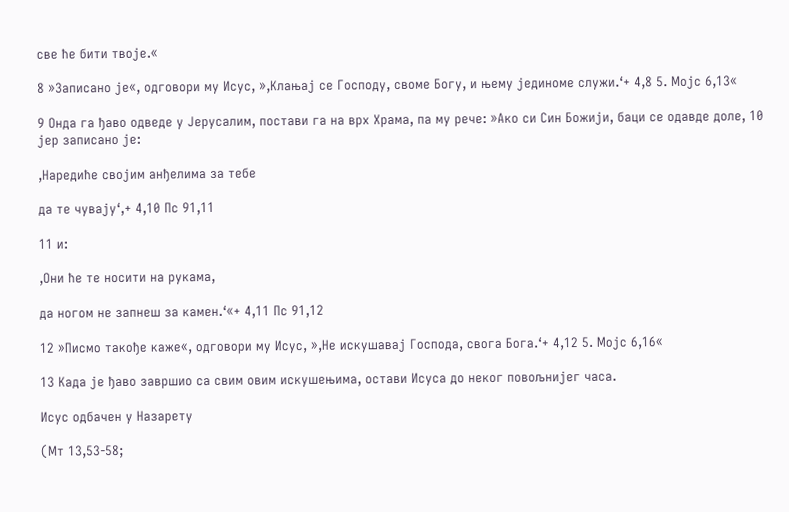све ће бити твоје.«

8 »Записано је«, одговори му Исус, »‚Клањај се Господу, своме Богу, и њему јединоме служи.‘+ 4,8 5. Мојс 6,13«

9 Онда га ђаво одведе у Јерусалим, постави га на врх Храма, па му рече: »Ако си Син Божији, баци се одавде доле, 10 јер записано је:

‚Наредиће својим анђелима за тебе

да те чувају‘,+ 4,10 Пс 91,11

11 и:

‚Они ће те носити на рукама,

да ногом не запнеш за камен.‘«+ 4,11 Пс 91,12

12 »Писмо такође каже«, одговори му Исус, »‚Не искушавај Господа, свога Бога.‘+ 4,12 5. Мојс 6,16«

13 Када је ђаво завршио са свим овим искушењима, остави Исуса до неког повољнијег часа.

Исус одбачен у Назарету

(Мт 13,53-58;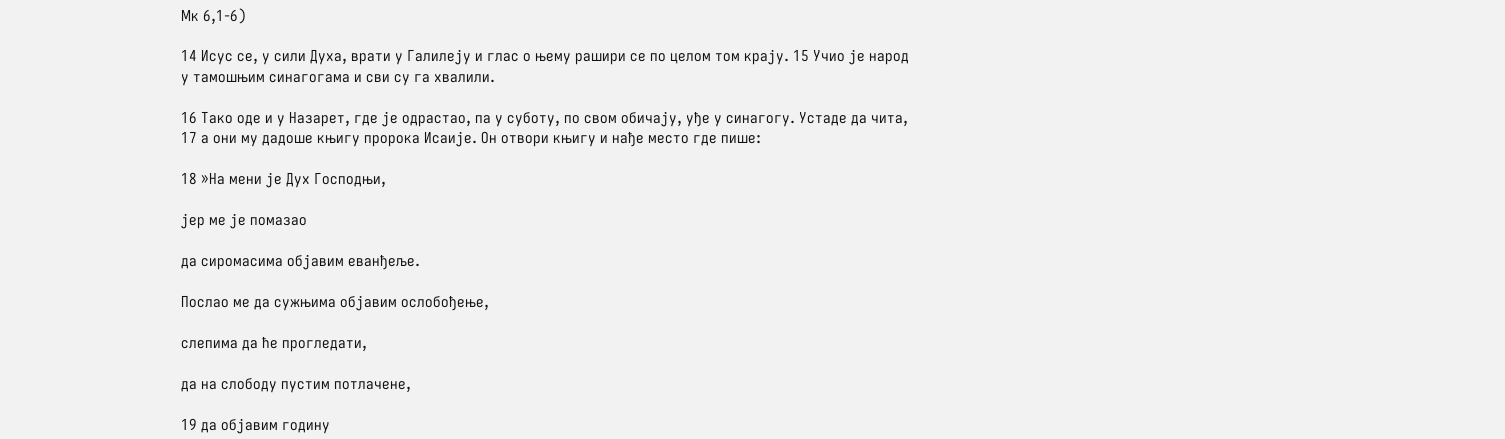Мк 6,1-6)

14 Исус се, у сили Духа, врати у Галилеју и глас о њему рашири се по целом том крају. 15 Учио је народ у тамошњим синагогама и сви су га хвалили.

16 Тако оде и у Назарет, где је одрастао, па у суботу, по свом обичају, уђе у синагогу. Устаде да чита, 17 а они му дадоше књигу пророка Исаије. Он отвори књигу и нађе место где пише:

18 »На мени је Дух Господњи,

јер ме је помазао

да сиромасима објавим еванђеље.

Послао ме да сужњима објавим ослобођење,

слепима да ће прогледати,

да на слободу пустим потлачене,

19 да објавим годину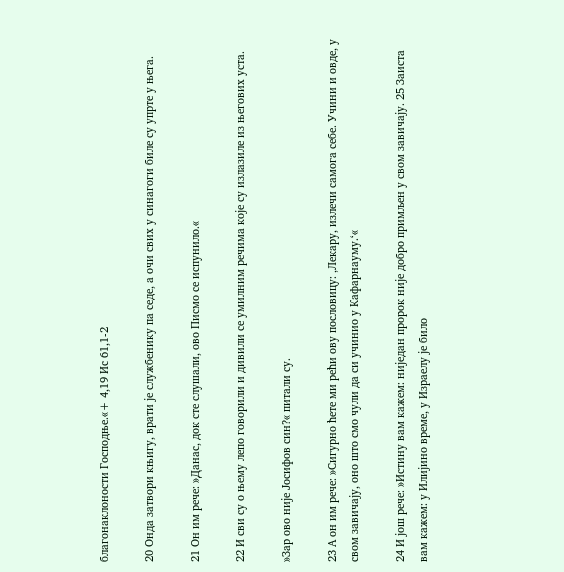благонаклоности Господње.«+ 4,19 Ис 61,1-2

20 Онда затвори књигу, врати је службенику па седе, а очи свих у синагоги биле су упрте у њега.

21 Он им рече: »Данас, док сте слушали, ово Писмо се испунило.«

22 И сви су о њему лепо говорили и дивили се умилним речима које су излазиле из његових уста.

»Зар ово није Јосифов син?« питали су.

23 А он им рече: »Сигурно ћете ми рећи ову пословицу: ‚Лекару, излечи самога себе. Учини и овде, у свом завичају, оно што смо чули да си учинио у Кафарнауму.‘«

24 И још рече: »Истину вам кажем: ниједан пророк није добро примљен у свом завичају. 25 Заиста вам кажем: у Илијино време, у Израелу је било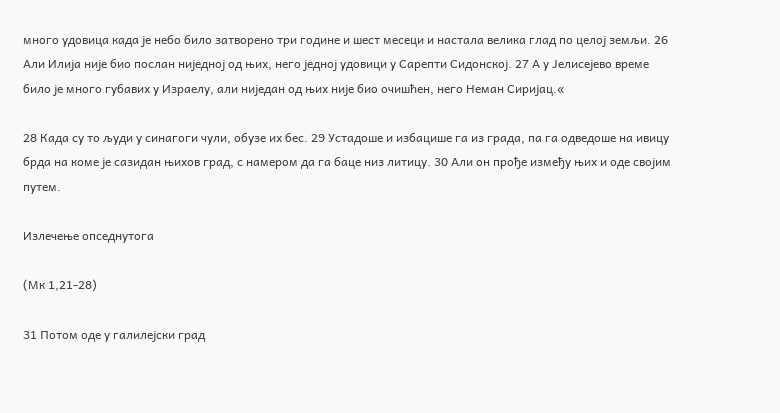много удовица када је небо било затворено три године и шест месеци и настала велика глад по целој земљи. 26 Али Илија није био послан ниједној од њих, него једној удовици у Сарепти Сидонској. 27 А у Јелисејево време било је много губавих у Израелу, али ниједан од њих није био очишћен, него Неман Сиријац.«

28 Када су то људи у синагоги чули, обузе их бес. 29 Устадоше и избацише га из града, па га одведоше на ивицу брда на коме је сазидан њихов град, с намером да га баце низ литицу. 30 Али он прође између њих и оде својим путем.

Излечење опседнутога

(Мк 1,21-28)

31 Потом оде у галилејски град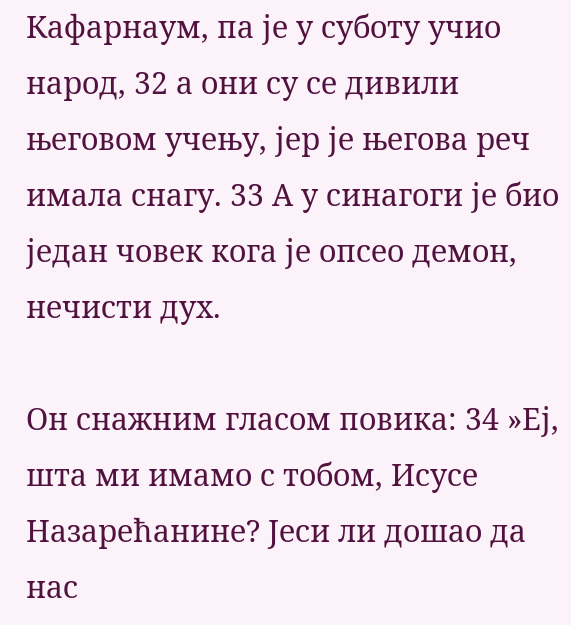Кафарнаум, па је у суботу учио народ, 32 а они су се дивили његовом учењу, јер је његова реч имала снагу. 33 А у синагоги је био један човек кога је опсео демон, нечисти дух.

Он снажним гласом повика: 34 »Еј, шта ми имамо с тобом, Исусе Назарећанине? Јеси ли дошао да нас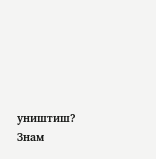уништиш? Знам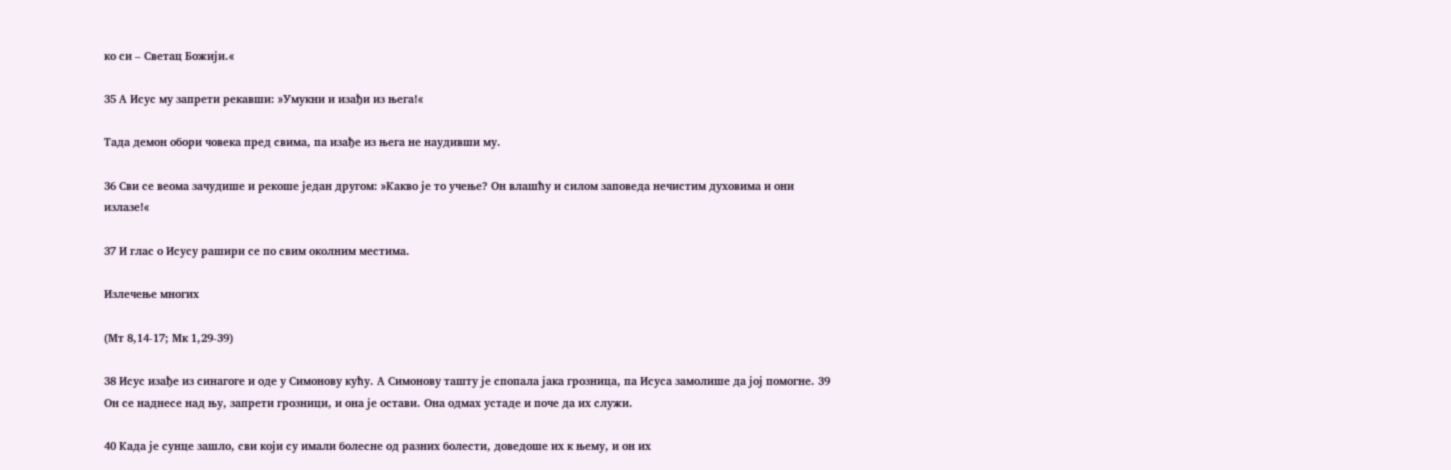ко си – Светац Божији.«

35 А Исус му запрети рекавши: »Умукни и изађи из њега!«

Тада демон обори човека пред свима, па изађе из њега не наудивши му.

36 Сви се веома зачудише и рекоше један другом: »Какво је то учење? Он влашћу и силом заповеда нечистим духовима и они излазе!«

37 И глас о Исусу рашири се по свим околним местима.

Излечење многих

(Мт 8,14-17; Мк 1,29-39)

38 Исус изађе из синагоге и оде у Симонову кућу. А Симонову ташту је спопала јака грозница, па Исуса замолише да јој помогне. 39 Он се наднесе над њу, запрети грозници, и она је остави. Она одмах устаде и поче да их служи.

40 Када је сунце зашло, сви који су имали болесне од разних болести, доведоше их к њему, и он их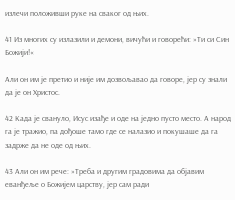излечи положивши руке на сваког од њих.

41 Из многих су излазили и демони, вичући и говорећи: »Ти си Син Божији!«

Али он им је претио и није им дозвољавао да говоре, јер су знали да је он Христос.

42 Када је свануло, Исус изађе и оде на једно пусто место. А народ га је тражио, па дођоше тамо где се налазио и покушаше да га задрже да не оде од њих.

43 Али он им рече: »Треба и другим градовима да објавим еванђеље о Божијем царству, јер сам ради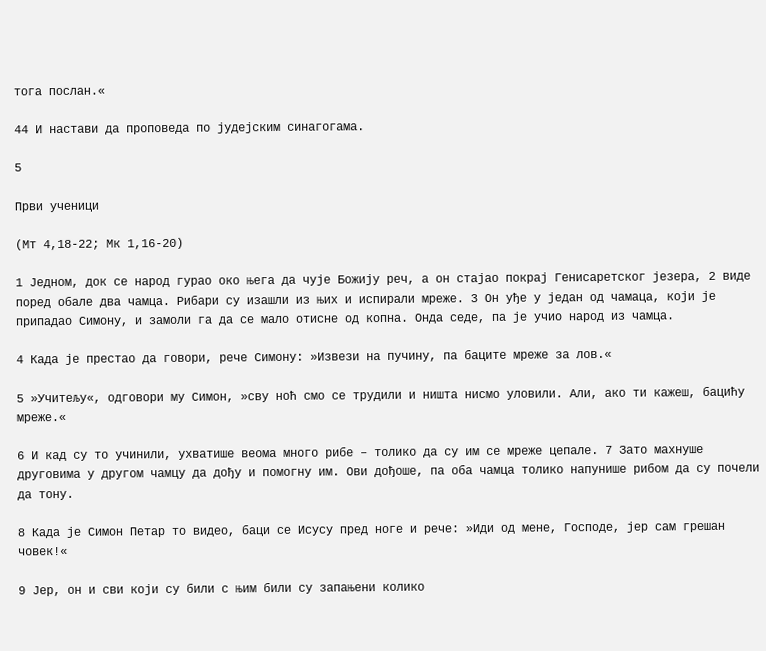тога послан.«

44 И настави да проповеда по јудејским синагогама.

5

Први ученици

(Мт 4,18-22; Мк 1,16-20)

1 Једном, док се народ гурао око њега да чује Божију реч, а он стајао покрај Генисаретског језера, 2 виде поред обале два чамца. Рибари су изашли из њих и испирали мреже. 3 Он уђе у један од чамаца, који је припадао Симону, и замоли га да се мало отисне од копна. Онда седе, па је учио народ из чамца.

4 Када је престао да говори, рече Симону: »Извези на пучину, па баците мреже за лов.«

5 »Учитељу«, одговори му Симон, »сву ноћ смо се трудили и ништа нисмо уловили. Али, ако ти кажеш, бацићу мреже.«

6 И кад су то учинили, ухватише веома много рибе – толико да су им се мреже цепале. 7 Зато махнуше друговима у другом чамцу да дођу и помогну им. Ови дођоше, па оба чамца толико напунише рибом да су почели да тону.

8 Када је Симон Петар то видео, баци се Исусу пред ноге и рече: »Иди од мене, Господе, јер сам грешан човек!«

9 Јер, он и сви који су били с њим били су запањени колико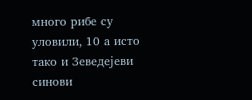много рибе су уловили, 10 а исто тако и Зеведејеви синови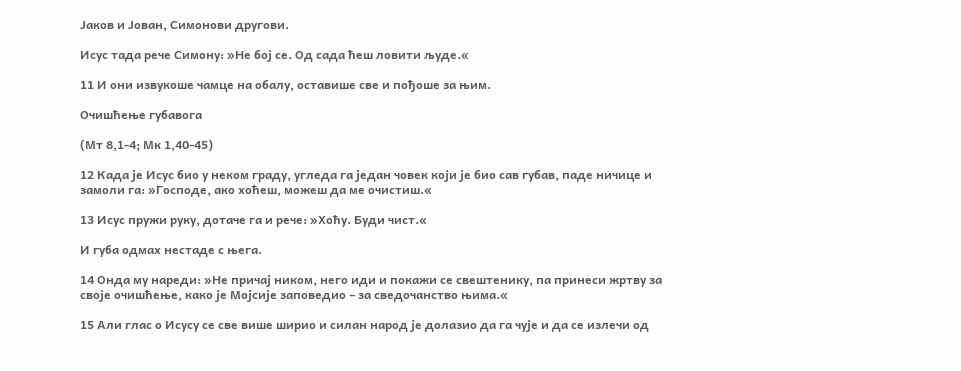Јаков и Јован, Симонови другови.

Исус тада рече Симону: »Не бој се. Од сада ћеш ловити људе.«

11 И они извукоше чамце на обалу, оставише све и пођоше за њим.

Очишћење губавога

(Мт 8,1-4; Мк 1,40-45)

12 Када је Исус био у неком граду, угледа га један човек који је био сав губав, паде ничице и замоли га: »Господе, ако хоћеш, можеш да ме очистиш.«

13 Исус пружи руку, дотаче га и рече: »Хоћу. Буди чист.«

И губа одмах нестаде с њега.

14 Онда му нареди: »Не причај ником, него иди и покажи се свештенику, па принеси жртву за своје очишћење, како је Мојсије заповедио – за сведочанство њима.«

15 Али глас о Исусу се све више ширио и силан народ је долазио да га чује и да се излечи од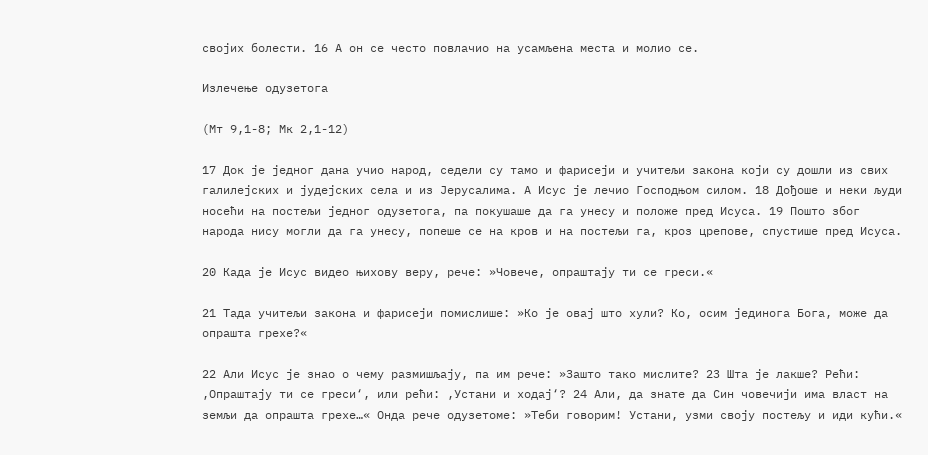својих болести. 16 А он се често повлачио на усамљена места и молио се.

Излечење одузетога

(Мт 9,1-8; Мк 2,1-12)

17 Док је једног дана учио народ, седели су тамо и фарисеји и учитељи закона који су дошли из свих галилејских и јудејских села и из Јерусалима. А Исус је лечио Господњом силом. 18 Дођоше и неки људи носећи на постељи једног одузетога, па покушаше да га унесу и положе пред Исуса. 19 Пошто због народа нису могли да га унесу, попеше се на кров и на постељи га, кроз црепове, спустише пред Исуса.

20 Када је Исус видео њихову веру, рече: »Човече, опраштају ти се греси.«

21 Тада учитељи закона и фарисеји помислише: »Ко је овај што хули? Ко, осим јединога Бога, може да опрашта грехе?«

22 Али Исус је знао о чему размишљају, па им рече: »Зашто тако мислите? 23 Шта је лакше? Рећи: ‚Опраштају ти се греси‘, или рећи: ‚Устани и ходај‘? 24 Али, да знате да Син човечији има власт на земљи да опрашта грехе…« Онда рече одузетоме: »Теби говорим! Устани, узми своју постељу и иди кући.«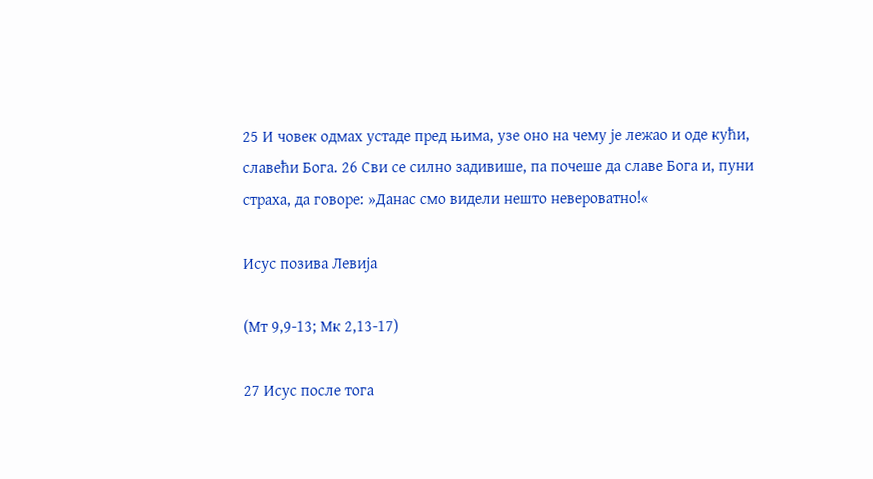25 И човек одмах устаде пред њима, узе оно на чему је лежао и оде кући, славећи Бога. 26 Сви се силно задивише, па почеше да славе Бога и, пуни страха, да говоре: »Данас смо видели нешто невероватно!«

Исус позива Левија

(Мт 9,9-13; Мк 2,13-17)

27 Исус после тога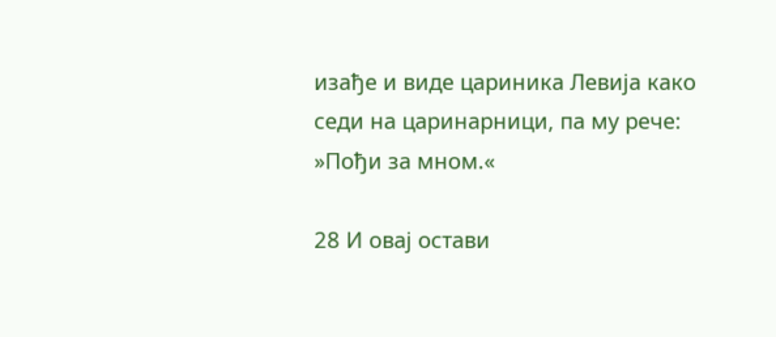изађе и виде цариника Левија како седи на царинарници, па му рече: »Пођи за мном.«

28 И овај остави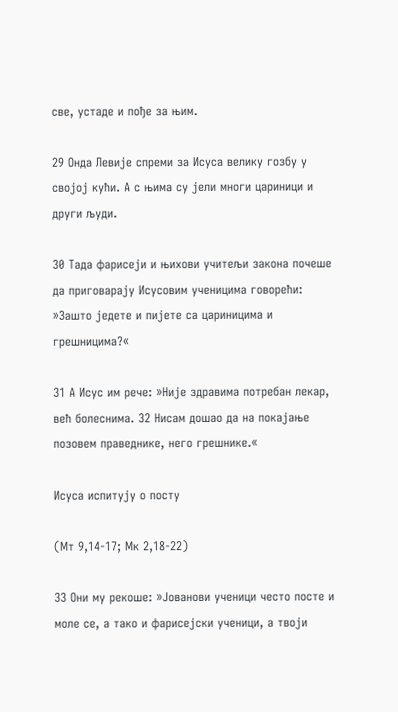све, устаде и пође за њим.

29 Онда Левије спреми за Исуса велику гозбу у својој кући. А с њима су јели многи цариници и други људи.

30 Тада фарисеји и њихови учитељи закона почеше да приговарају Исусовим ученицима говорећи: »Зашто једете и пијете са цариницима и грешницима?«

31 А Исус им рече: »Није здравима потребан лекар, већ болеснима. 32 Нисам дошао да на покајање позовем праведнике, него грешнике.«

Исуса испитују о посту

(Мт 9,14-17; Мк 2,18-22)

33 Они му рекоше: »Јованови ученици често посте и моле се, а тако и фарисејски ученици, а твоји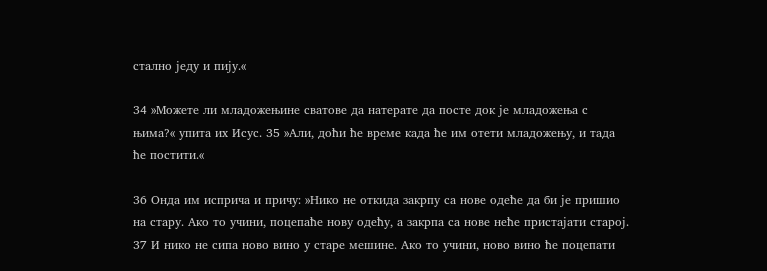стално једу и пију.«

34 »Можете ли младожењине сватове да натерате да посте док је младожења с њима?« упита их Исус. 35 »Али, доћи ће време када ће им отети младожењу, и тада ће постити.«

36 Онда им исприча и причу: »Нико не откида закрпу са нове одеће да би је пришио на стару. Ако то учини, поцепаће нову одећу, а закрпа са нове неће пристајати старој. 37 И нико не сипа ново вино у старе мешине. Ако то учини, ново вино ће поцепати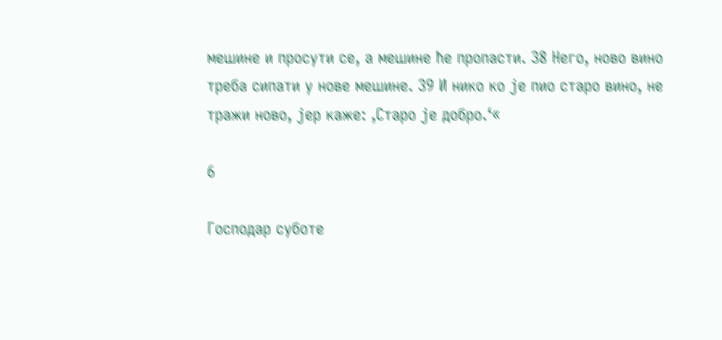мешине и просути се, а мешине ће пропасти. 38 Него, ново вино треба сипати у нове мешине. 39 И нико ко је пио старо вино, не тражи ново, јер каже: ‚Старо је добро.‘«

6

Господар суботе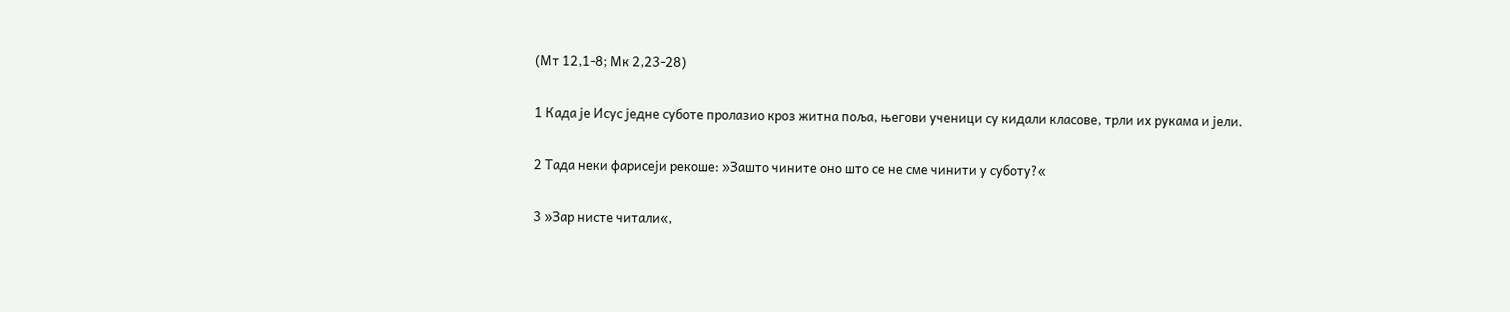(Мт 12,1-8; Мк 2,23-28)

1 Када је Исус једне суботе пролазио кроз житна поља, његови ученици су кидали класове, трли их рукама и јели.

2 Тада неки фарисеји рекоше: »Зашто чините оно што се не сме чинити у суботу?«

3 »Зар нисте читали«,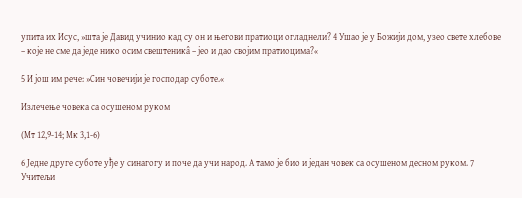упита их Исус, »шта је Давид учинио кад су он и његови пратиоци огладнели? 4 Ушао је у Божији дом, узео свете хлебове – које не сме да једе нико осим свештеникâ – јео и дао својим пратиоцима?«

5 И још им рече: »Син човечији је господар суботе.«

Излечење човека са осушеном руком

(Мт 12,9-14; Мк 3,1-6)

6 Једне друге суботе уђе у синагогу и поче да учи народ. А тамо је био и један човек са осушеном десном руком. 7 Учитељи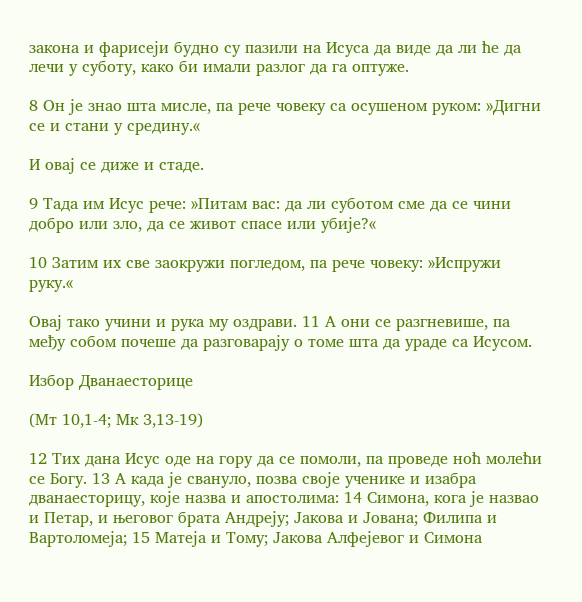закона и фарисеји будно су пазили на Исуса да виде да ли ће да лечи у суботу, како би имали разлог да га оптуже.

8 Он је знао шта мисле, па рече човеку са осушеном руком: »Дигни се и стани у средину.«

И овај се диже и стаде.

9 Тада им Исус рече: »Питам вас: да ли суботом сме да се чини добро или зло, да се живот спасе или убије?«

10 Затим их све заокружи погледом, па рече човеку: »Испружи руку.«

Овај тако учини и рука му оздрави. 11 А они се разгневише, па међу собом почеше да разговарају о томе шта да ураде са Исусом.

Избор Дванаесторице

(Мт 10,1-4; Мк 3,13-19)

12 Тих дана Исус оде на гору да се помоли, па проведе ноћ молећи се Богу. 13 А када је свануло, позва своје ученике и изабра дванаесторицу, које назва и апостолима: 14 Симона, кога је назвао и Петар, и његовог брата Андреју; Јакова и Јована; Филипа и Вартоломеја; 15 Матеја и Тому; Јакова Алфејевог и Симона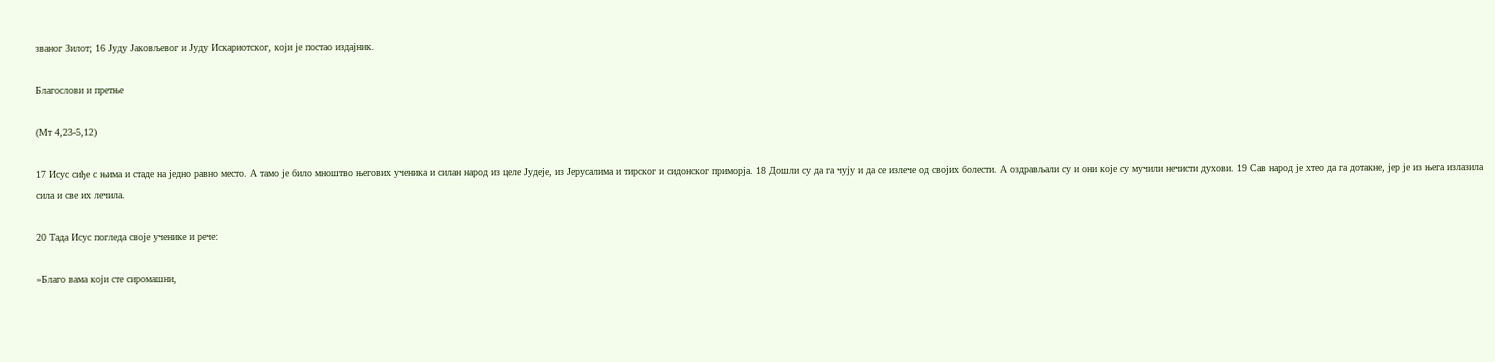званог Зилот; 16 Јуду Јаковљевог и Јуду Искариотског, који је постао издајник.

Благослови и претње

(Мт 4,23-5,12)

17 Исус сиђе с њима и стаде на једно равно место. А тамо је било мноштво његових ученика и силан народ из целе Јудеје, из Јерусалима и тирског и сидонског приморја. 18 Дошли су да га чују и да се излече од својих болести. А оздрављали су и они које су мучили нечисти духови. 19 Сав народ је хтео да га дотакне, јер је из њега излазила сила и све их лечила.

20 Тада Исус погледа своје ученике и рече:

»Благо вама који сте сиромашни,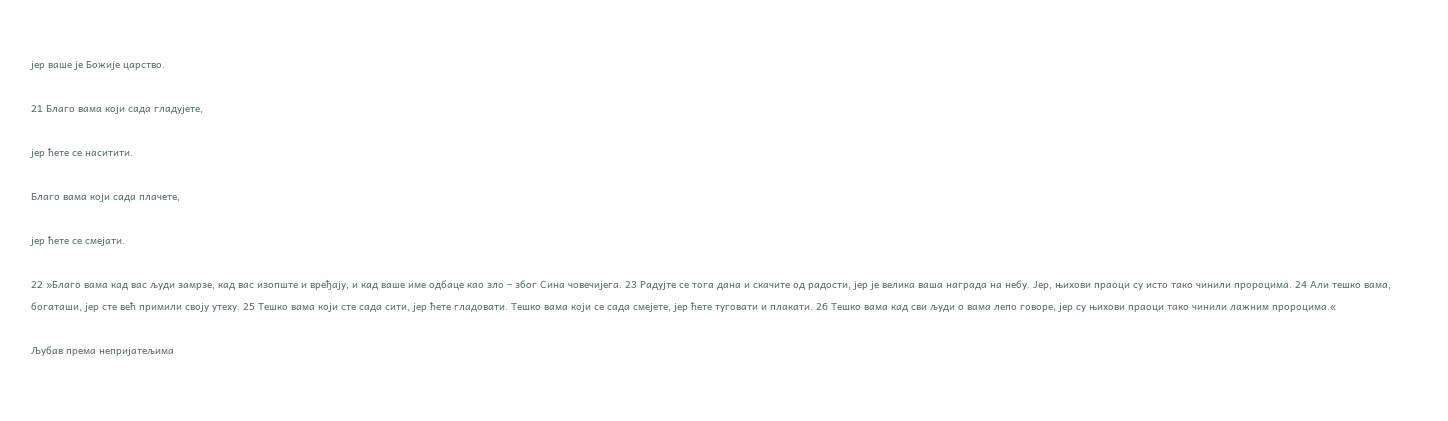јер ваше је Божије царство.

21 Благо вама који сада гладујете,

јер ћете се наситити.

Благо вама који сада плачете,

јер ћете се смејати.

22 »Благо вама кад вас људи замрзе, кад вас изопште и вређају, и кад ваше име одбаце као зло – због Сина човечијега. 23 Радујте се тога дана и скачите од радости, јер је велика ваша награда на небу. Јер, њихови праоци су исто тако чинили пророцима. 24 Али тешко вама, богаташи, јер сте већ примили своју утеху. 25 Тешко вама који сте сада сити, јер ћете гладовати. Тешко вама који се сада смејете, јер ћете туговати и плакати. 26 Тешко вама кад сви људи о вама лепо говоре, јер су њихови праоци тако чинили лажним пророцима.«

Љубав према непријатељима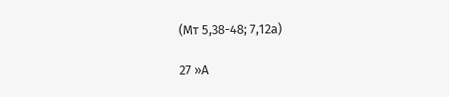(Мт 5,38-48; 7,12а)

27 »А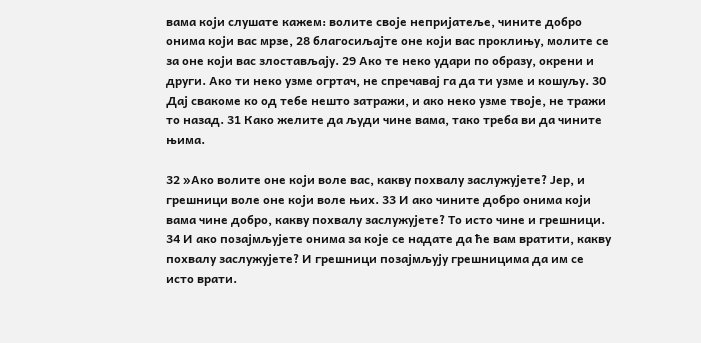вама који слушате кажем: волите своје непријатеље, чините добро онима који вас мрзе, 28 благосиљајте оне који вас проклињу, молите се за оне који вас злостављају. 29 Ако те неко удари по образу, окрени и други. Ако ти неко узме огртач, не спречавај га да ти узме и кошуљу. 30 Дај свакоме ко од тебе нешто затражи, и ако неко узме твоје, не тражи то назад. 31 Како желите да људи чине вама, тако треба ви да чините њима.

32 »Ако волите оне који воле вас, какву похвалу заслужујете? Јер, и грешници воле оне који воле њих. 33 И ако чините добро онима који вама чине добро, какву похвалу заслужујете? То исто чине и грешници. 34 И ако позајмљујете онима за које се надате да ће вам вратити, какву похвалу заслужујете? И грешници позајмљују грешницима да им се исто врати.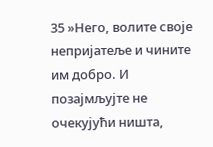35 »Него, волите своје непријатеље и чините им добро. И позајмљујте не очекујући ништа,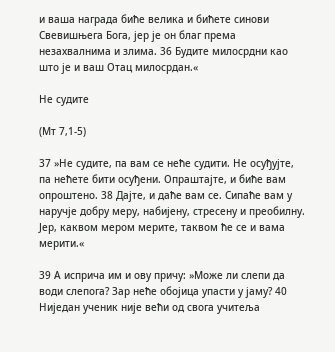и ваша награда биће велика и бићете синови Свевишњега Бога, јер је он благ према незахвалнима и злима. 36 Будите милосрдни као што је и ваш Отац милосрдан.«

Не судите

(Мт 7,1-5)

37 »Не судите, па вам се неће судити. Не осуђујте, па нећете бити осуђени. Опраштајте, и биће вам опроштено. 38 Дајте, и даће вам се. Сипаће вам у наручје добру меру, набијену, стресену и преобилну. Јер, каквом мером мерите, таквом ће се и вама мерити.«

39 А исприча им и ову причу: »Може ли слепи да води слепога? Зар неће обојица упасти у јаму? 40 Ниједан ученик није већи од свога учитеља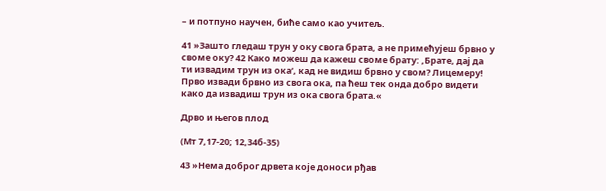– и потпуно научен, биће само као учитељ.

41 »Зашто гледаш трун у оку свога брата, а не примећујеш брвно у своме оку? 42 Како можеш да кажеш своме брату: ‚Брате, дај да ти извадим трун из ока‘, кад не видиш брвно у свом? Лицемеру! Прво извади брвно из свога ока, па ћеш тек онда добро видети како да извадиш трун из ока свога брата.«

Дрво и његов плод

(Мт 7,17-20; 12,34б-35)

43 »Нема доброг дрвета које доноси рђав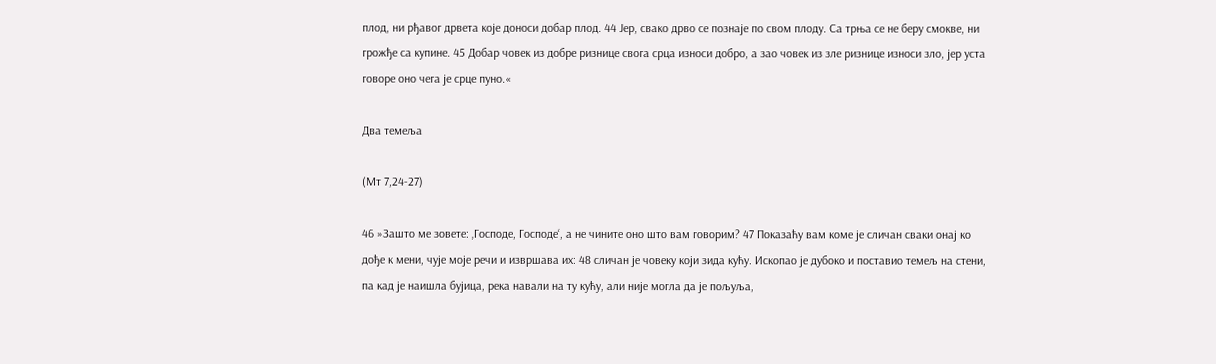плод, ни рђавог дрвета које доноси добар плод. 44 Јер, свако дрво се познаје по свом плоду. Са трња се не беру смокве, ни грожђе са купине. 45 Добар човек из добре ризнице свога срца износи добро, а зао човек из зле ризнице износи зло, јер уста говоре оно чега је срце пуно.«

Два темеља

(Мт 7,24-27)

46 »Зашто ме зовете: ‚Господе, Господе‘, а не чините оно што вам говорим? 47 Показаћу вам коме је сличан сваки онај ко дође к мени, чује моје речи и извршава их: 48 сличан је човеку који зида кућу. Ископао је дубоко и поставио темељ на стени, па кад је наишла бујица, река навали на ту кућу, али није могла да је пољуља,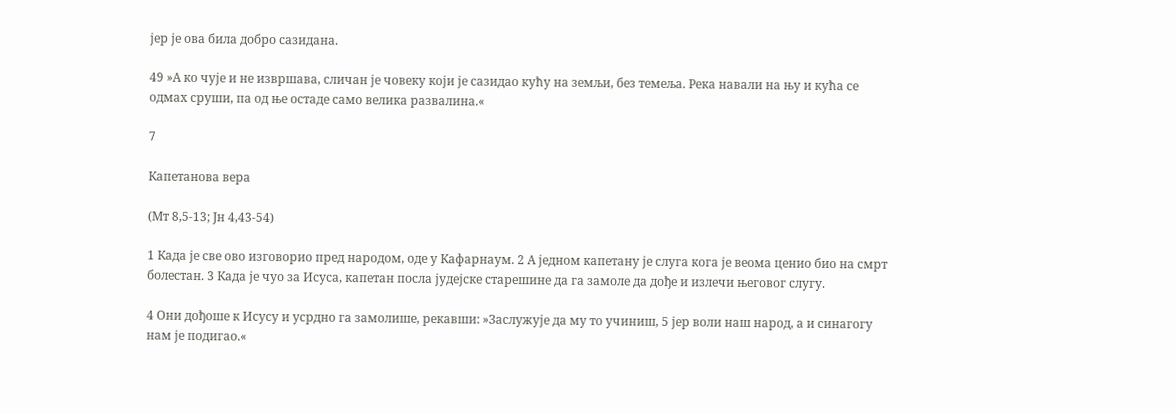јер је ова била добро сазидана.

49 »А ко чује и не извршава, сличан је човеку који је сазидао кућу на земљи, без темеља. Река навали на њу и кућа се одмах сруши, па од ње остаде само велика развалина.«

7

Капетанова вера

(Мт 8,5-13; Јн 4,43-54)

1 Када је све ово изговорио пред народом, оде у Кафарнаум. 2 А једном капетану је слуга кога је веома ценио био на смрт болестан. 3 Када је чуо за Исуса, капетан посла јудејске старешине да га замоле да дође и излечи његовог слугу.

4 Они дођоше к Исусу и усрдно га замолише, рекавши: »Заслужује да му то учиниш, 5 јер воли наш народ, а и синагогу нам је подигао.«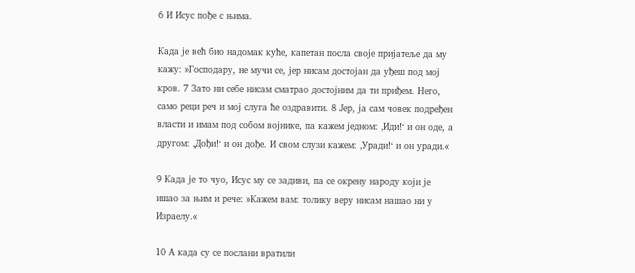6 И Исус пође с њима.

Када је већ био надомак куће, капетан посла своје пријатеље да му кажу: »Господару, не мучи се, јер нисам достојан да уђеш под мој кров. 7 Зато ни себе нисам сматрао достојним да ти приђем. Него, само реци реч и мој слуга ће оздравити. 8 Јер, ја сам човек подређен власти и имам под собом војнике, па кажем једном: ‚Иди!‘ и он оде, а другом: ‚Дођи!‘ и он дође. И свом слузи кажем: ‚Уради!‘ и он уради.«

9 Када је то чуо, Исус му се задиви, па се окрену народу који је ишао за њим и рече: »Кажем вам: толику веру нисам нашао ни у Израелу.«

10 А када су се послани вратили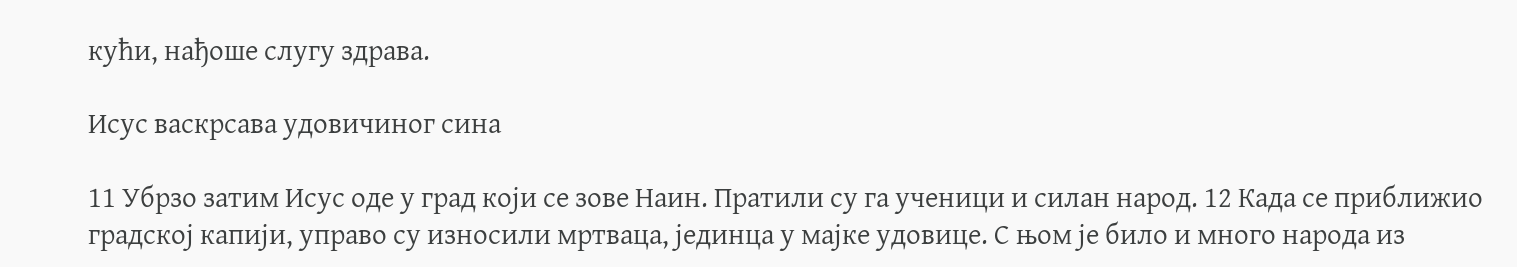кући, нађоше слугу здрава.

Исус васкрсава удовичиног сина

11 Убрзо затим Исус оде у град који се зове Наин. Пратили су га ученици и силан народ. 12 Када се приближио градској капији, управо су износили мртваца, јединца у мајке удовице. С њом је било и много народа из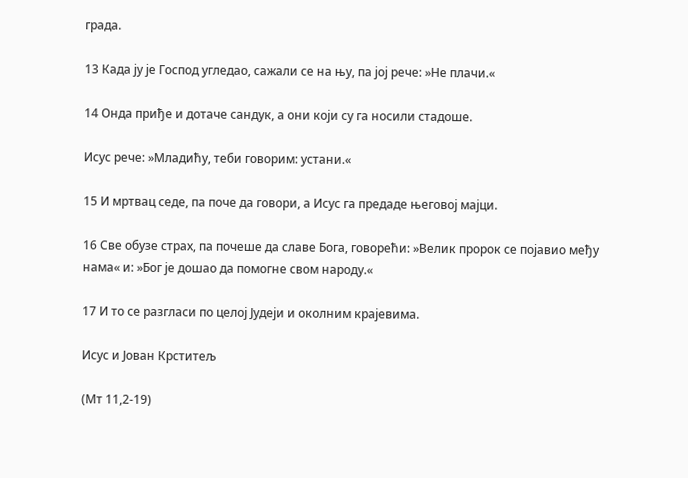града.

13 Када ју је Господ угледао, сажали се на њу, па јој рече: »Не плачи.«

14 Онда приђе и дотаче сандук, а они који су га носили стадоше.

Исус рече: »Младићу, теби говорим: устани.«

15 И мртвац седе, па поче да говори, а Исус га предаде његовој мајци.

16 Све обузе страх, па почеше да славе Бога, говорећи: »Велик пророк се појавио међу нама« и: »Бог је дошао да помогне свом народу.«

17 И то се разгласи по целој Јудеји и околним крајевима.

Исус и Јован Крститељ

(Мт 11,2-19)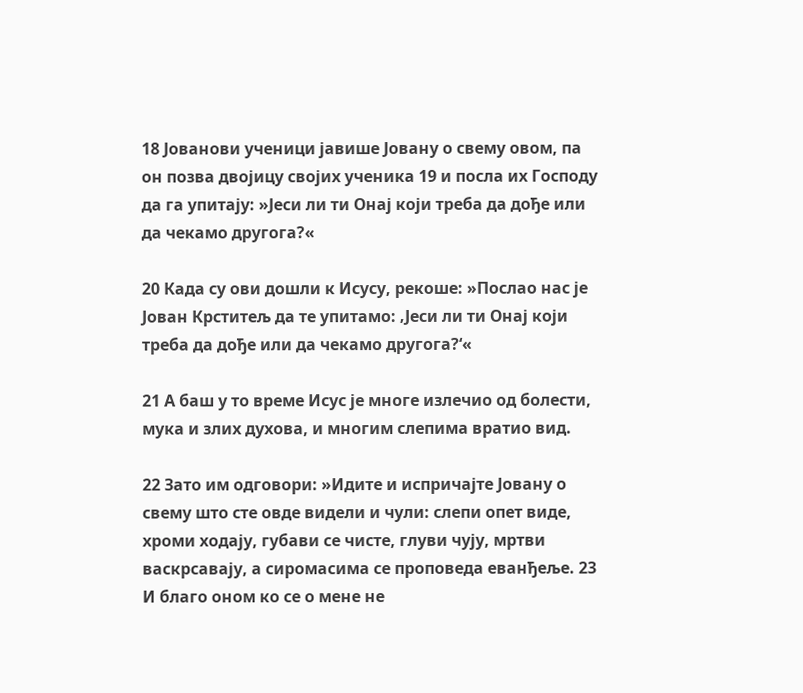18 Јованови ученици јавише Јовану о свему овом, па он позва двојицу својих ученика 19 и посла их Господу да га упитају: »Јеси ли ти Онај који треба да дође или да чекамо другога?«

20 Када су ови дошли к Исусу, рекоше: »Послао нас је Јован Крститељ да те упитамо: ‚Јеси ли ти Онај који треба да дође или да чекамо другога?‘«

21 А баш у то време Исус је многе излечио од болести, мука и злих духова, и многим слепима вратио вид.

22 Зато им одговори: »Идите и испричајте Јовану о свему што сте овде видели и чули: слепи опет виде, хроми ходају, губави се чисте, глуви чују, мртви васкрсавају, а сиромасима се проповеда еванђеље. 23 И благо оном ко се о мене не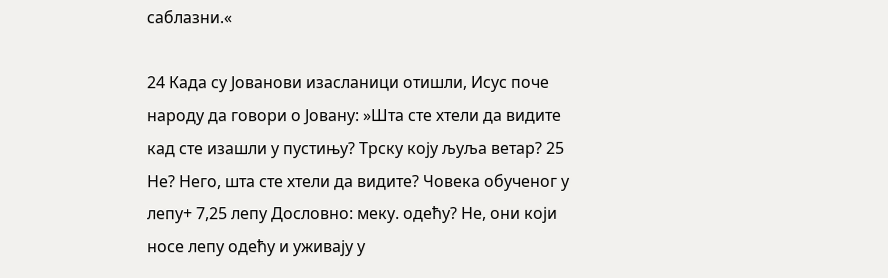саблазни.«

24 Када су Јованови изасланици отишли, Исус поче народу да говори о Јовану: »Шта сте хтели да видите кад сте изашли у пустињу? Трску коју љуља ветар? 25 Не? Него, шта сте хтели да видите? Човека обученог у лепу+ 7,25 лепу Дословно: меку. одећу? Не, они који носе лепу одећу и уживају у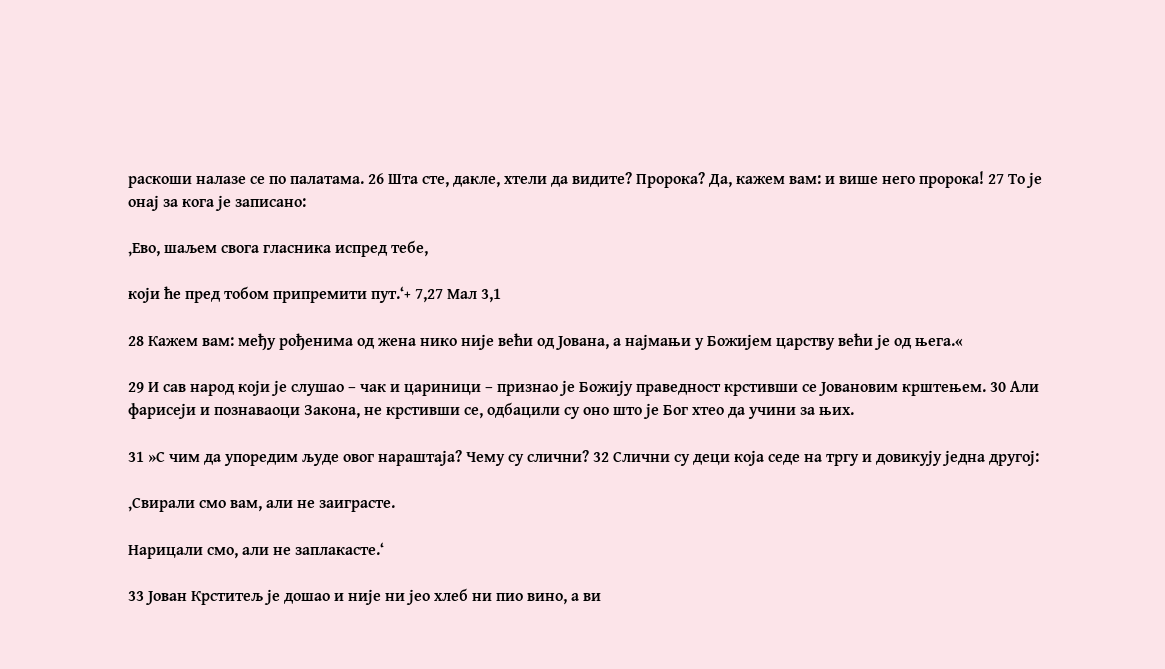раскоши налазе се по палатама. 26 Шта сте, дакле, хтели да видите? Пророка? Да, кажем вам: и више него пророка! 27 То је онај за кога је записано:

‚Ево, шаљем свога гласника испред тебе,

који ће пред тобом припремити пут.‘+ 7,27 Мал 3,1

28 Кажем вам: међу рођенима од жена нико није већи од Јована, а најмањи у Божијем царству већи је од њега.«

29 И сав народ који је слушао – чак и цариници – признао је Божију праведност крстивши се Јовановим крштењем. 30 Али фарисеји и познаваоци Закона, не крстивши се, одбацили су оно што је Бог хтео да учини за њих.

31 »С чим да упоредим људе овог нараштаја? Чему су слични? 32 Слични су деци која седе на тргу и довикују једна другој:

‚Свирали смо вам, али не заиграсте.

Нарицали смо, али не заплакасте.‘

33 Јован Крститељ је дошао и није ни јео хлеб ни пио вино, а ви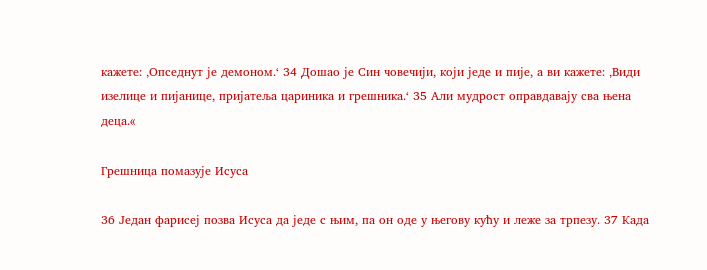кажете: ‚Опседнут је демоном.‘ 34 Дошао је Син човечији, који једе и пије, а ви кажете: ‚Види изелице и пијанице, пријатеља цариника и грешника.‘ 35 Али мудрост оправдавају сва њена деца.«

Грешница помазује Исуса

36 Један фарисеј позва Исуса да једе с њим, па он оде у његову кућу и леже за трпезу. 37 Када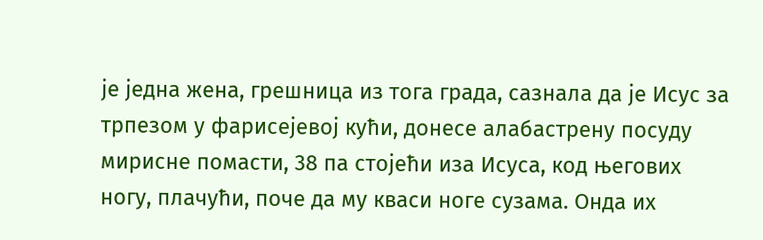је једна жена, грешница из тога града, сазнала да је Исус за трпезом у фарисејевој кући, донесе алабастрену посуду мирисне помасти, 38 па стојећи иза Исуса, код његових ногу, плачући, поче да му кваси ноге сузама. Онда их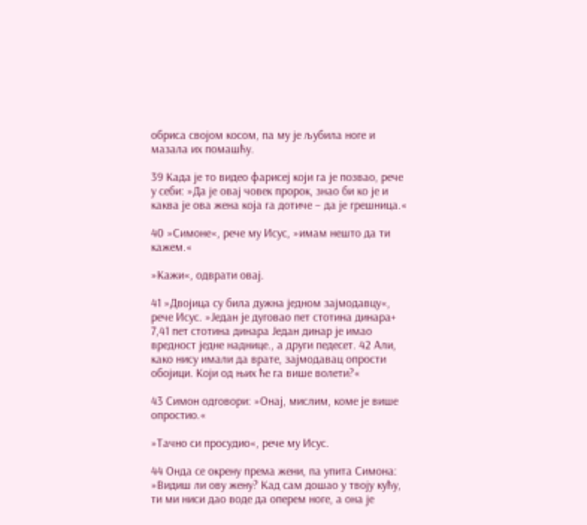обриса својом косом, па му је љубила ноге и мазала их помашћу.

39 Када је то видео фарисеј који га је позвао, рече у себи: »Да је овај човек пророк, знао би ко је и каква је ова жена која га дотиче – да је грешница.«

40 »Симоне«, рече му Исус, »имам нешто да ти кажем.«

»Кажи«, одврати овај.

41 »Двојица су била дужна једном зајмодавцу«, рече Исус. »Један је дуговао пет стотина динара+ 7,41 пет стотина динара Један динар је имао вредност једне наднице., а други педесет. 42 Али, како нису имали да врате, зајмодавац опрости обојици. Који од њих ће га више волети?«

43 Симон одговори: »Онај, мислим, коме је више опростио.«

»Тачно си просудио«, рече му Исус.

44 Онда се окрену према жени, па упита Симона: »Видиш ли ову жену? Кад сам дошао у твоју кућу, ти ми ниси дао воде да оперем ноге, а она је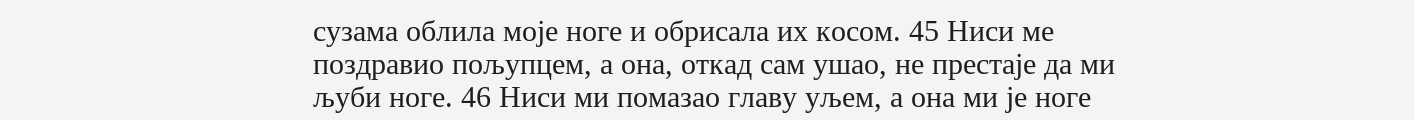сузама облила моје ноге и обрисала их косом. 45 Ниси ме поздравио пољупцем, а она, откад сам ушао, не престаје да ми љуби ноге. 46 Ниси ми помазао главу уљем, а она ми је ноге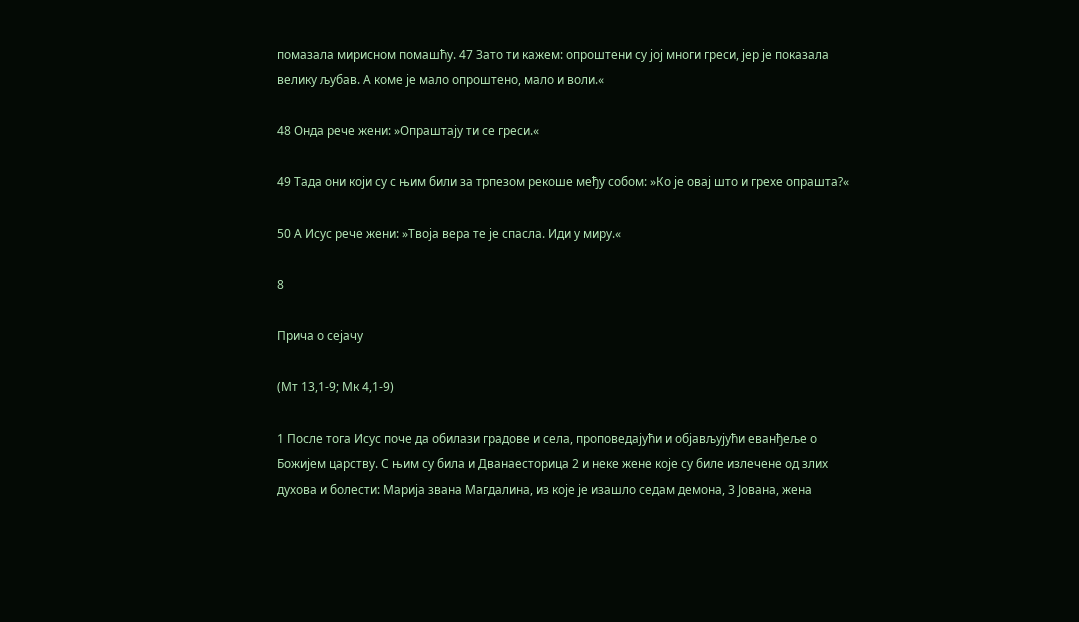помазала мирисном помашћу. 47 Зато ти кажем: опроштени су јој многи греси, јер је показала велику љубав. А коме је мало опроштено, мало и воли.«

48 Онда рече жени: »Опраштају ти се греси.«

49 Тада они који су с њим били за трпезом рекоше међу собом: »Ко је овај што и грехе опрашта?«

50 А Исус рече жени: »Твоја вера те је спасла. Иди у миру.«

8

Прича о сејачу

(Мт 13,1-9; Мк 4,1-9)

1 После тога Исус поче да обилази градове и села, проповедајући и објављујући еванђеље о Божијем царству. С њим су била и Дванаесторица 2 и неке жене које су биле излечене од злих духова и болести: Марија звана Магдалина, из које је изашло седам демона, 3 Јована, жена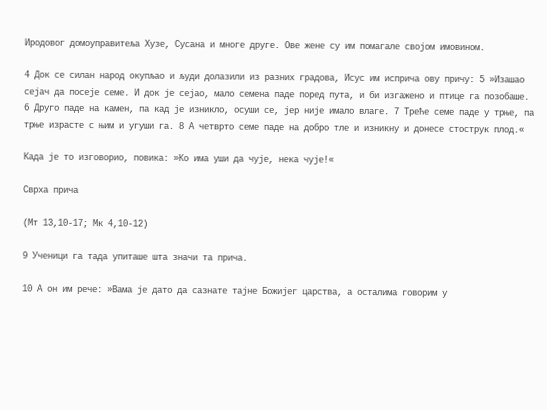Иродовог домоуправитеља Хузе, Сусана и многе друге. Ове жене су им помагале својом имовином.

4 Док се силан народ окупљао и људи долазили из разних градова, Исус им исприча ову причу: 5 »Изашао сејач да посеје семе. И док је сејао, мало семена паде поред пута, и би изгажено и птице га позобаше. 6 Друго паде на камен, па кад је изникло, осуши се, јер није имало влаге. 7 Треће семе паде у трње, па трње израсте с њим и угуши га. 8 А четврто семе паде на добро тле и изникну и донесе стострук плод.«

Када је то изговорио, повика: »Ко има уши да чује, нека чује!«

Сврха прича

(Мт 13,10-17; Мк 4,10-12)

9 Ученици га тада упиташе шта значи та прича.

10 А он им рече: »Вама је дато да сазнате тајне Божијег царства, а осталима говорим у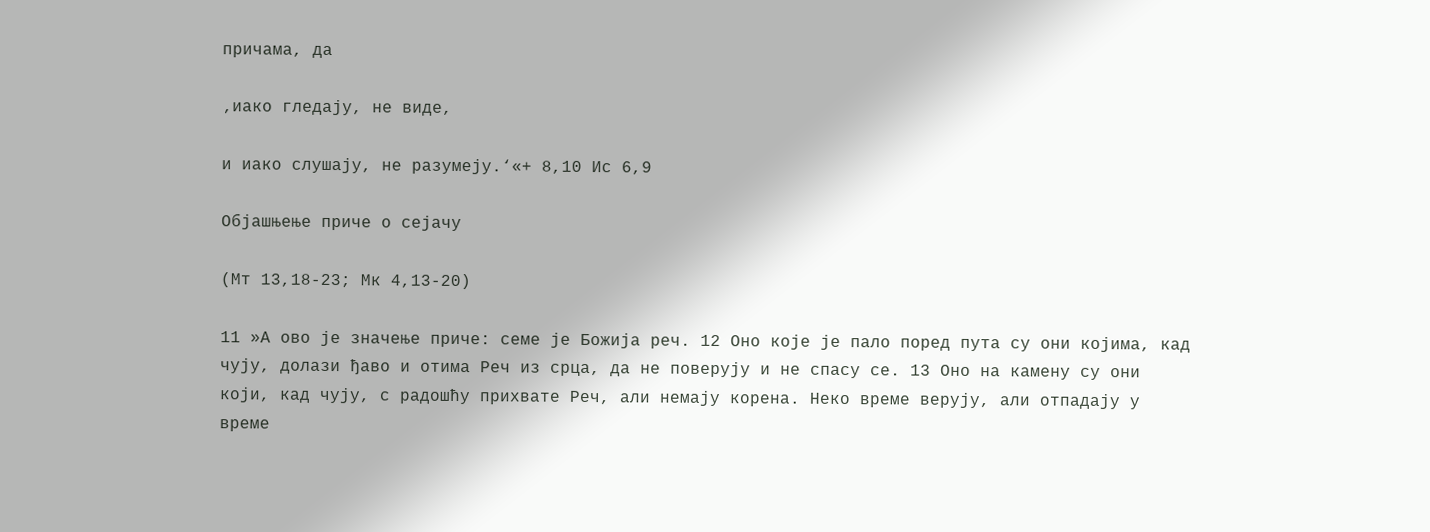причама, да

‚иако гледају, не виде,

и иако слушају, не разумеју.‘«+ 8,10 Ис 6,9

Објашњење приче о сејачу

(Мт 13,18-23; Мк 4,13-20)

11 »А ово је значење приче: семе је Божија реч. 12 Оно које је пало поред пута су они којима, кад чују, долази ђаво и отима Реч из срца, да не поверују и не спасу се. 13 Оно на камену су они који, кад чују, с радошћу прихвате Реч, али немају корена. Неко време верују, али отпадају у време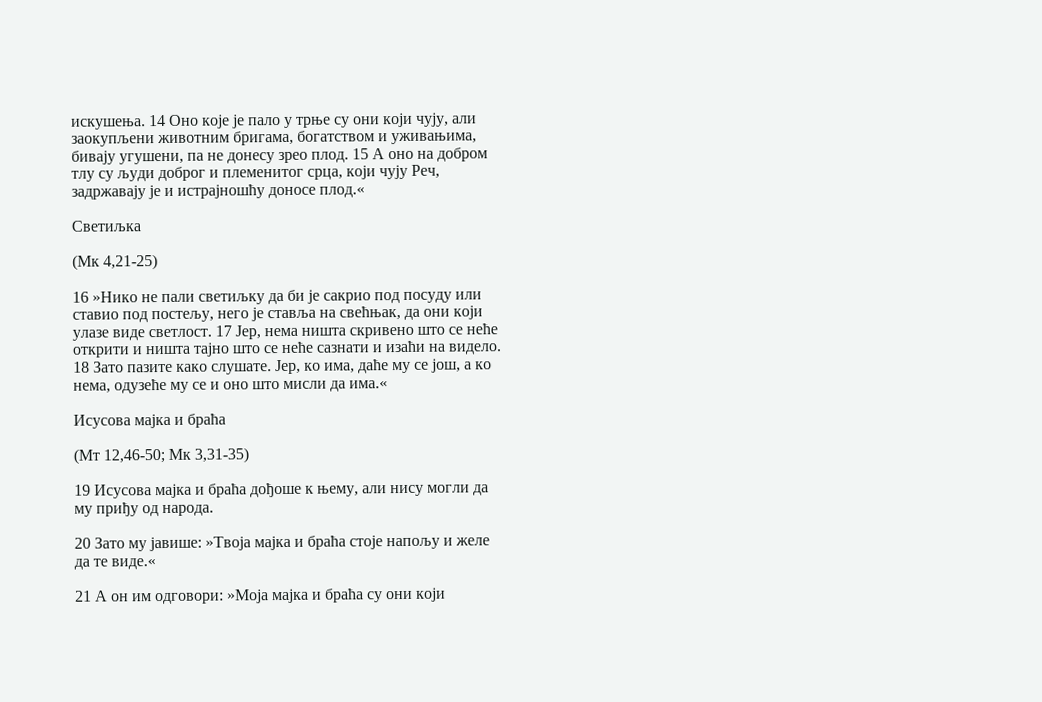искушења. 14 Оно које је пало у трње су они који чују, али заокупљени животним бригама, богатством и уживањима, бивају угушени, па не донесу зрео плод. 15 А оно на добром тлу су људи доброг и племенитог срца, који чују Реч, задржавају је и истрајношћу доносе плод.«

Светиљка

(Мк 4,21-25)

16 »Нико не пали светиљку да би је сакрио под посуду или ставио под постељу, него је ставља на свећњак, да они који улазе виде светлост. 17 Јер, нема ништа скривено што се неће открити и ништа тајно што се неће сазнати и изаћи на видело. 18 Зато пазите како слушате. Јер, ко има, даће му се још, а ко нема, одузеће му се и оно што мисли да има.«

Исусова мајка и браћа

(Мт 12,46-50; Мк 3,31-35)

19 Исусова мајка и браћа дођоше к њему, али нису могли да му приђу од народа.

20 Зато му јавише: »Твоја мајка и браћа стоје напољу и желе да те виде.«

21 А он им одговори: »Моја мајка и браћа су они који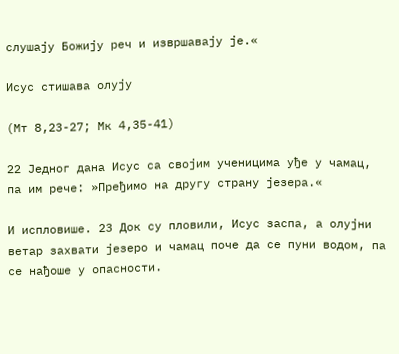слушају Божију реч и извршавају је.«

Исус стишава олују

(Мт 8,23-27; Мк 4,35-41)

22 Једног дана Исус са својим ученицима уђе у чамац, па им рече: »Пређимо на другу страну језера.«

И испловише. 23 Док су пловили, Исус заспа, а олујни ветар захвати језеро и чамац поче да се пуни водом, па се нађоше у опасности.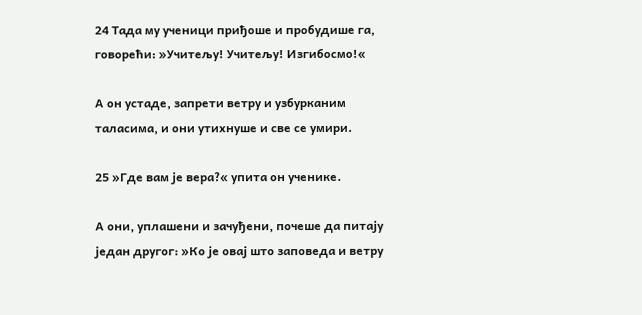24 Тада му ученици приђоше и пробудише га, говорећи: »Учитељу! Учитељу! Изгибосмо!«

А он устаде, запрети ветру и узбурканим таласима, и они утихнуше и све се умири.

25 »Где вам је вера?« упита он ученике.

А они, уплашени и зачуђени, почеше да питају један другог: »Ко је овај што заповеда и ветру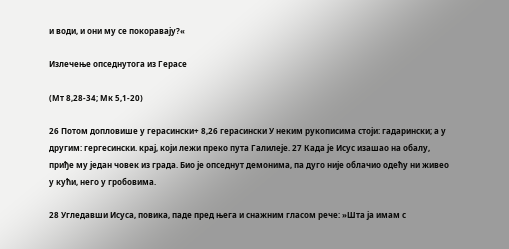и води, и они му се покоравају?«

Излечење опседнутога из Герасе

(Мт 8,28-34; Мк 5,1-20)

26 Потом допловише у герасински+ 8,26 герасински У неким рукописима стоји: гадарински; а у другим: гергесински. крај, који лежи преко пута Галилеје. 27 Када је Исус изашао на обалу, приђе му један човек из града. Био је опседнут демонима, па дуго није облачио одећу ни живео у кући, него у гробовима.

28 Угледавши Исуса, повика, паде пред њега и снажним гласом рече: »Шта ја имам с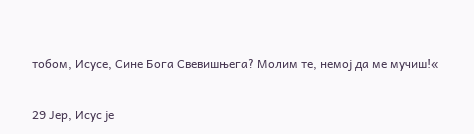тобом, Исусе, Сине Бога Свевишњега? Молим те, немој да ме мучиш!«

29 Јер, Исус је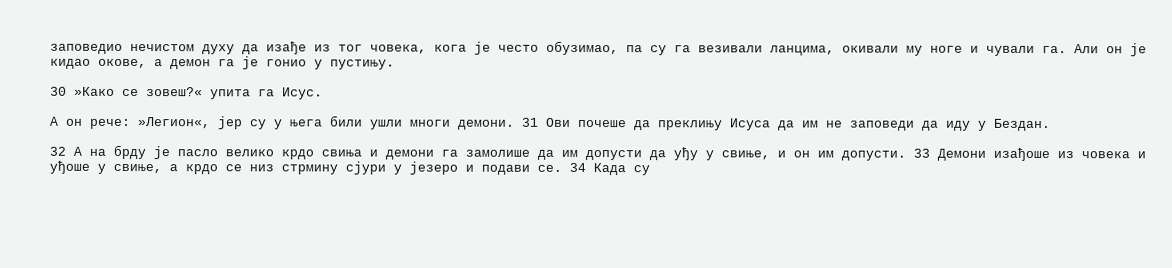заповедио нечистом духу да изађе из тог човека, кога је често обузимао, па су га везивали ланцима, окивали му ноге и чували га. Али он је кидао окове, а демон га је гонио у пустињу.

30 »Како се зовеш?« упита га Исус.

А он рече: »Легион«, јер су у њега били ушли многи демони. 31 Ови почеше да преклињу Исуса да им не заповеди да иду у Бездан.

32 А на брду је пасло велико крдо свиња и демони га замолише да им допусти да уђу у свиње, и он им допусти. 33 Демони изађоше из човека и уђоше у свиње, а крдо се низ стрмину сјури у језеро и подави се. 34 Када су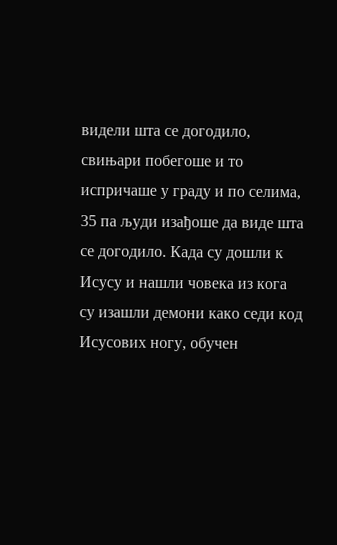видели шта се догодило, свињари побегоше и то испричаше у граду и по селима, 35 па људи изађоше да виде шта се догодило. Када су дошли к Исусу и нашли човека из кога су изашли демони како седи код Исусових ногу, обучен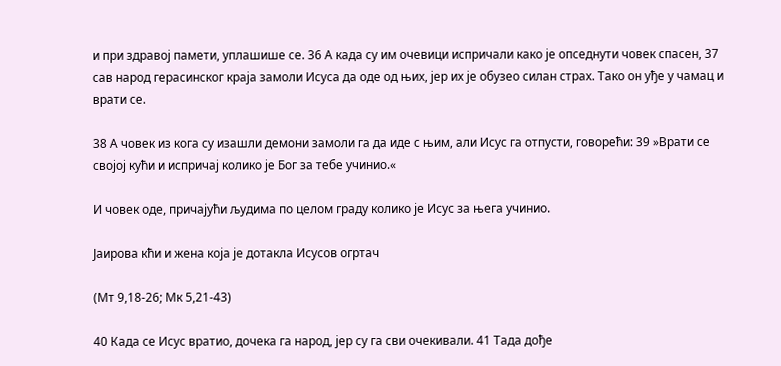и при здравој памети, уплашише се. 36 А када су им очевици испричали како је опседнути човек спасен, 37 сав народ герасинског краја замоли Исуса да оде од њих, јер их је обузео силан страх. Тако он уђе у чамац и врати се.

38 А човек из кога су изашли демони замоли га да иде с њим, али Исус га отпусти, говорећи: 39 »Врати се својој кући и испричај колико је Бог за тебе учинио.«

И човек оде, причајући људима по целом граду колико је Исус за њега учинио.

Јаирова кћи и жена која је дотакла Исусов огртач

(Мт 9,18-26; Мк 5,21-43)

40 Када се Исус вратио, дочека га народ, јер су га сви очекивали. 41 Тада дође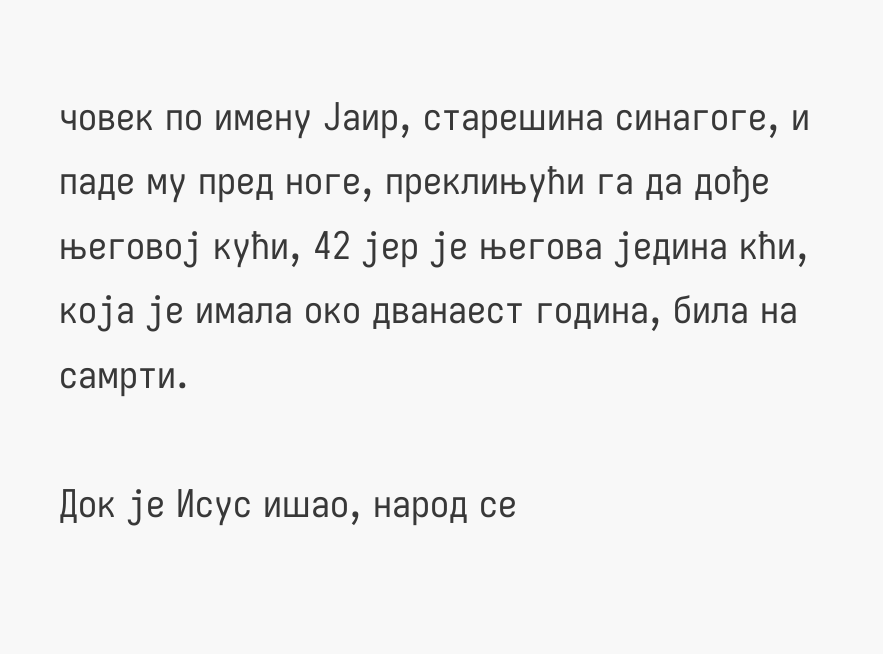човек по имену Јаир, старешина синагоге, и паде му пред ноге, преклињући га да дође његовој кући, 42 јер је његова једина кћи, која је имала око дванаест година, била на самрти.

Док је Исус ишао, народ се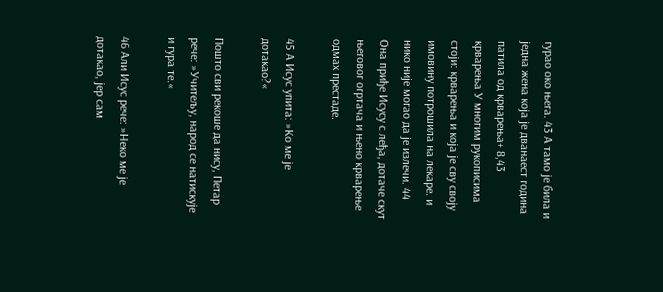гурао око њега. 43 А тамо је била и једна жена која је дванаест година патила од крварења+ 8,43 крварења У многим рукописима стоји: крварења и која је сву своју имовину потрошила на лекаре. и нико није могао да је излечи. 44 Она приђе Исусу с леђа, дотаче скут његовог огртача и њено крварење одмах престаде.

45 А Исус упита: »Ко ме је дотакао?«

Пошто сви рекоше да нису, Петар рече: »Учитељу, народ се натискује и гура те.«

46 Али Исус рече: »Неко ме је дотакао, јер сам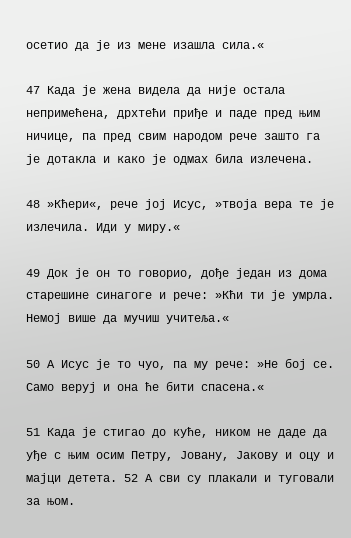осетио да је из мене изашла сила.«

47 Када је жена видела да није остала непримећена, дрхтећи приђе и паде пред њим ничице, па пред свим народом рече зашто га је дотакла и како је одмах била излечена.

48 »Кћери«, рече јој Исус, »твоја вера те је излечила. Иди у миру.«

49 Док је он то говорио, дође један из дома старешине синагоге и рече: »Кћи ти је умрла. Немој више да мучиш учитеља.«

50 А Исус је то чуо, па му рече: »Не бој се. Само веруј и она ће бити спасена.«

51 Када је стигао до куће, ником не даде да уђе с њим осим Петру, Јовану, Јакову и оцу и мајци детета. 52 А сви су плакали и туговали за њом.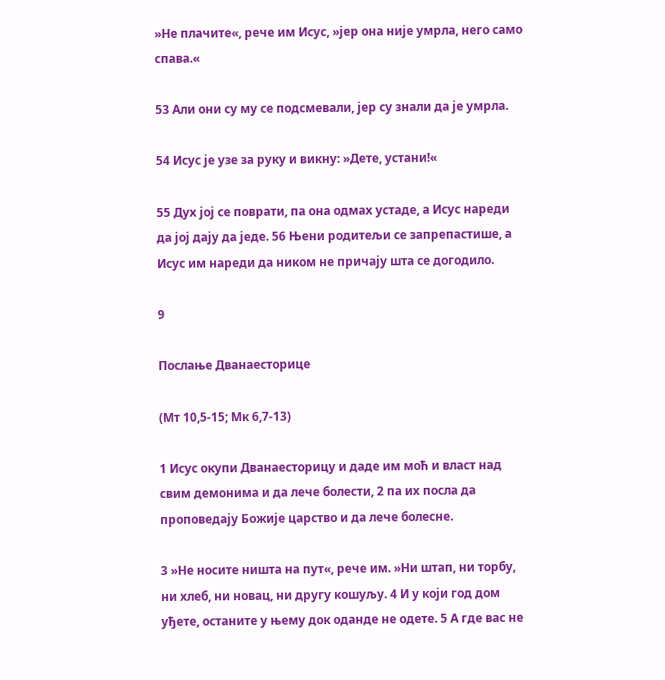»Не плачите«, рече им Исус, »јер она није умрла, него само спава.«

53 Али они су му се подсмевали, јер су знали да је умрла.

54 Исус је узе за руку и викну: »Дете, устани!«

55 Дух јој се поврати, па она одмах устаде, а Исус нареди да јој дају да једе. 56 Њени родитељи се запрепастише, а Исус им нареди да ником не причају шта се догодило.

9

Послање Дванаесторице

(Мт 10,5-15; Мк 6,7-13)

1 Исус окупи Дванаесторицу и даде им моћ и власт над свим демонима и да лече болести, 2 па их посла да проповедају Божије царство и да лече болесне.

3 »Не носите ништа на пут«, рече им. »Ни штап, ни торбу, ни хлеб, ни новац, ни другу кошуљу. 4 И у који год дом уђете, останите у њему док оданде не одете. 5 А где вас не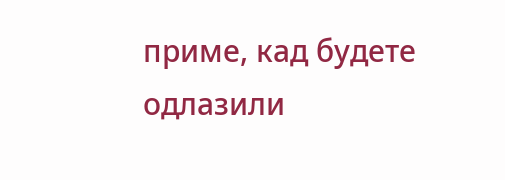приме, кад будете одлазили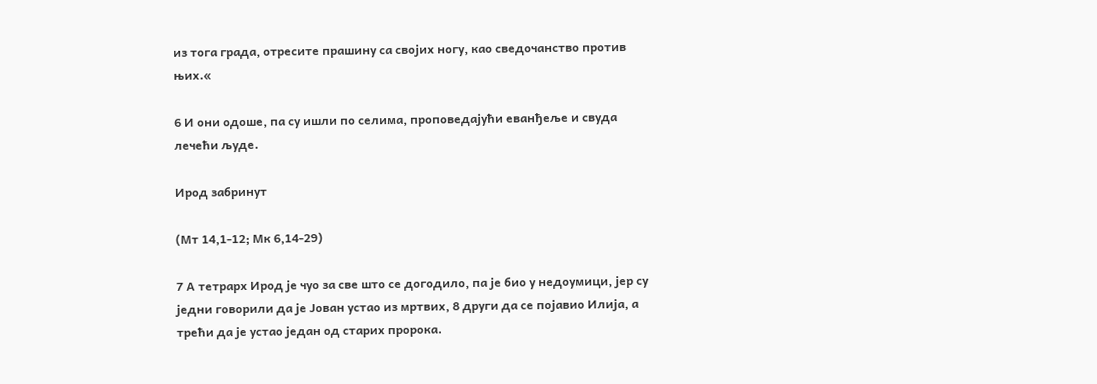из тога града, отресите прашину са својих ногу, као сведочанство против њих.«

6 И они одоше, па су ишли по селима, проповедајући еванђеље и свуда лечећи људе.

Ирод забринут

(Мт 14,1-12; Мк 6,14-29)

7 А тетрарх Ирод је чуо за све што се догодило, па је био у недоумици, јер су једни говорили да је Јован устао из мртвих, 8 други да се појавио Илија, а трећи да је устао један од старих пророка.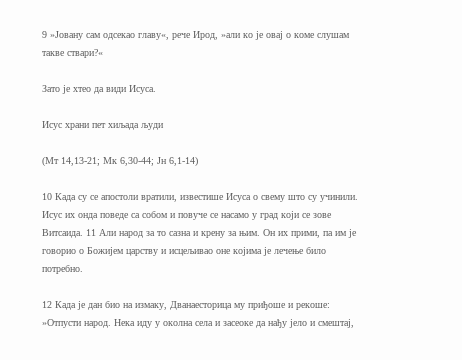9 »Јовану сам одсекао главу«, рече Ирод, »али ко је овај о коме слушам такве ствари?«

Зато је хтео да види Исуса.

Исус храни пет хиљада људи

(Мт 14,13-21; Мк 6,30-44; Јн 6,1-14)

10 Када су се апостоли вратили, известише Исуса о свему што су учинили. Исус их онда поведе са собом и повуче се насамо у град који се зове Витсаида. 11 Али народ за то сазна и крену за њим. Он их прими, па им је говорио о Божијем царству и исцељивао оне којима је лечење било потребно.

12 Када је дан био на измаку, Дванаесторица му приђоше и рекоше: »Отпусти народ. Нека иду у околна села и засеоке да нађу јело и смештај,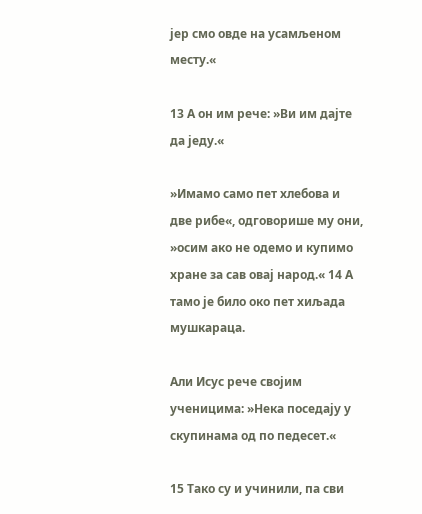јер смо овде на усамљеном месту.«

13 А он им рече: »Ви им дајте да једу.«

»Имамо само пет хлебова и две рибе«, одговорише му они, »осим ако не одемо и купимо хране за сав овај народ.« 14 А тамо је било око пет хиљада мушкараца.

Али Исус рече својим ученицима: »Нека поседају у скупинама од по педесет.«

15 Тако су и учинили, па сви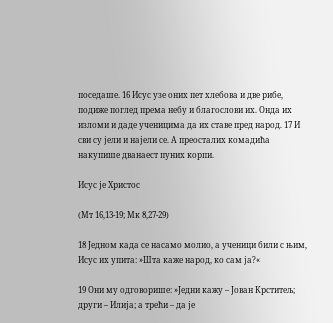поседаше. 16 Исус узе оних пет хлебова и две рибе, подиже поглед према небу и благослови их. Онда их изломи и даде ученицима да их ставе пред народ. 17 И сви су јели и најели се. А преосталих комадића накупише дванаест пуних корпи.

Исус је Христос

(Мт 16,13-19; Мк 8,27-29)

18 Једном када се насамо молио, а ученици били с њим, Исус их упита: »Шта каже народ, ко сам ја?«

19 Они му одговорише: »Једни кажу – Јован Крститељ; други – Илија; а трећи – да је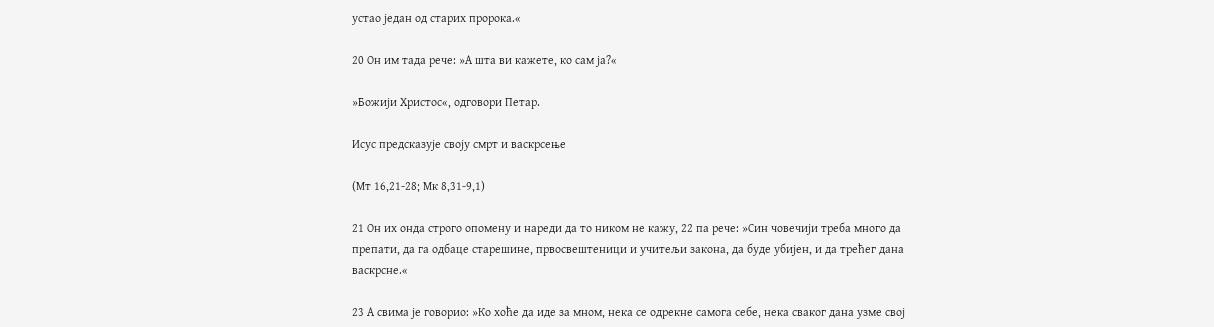устао један од старих пророка.«

20 Он им тада рече: »А шта ви кажете, ко сам ја?«

»Божији Христос«, одговори Петар.

Исус предсказује своју смрт и васкрсење

(Мт 16,21-28; Мк 8,31-9,1)

21 Он их онда строго опомену и нареди да то ником не кажу, 22 па рече: »Син човечији треба много да препати, да га одбаце старешине, првосвештеници и учитељи закона, да буде убијен, и да трећег дана васкрсне.«

23 А свима је говорио: »Ко хоће да иде за мном, нека се одрекне самога себе, нека сваког дана узме свој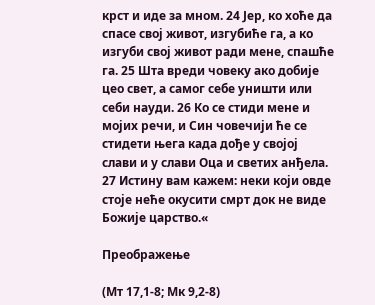крст и иде за мном. 24 Јер, ко хоће да спасе свој живот, изгубиће га, а ко изгуби свој живот ради мене, спашће га. 25 Шта вреди човеку ако добије цео свет, а самог себе уништи или себи науди. 26 Ко се стиди мене и мојих речи, и Син човечији ће се стидети њега када дође у својој слави и у слави Оца и светих анђела. 27 Истину вам кажем: неки који овде стоје неће окусити смрт док не виде Божије царство.«

Преображење

(Мт 17,1-8; Мк 9,2-8)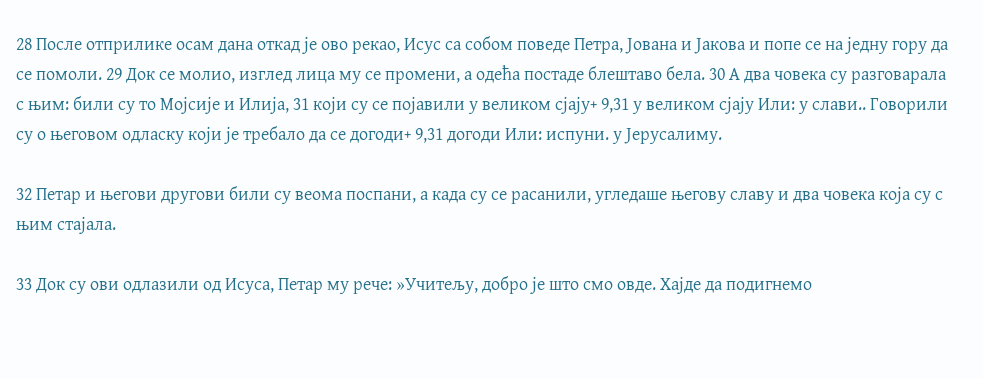28 После отприлике осам дана откад је ово рекао, Исус са собом поведе Петра, Јована и Јакова и попе се на једну гору да се помоли. 29 Док се молио, изглед лица му се промени, а одећа постаде блештаво бела. 30 А два човека су разговарала с њим: били су то Мојсије и Илија, 31 који су се појавили у великом сјају+ 9,31 у великом сјају Или: у слави.. Говорили су о његовом одласку који је требало да се догоди+ 9,31 догоди Или: испуни. у Јерусалиму.

32 Петар и његови другови били су веома поспани, а када су се расанили, угледаше његову славу и два човека која су с њим стајала.

33 Док су ови одлазили од Исуса, Петар му рече: »Учитељу, добро је што смо овде. Хајде да подигнемо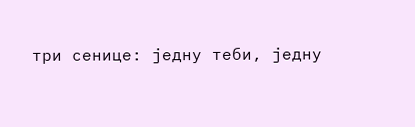три сенице: једну теби, једну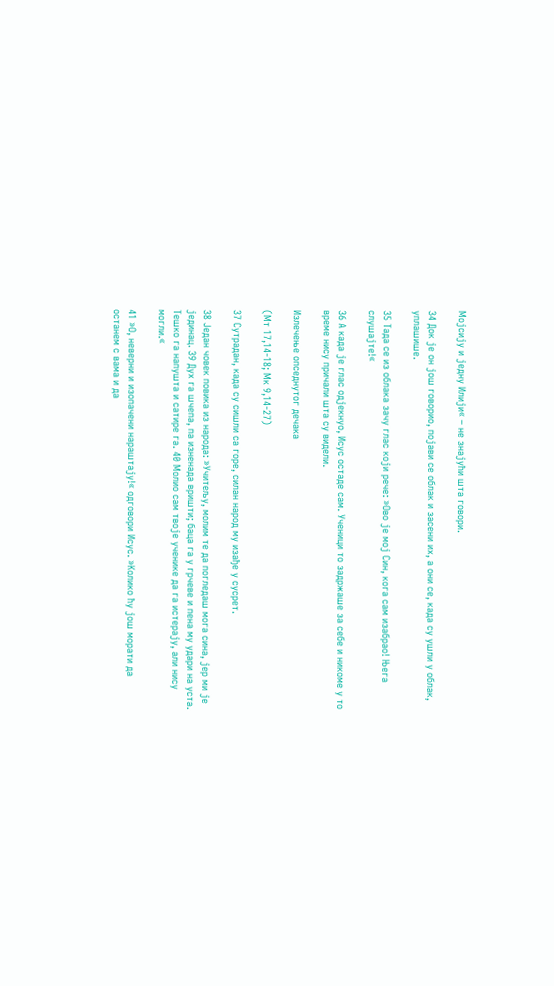Мојсију и једну Илији« – не знајући шта говори.

34 Док је он још говорио, појави се облак и засени их, а они се, када су ушли у облак, уплашише.

35 Тада се из облака зачу глас који рече: »Ово је мој Син, кога сам изабрао! Њега слушајте!«

36 А када је глас одјекнуо, Исус остаде сам. Ученици то задржаше за себе и никоме у то време нису причали шта су видели.

Излечење опседнутог дечака

(Мт 17,14-18; Мк 9,14-27)

37 Сутрадан, када су сишли са горе, силан народ му изађе у сусрет.

38 Један човек повика из народа: »Учитељу, молим те да погледаш мога сина, јер ми је јединац. 39 Дух га шчепа, па изненада вришти; баца га у грчеве и пена му удари на уста. Тешко га напушта и сатире га. 40 Молио сам твоје ученике да га истерају, али нису могли.«

41 »О, неверни и изопачени нараштају!« одговори Исус. »Колико ћу још морати да останем с вама и да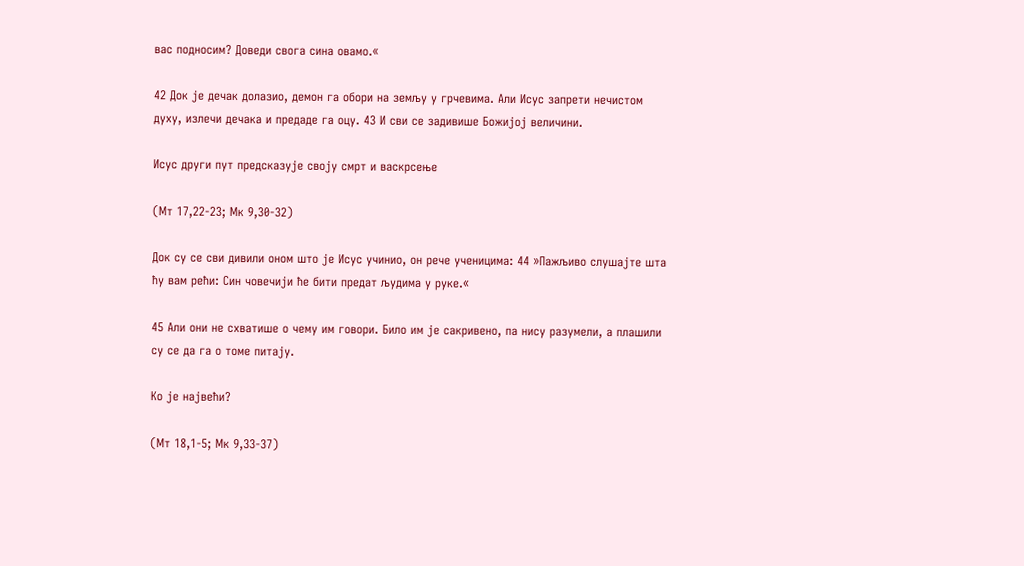вас подносим? Доведи свога сина овамо.«

42 Док је дечак долазио, демон га обори на земљу у грчевима. Али Исус запрети нечистом духу, излечи дечака и предаде га оцу. 43 И сви се задивише Божијој величини.

Исус други пут предсказује своју смрт и васкрсење

(Мт 17,22-23; Мк 9,30-32)

Док су се сви дивили оном што је Исус учинио, он рече ученицима: 44 »Пажљиво слушајте шта ћу вам рећи: Син човечији ће бити предат људима у руке.«

45 Али они не схватише о чему им говори. Било им је сакривено, па нису разумели, а плашили су се да га о томе питају.

Ко је највећи?

(Мт 18,1-5; Мк 9,33-37)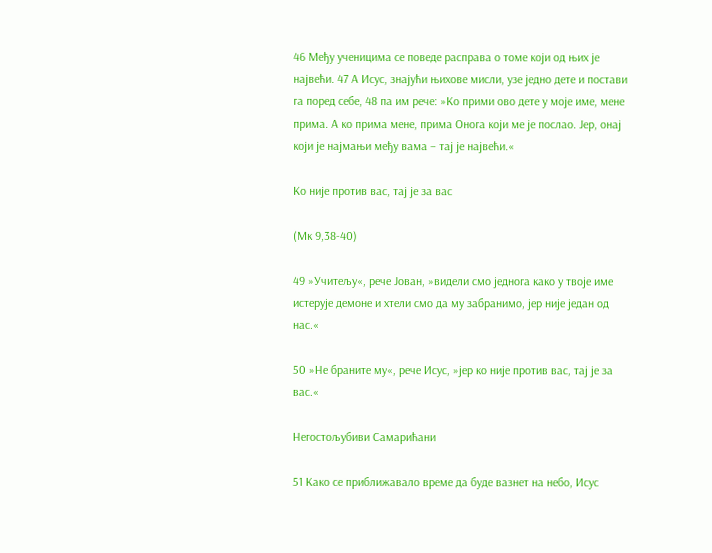46 Међу ученицима се поведе расправа о томе који од њих је највећи. 47 А Исус, знајући њихове мисли, узе једно дете и постави га поред себе, 48 па им рече: »Ко прими ово дете у моје име, мене прима. А ко прима мене, прима Онога који ме је послао. Јер, онај који је најмањи међу вама – тај је највећи.«

Ко није против вас, тај је за вас

(Мк 9,38-40)

49 »Учитељу«, рече Јован, »видели смо једнога како у твоје име истерује демоне и хтели смо да му забранимо, јер није један од нас.«

50 »Не браните му«, рече Исус, »јер ко није против вас, тај је за вас.«

Негостољубиви Самарићани

51 Како се приближавало време да буде вазнет на небо, Исус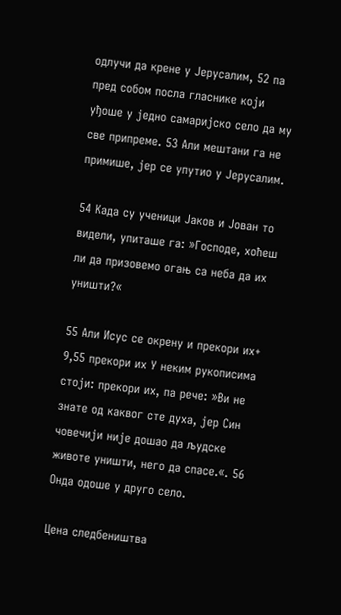одлучи да крене у Јерусалим, 52 па пред собом посла гласнике који уђоше у једно самаријско село да му све припреме. 53 Али мештани га не примише, јер се упутио у Јерусалим.

54 Када су ученици Јаков и Јован то видели, упиташе га: »Господе, хоћеш ли да призовемо огањ са неба да их уништи?«

55 Али Исус се окрену и прекори их+ 9,55 прекори их У неким рукописима стоји: прекори их, па рече: »Ви не знате од каквог сте духа, јер Син човечији није дошао да људске животе уништи, него да спасе.«. 56 Онда одоше у друго село.

Цена следбеништва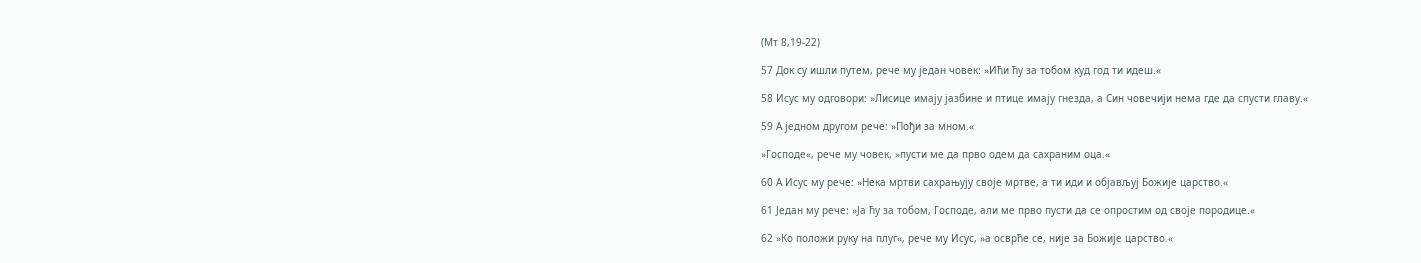(Мт 8,19-22)

57 Док су ишли путем, рече му један човек: »Ићи ћу за тобом куд год ти идеш.«

58 Исус му одговори: »Лисице имају јазбине и птице имају гнезда, а Син човечији нема где да спусти главу.«

59 А једном другом рече: »Пођи за мном.«

»Господе«, рече му човек, »пусти ме да прво одем да сахраним оца.«

60 А Исус му рече: »Нека мртви сахрањују своје мртве, а ти иди и објављуј Божије царство.«

61 Један му рече: »Ја ћу за тобом, Господе, али ме прво пусти да се опростим од своје породице.«

62 »Ко положи руку на плуг«, рече му Исус, »а осврће се, није за Божије царство.«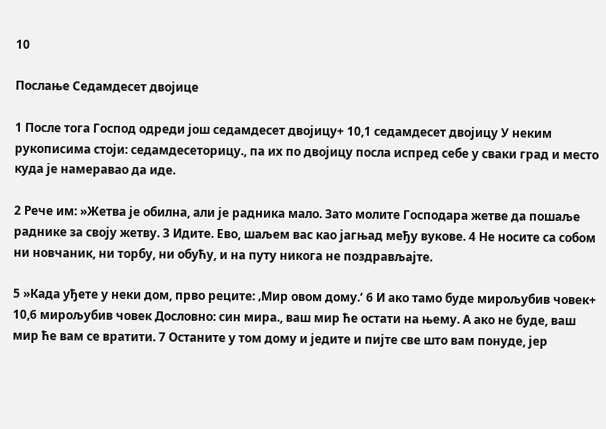10

Послање Седамдесет двојице

1 После тога Господ одреди још седамдесет двојицу+ 10,1 седамдесет двојицу У неким рукописима стоји: седамдесеторицу., па их по двојицу посла испред себе у сваки град и место куда је намеравао да иде.

2 Рече им: »Жетва је обилна, али је радника мало. Зато молите Господара жетве да пошаље раднике за своју жетву. 3 Идите. Ево, шаљем вас као јагњад међу вукове. 4 Не носите са собом ни новчаник, ни торбу, ни обућу, и на путу никога не поздрављајте.

5 »Када уђете у неки дом, прво реците: ‚Мир овом дому.‘ 6 И ако тамо буде мирољубив човек+ 10,6 мирољубив човек Дословно: син мира., ваш мир ће остати на њему. А ако не буде, ваш мир ће вам се вратити. 7 Останите у том дому и једите и пијте све што вам понуде, јер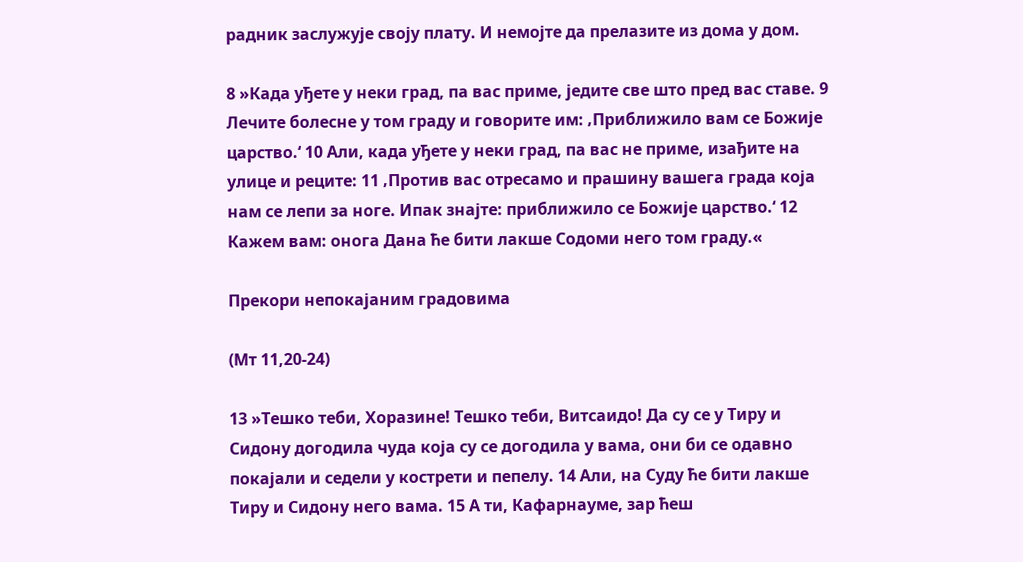радник заслужује своју плату. И немојте да прелазите из дома у дом.

8 »Када уђете у неки град, па вас приме, једите све што пред вас ставе. 9 Лечите болесне у том граду и говорите им: ‚Приближило вам се Божије царство.‘ 10 Али, када уђете у неки град, па вас не приме, изађите на улице и реците: 11 ‚Против вас отресамо и прашину вашега града која нам се лепи за ноге. Ипак знајте: приближило се Божије царство.‘ 12 Кажем вам: онога Дана ће бити лакше Содоми него том граду.«

Прекори непокајаним градовима

(Мт 11,20-24)

13 »Тешко теби, Хоразине! Тешко теби, Витсаидо! Да су се у Тиру и Сидону догодила чуда која су се догодила у вама, они би се одавно покајали и седели у кострети и пепелу. 14 Али, на Суду ће бити лакше Тиру и Сидону него вама. 15 А ти, Кафарнауме, зар ћеш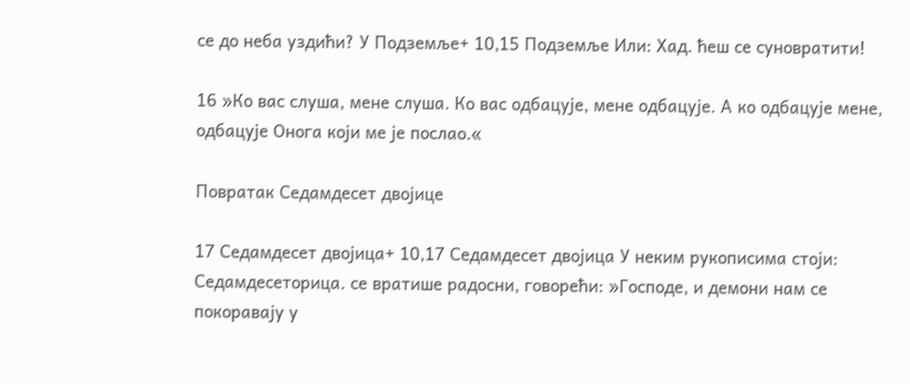се до неба уздићи? У Подземље+ 10,15 Подземље Или: Хад. ћеш се суновратити!

16 »Ко вас слуша, мене слуша. Ко вас одбацује, мене одбацује. А ко одбацује мене, одбацује Онога који ме је послао.«

Повратак Седамдесет двојице

17 Седамдесет двојица+ 10,17 Седамдесет двојица У неким рукописима стоји: Седамдесеторица. се вратише радосни, говорећи: »Господе, и демони нам се покоравају у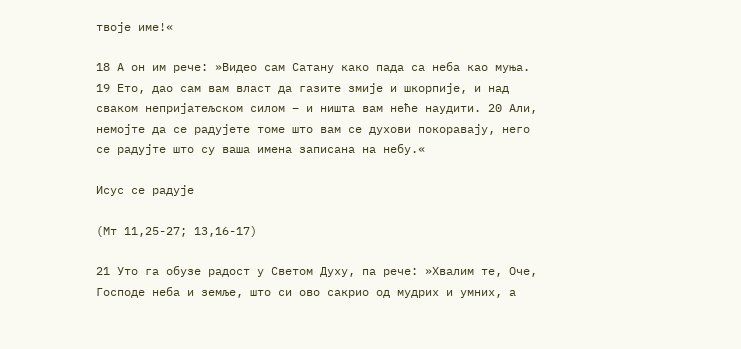твоје име!«

18 А он им рече: »Видео сам Сатану како пада са неба као муња. 19 Ето, дао сам вам власт да газите змије и шкорпије, и над сваком непријатељском силом – и ништа вам неће наудити. 20 Али, немојте да се радујете томе што вам се духови покоравају, него се радујте што су ваша имена записана на небу.«

Исус се радује

(Мт 11,25-27; 13,16-17)

21 Уто га обузе радост у Светом Духу, па рече: »Хвалим те, Оче, Господе неба и земље, што си ово сакрио од мудрих и умних, а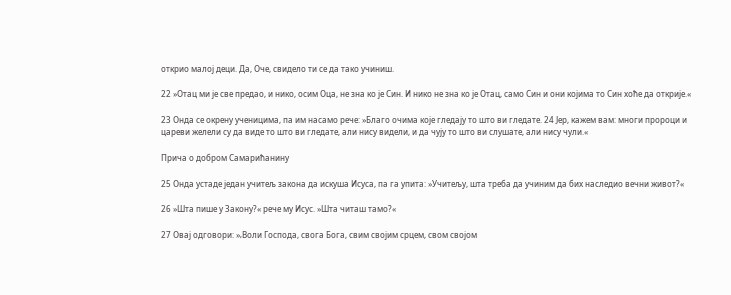открио малој деци. Да, Оче, свидело ти се да тако учиниш.

22 »Отац ми је све предао, и нико, осим Оца, не зна ко је Син. И нико не зна ко је Отац, само Син и они којима то Син хоће да открије.«

23 Онда се окрену ученицима, па им насамо рече: »Благо очима које гледају то што ви гледате. 24 Јер, кажем вам: многи пророци и цареви желели су да виде то што ви гледате, али нису видели, и да чују то што ви слушате, али нису чули.«

Прича о добром Самарићанину

25 Онда устаде један учитељ закона да искуша Исуса, па га упита: »Учитељу, шта треба да учиним да бих наследио вечни живот?«

26 »Шта пише у Закону?« рече му Исус. »Шта читаш тамо?«

27 Овај одговори: »‚Воли Господа, свога Бога, свим својим срцем, свом својом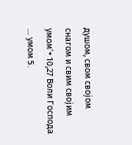душом, свом својом снагом и свим својим умом‘+ 10,27 Воли Господа … умом 5.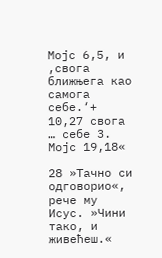Мојс 6,5, и ‚свога ближњега као самога себе.‘+ 10,27 свога … себе 3. Мојс 19,18«

28 »Тачно си одговорио«, рече му Исус. »Чини тако, и живећеш.«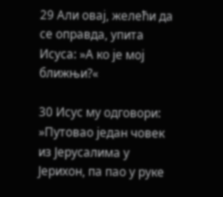29 Али овај, желећи да се оправда, упита Исуса: »А ко је мој ближњи?«

30 Исус му одговори: »Путовао један човек из Јерусалима у Јерихон, па пао у руке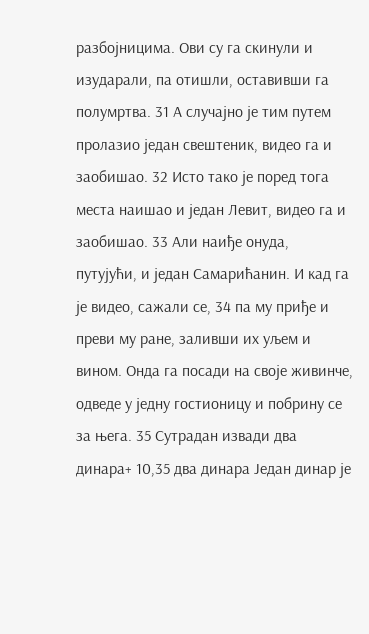разбојницима. Ови су га скинули и изударали, па отишли, оставивши га полумртва. 31 А случајно је тим путем пролазио један свештеник, видео га и заобишао. 32 Исто тако је поред тога места наишао и један Левит, видео га и заобишао. 33 Али наиђе онуда, путујући, и један Самарићанин. И кад га је видео, сажали се, 34 па му приђе и преви му ране, заливши их уљем и вином. Онда га посади на своје живинче, одведе у једну гостионицу и побрину се за њега. 35 Сутрадан извади два динара+ 10,35 два динара Један динар је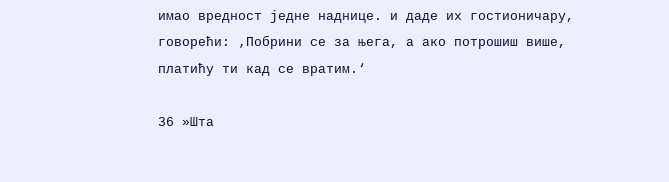имао вредност једне наднице. и даде их гостионичару, говорећи: ‚Побрини се за њега, а ако потрошиш више, платићу ти кад се вратим.‘

36 »Шта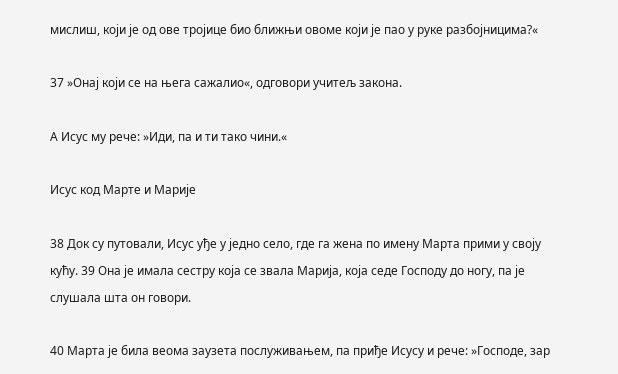мислиш, који је од ове тројице био ближњи овоме који је пао у руке разбојницима?«

37 »Онај који се на њега сажалио«, одговори учитељ закона.

А Исус му рече: »Иди, па и ти тако чини.«

Исус код Марте и Марије

38 Док су путовали, Исус уђе у једно село, где га жена по имену Марта прими у своју кућу. 39 Она је имала сестру која се звала Марија, која седе Господу до ногу, па је слушала шта он говори.

40 Марта је била веома заузета послуживањем, па приђе Исусу и рече: »Господе, зар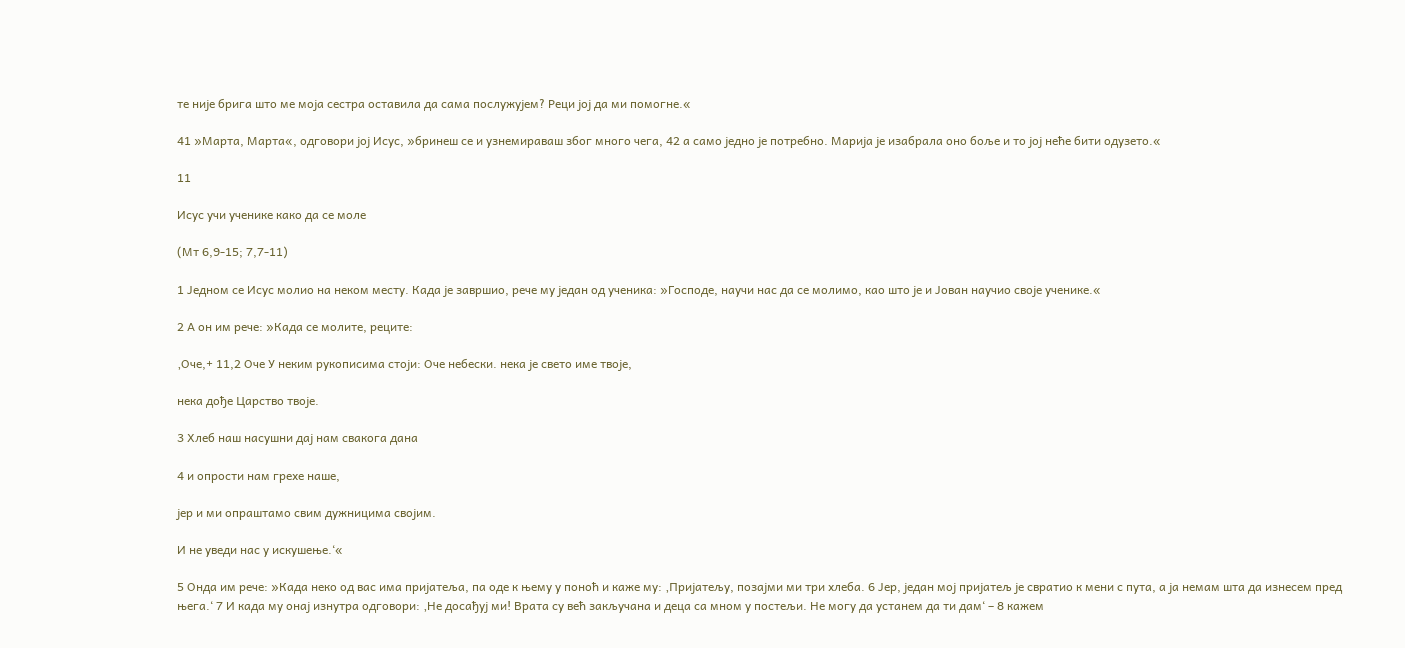те није брига што ме моја сестра оставила да сама послужујем? Реци јој да ми помогне.«

41 »Марта, Марта«, одговори јој Исус, »бринеш се и узнемираваш због много чега, 42 а само једно је потребно. Марија је изабрала оно боље и то јој неће бити одузето.«

11

Исус учи ученике како да се моле

(Мт 6,9-15; 7,7-11)

1 Једном се Исус молио на неком месту. Када је завршио, рече му један од ученика: »Господе, научи нас да се молимо, као што је и Јован научио своје ученике.«

2 А он им рече: »Када се молите, реците:

‚Оче,+ 11,2 Оче У неким рукописима стоји: Оче небески. нека је свето име твоје,

нека дође Царство твоје.

3 Хлеб наш насушни дај нам свакога дана

4 и опрости нам грехе наше,

јер и ми опраштамо свим дужницима својим.

И не уведи нас у искушење.‘«

5 Онда им рече: »Када неко од вас има пријатеља, па оде к њему у поноћ и каже му: ‚Пријатељу, позајми ми три хлеба. 6 Јер, један мој пријатељ је свратио к мени с пута, а ја немам шта да изнесем пред њега.‘ 7 И када му онај изнутра одговори: ‚Не досађуј ми! Врата су већ закључана и деца са мном у постељи. Не могу да устанем да ти дам‘ – 8 кажем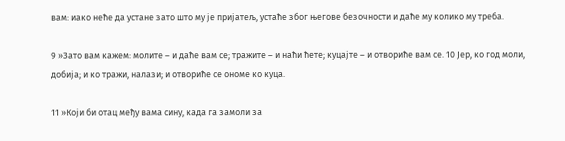вам: иако неће да устане зато што му је пријатељ, устаће због његове безочности и даће му колико му треба.

9 »Зато вам кажем: молите – и даће вам се; тражите – и наћи ћете; куцајте – и отвориће вам се. 10 Јер, ко год моли, добија; и ко тражи, налази; и отвориће се ономе ко куца.

11 »Који би отац међу вама сину, када га замоли за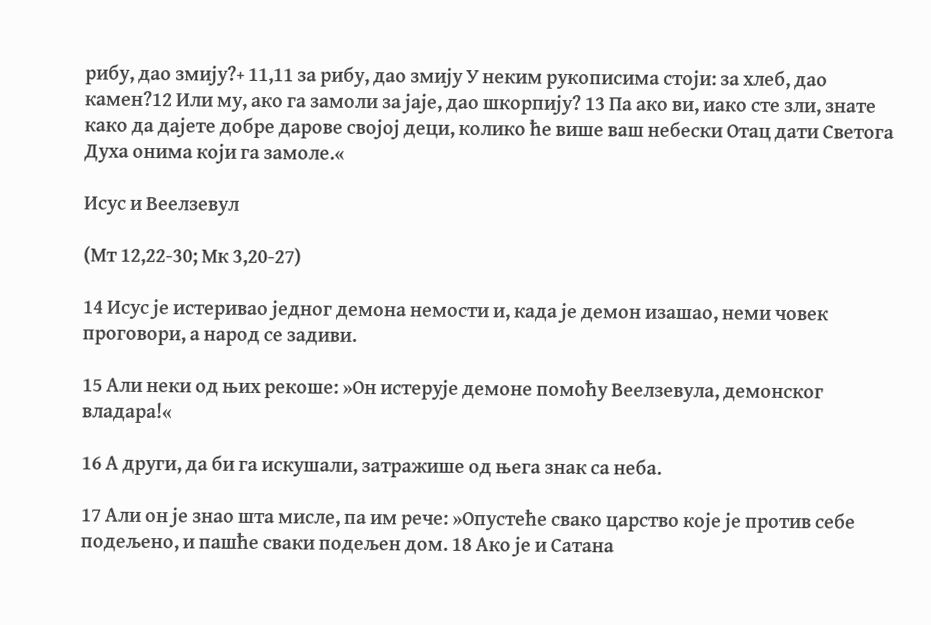рибу, дао змију?+ 11,11 за рибу, дао змију У неким рукописима стоји: за хлеб, дао камен?12 Или му, ако га замоли за јаје, дао шкорпију? 13 Па ако ви, иако сте зли, знате како да дајете добре дарове својој деци, колико ће више ваш небески Отац дати Светога Духа онима који га замоле.«

Исус и Веелзевул

(Мт 12,22-30; Мк 3,20-27)

14 Исус је истеривао једног демона немости и, када је демон изашао, неми човек проговори, а народ се задиви.

15 Али неки од њих рекоше: »Он истерује демоне помоћу Веелзевула, демонског владара!«

16 А други, да би га искушали, затражише од њега знак са неба.

17 Али он је знао шта мисле, па им рече: »Опустеће свако царство које је против себе подељено, и пашће сваки подељен дом. 18 Ако је и Сатана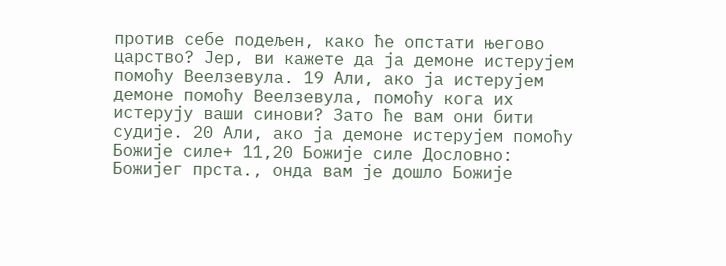против себе подељен, како ће опстати његово царство? Јер, ви кажете да ја демоне истерујем помоћу Веелзевула. 19 Али, ако ја истерујем демоне помоћу Веелзевула, помоћу кога их истерују ваши синови? Зато ће вам они бити судије. 20 Али, ако ја демоне истерујем помоћу Божије силе+ 11,20 Божије силе Дословно: Божијег прста., онда вам је дошло Божије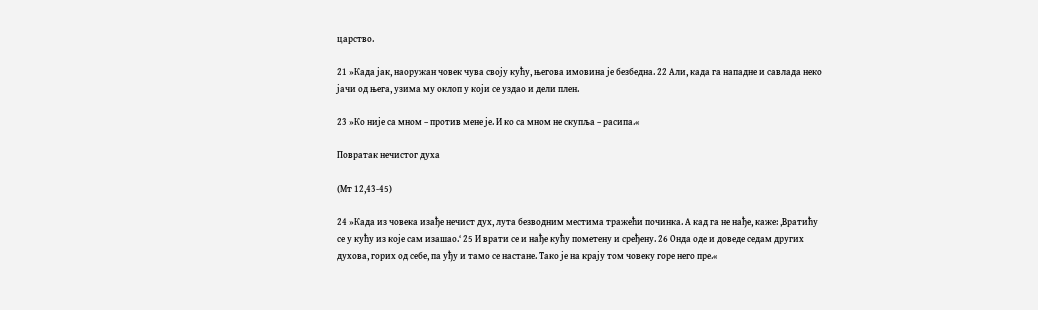царство.

21 »Када јак, наоружан човек чува своју кућу, његова имовина је безбедна. 22 Али, када га нападне и савлада неко јачи од њега, узима му оклоп у који се уздао и дели плен.

23 »Ко није са мном – против мене је. И ко са мном не скупља – расипа.«

Повратак нечистог духа

(Мт 12,43-45)

24 »Када из човека изађе нечист дух, лута безводним местима тражећи починка. А кад га не нађе, каже: ‚Вратићу се у кућу из које сам изашао.‘ 25 И врати се и нађе кућу пометену и сређену. 26 Онда оде и доведе седам других духова, горих од себе, па уђу и тамо се настане. Тако је на крају том човеку горе него пре.«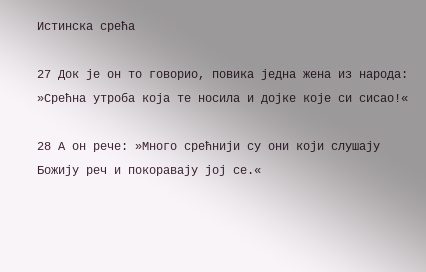Истинска срећа

27 Док је он то говорио, повика једна жена из народа: »Срећна утроба која те носила и дојке које си сисао!«

28 А он рече: »Много срећнији су они који слушају Божију реч и покоравају јој се.«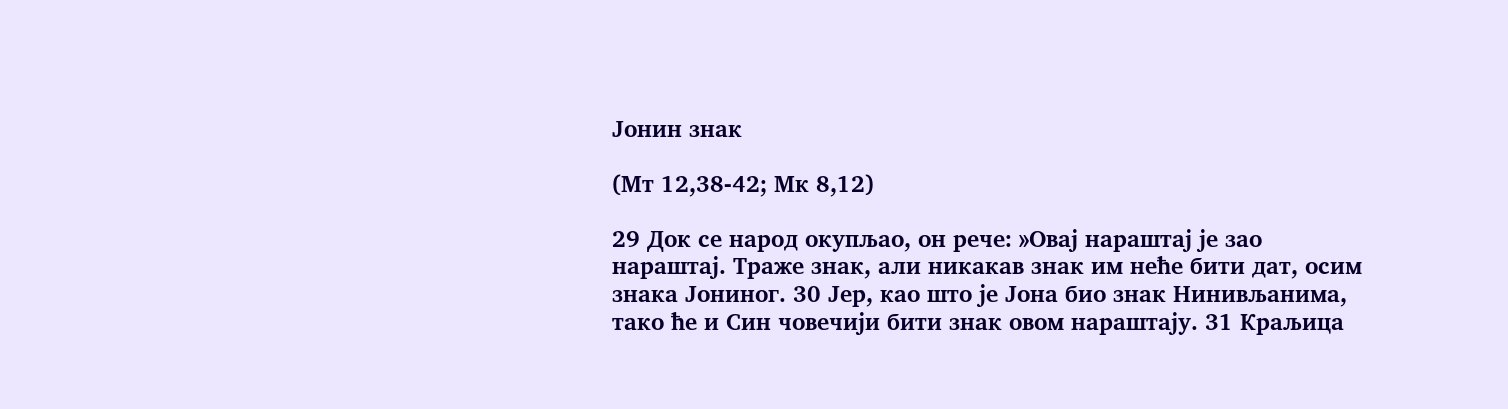Јонин знак

(Мт 12,38-42; Мк 8,12)

29 Док се народ окупљао, он рече: »Овај нараштај је зао нараштај. Траже знак, али никакав знак им неће бити дат, осим знака Јониног. 30 Јер, као што је Јона био знак Нинивљанима, тако ће и Син човечији бити знак овом нараштају. 31 Краљица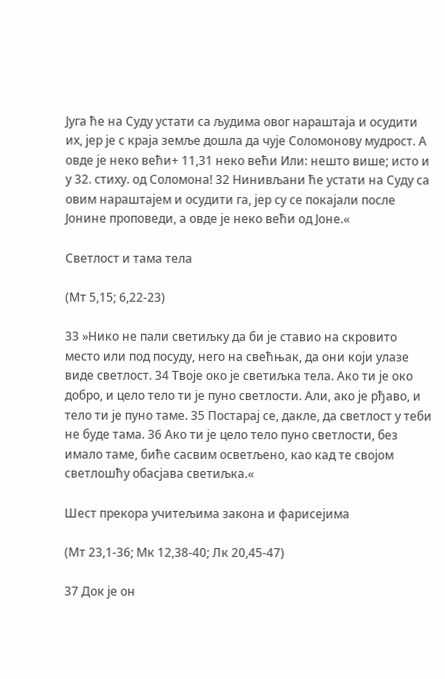Југа ће на Суду устати са људима овог нараштаја и осудити их, јер је с краја земље дошла да чује Соломонову мудрост. А овде је неко већи+ 11,31 неко већи Или: нешто више; исто и у 32. стиху. од Соломона! 32 Нинивљани ће устати на Суду са овим нараштајем и осудити га, јер су се покајали после Јонине проповеди, а овде је неко већи од Јоне.«

Светлост и тама тела

(Мт 5,15; 6,22-23)

33 »Нико не пали светиљку да би је ставио на скровито место или под посуду, него на свећњак, да они који улазе виде светлост. 34 Твоје око је светиљка тела. Ако ти је око добро, и цело тело ти је пуно светлости. Али, ако је рђаво, и тело ти је пуно таме. 35 Постарај се, дакле, да светлост у теби не буде тама. 36 Ако ти је цело тело пуно светлости, без имало таме, биће сасвим осветљено, као кад те својом светлошћу обасјава светиљка.«

Шест прекора учитељима закона и фарисејима

(Мт 23,1-36; Мк 12,38-40; Лк 20,45-47)

37 Док је он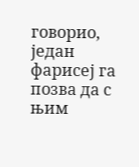говорио, један фарисеј га позва да с њим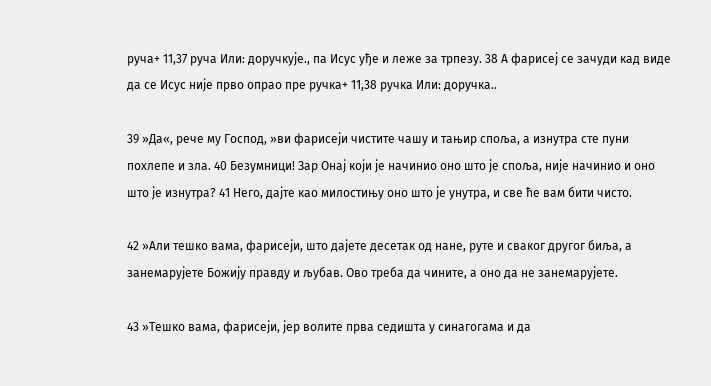руча+ 11,37 руча Или: доручкује., па Исус уђе и леже за трпезу. 38 А фарисеј се зачуди кад виде да се Исус није прво опрао пре ручка+ 11,38 ручка Или: доручка..

39 »Да«, рече му Господ, »ви фарисеји чистите чашу и тањир споља, а изнутра сте пуни похлепе и зла. 40 Безумници! Зар Онај који је начинио оно што је споља, није начинио и оно што је изнутра? 41 Него, дајте као милостињу оно што је унутра, и све ће вам бити чисто.

42 »Али тешко вама, фарисеји, што дајете десетак од нане, руте и сваког другог биља, а занемарујете Божију правду и љубав. Ово треба да чините, а оно да не занемарујете.

43 »Тешко вама, фарисеји, јер волите прва седишта у синагогама и да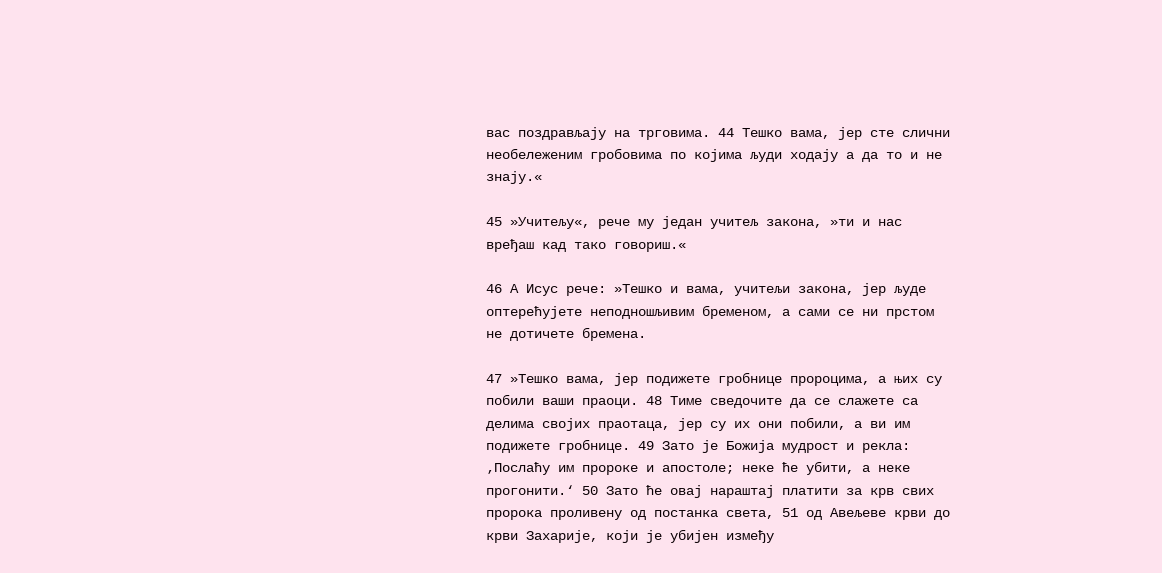вас поздрављају на трговима. 44 Тешко вама, јер сте слични необележеним гробовима по којима људи ходају а да то и не знају.«

45 »Учитељу«, рече му један учитељ закона, »ти и нас вређаш кад тако говориш.«

46 А Исус рече: »Тешко и вама, учитељи закона, јер људе оптерећујете неподношљивим бременом, а сами се ни прстом не дотичете бремена.

47 »Тешко вама, јер подижете гробнице пророцима, а њих су побили ваши праоци. 48 Тиме сведочите да се слажете са делима својих праотаца, јер су их они побили, а ви им подижете гробнице. 49 Зато је Божија мудрост и рекла: ‚Послаћу им пророке и апостоле; неке ће убити, а неке прогонити.‘ 50 Зато ће овај нараштај платити за крв свих пророка проливену од постанка света, 51 од Авељеве крви до крви Захарије, који је убијен између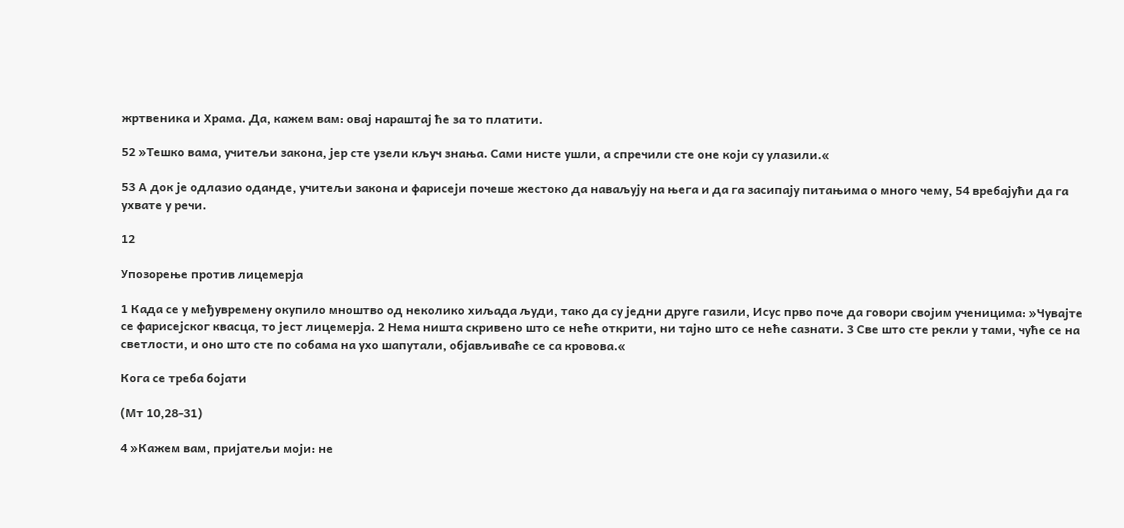жртвеника и Храма. Да, кажем вам: овај нараштај ће за то платити.

52 »Тешко вама, учитељи закона, јер сте узели кључ знања. Сами нисте ушли, а спречили сте оне који су улазили.«

53 А док је одлазио оданде, учитељи закона и фарисеји почеше жестоко да наваљују на њега и да га засипају питањима о много чему, 54 вребајући да га ухвате у речи.

12

Упозорење против лицемерја

1 Када се у међувремену окупило мноштво од неколико хиљада људи, тако да су једни друге газили, Исус прво поче да говори својим ученицима: »Чувајте се фарисејског квасца, то јест лицемерја. 2 Нема ништа скривено што се неће открити, ни тајно што се неће сазнати. 3 Све што сте рекли у тами, чуће се на светлости, и оно што сте по собама на ухо шапутали, објављиваће се са кровова.«

Кога се треба бојати

(Мт 10,28-31)

4 »Кажем вам, пријатељи моји: не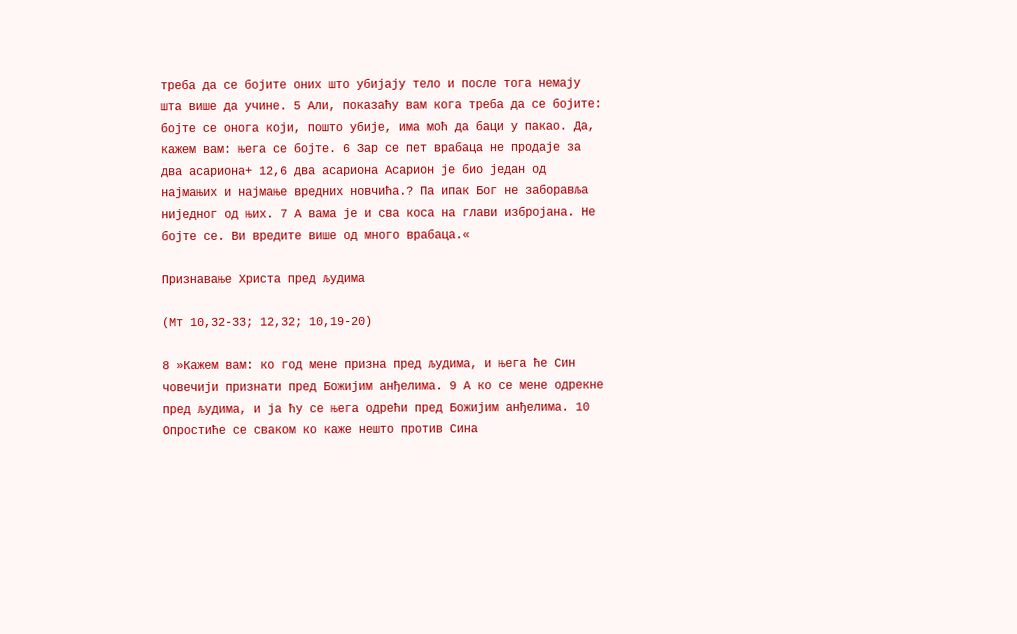треба да се бојите оних што убијају тело и после тога немају шта више да учине. 5 Али, показаћу вам кога треба да се бојите: бојте се онога који, пошто убије, има моћ да баци у пакао. Да, кажем вам: њега се бојте. 6 Зар се пет врабаца не продаје за два асариона+ 12,6 два асариона Асарион је био један од најмањих и најмање вредних новчића.? Па ипак Бог не заборавља ниједног од њих. 7 А вама је и сва коса на глави избројана. Не бојте се. Ви вредите више од много врабаца.«

Признавање Христа пред људима

(Мт 10,32-33; 12,32; 10,19-20)

8 »Кажем вам: ко год мене призна пред људима, и њега ће Син човечији признати пред Божијим анђелима. 9 А ко се мене одрекне пред људима, и ја ћу се њега одрећи пред Божијим анђелима. 10 Опростиће се сваком ко каже нешто против Сина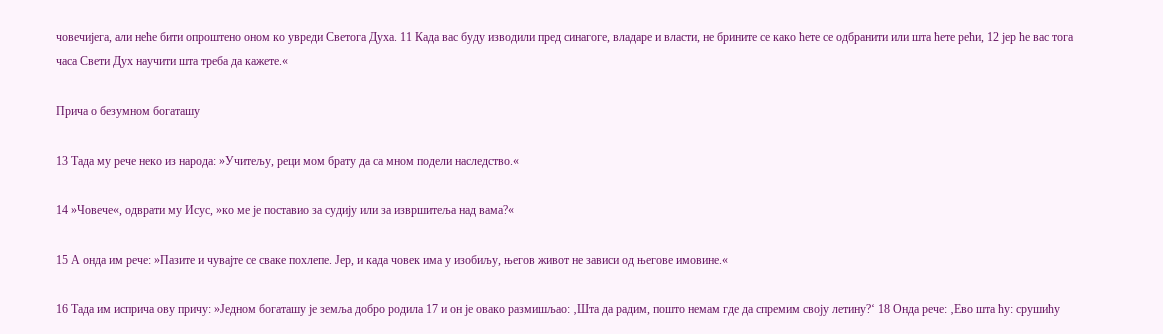човечијега, али неће бити опроштено оном ко увреди Светога Духа. 11 Када вас буду изводили пред синагоге, владаре и власти, не брините се како ћете се одбранити или шта ћете рећи, 12 јер ће вас тога часа Свети Дух научити шта треба да кажете.«

Прича о безумном богаташу

13 Тада му рече неко из народа: »Учитељу, реци мом брату да са мном подели наследство.«

14 »Човече«, одврати му Исус, »ко ме је поставио за судију или за извршитеља над вама?«

15 А онда им рече: »Пазите и чувајте се сваке похлепе. Јер, и када човек има у изобиљу, његов живот не зависи од његове имовине.«

16 Тада им исприча ову причу: »Једном богаташу је земља добро родила 17 и он је овако размишљао: ‚Шта да радим, пошто немам где да спремим своју летину?‘ 18 Онда рече: ‚Ево шта ћу: срушићу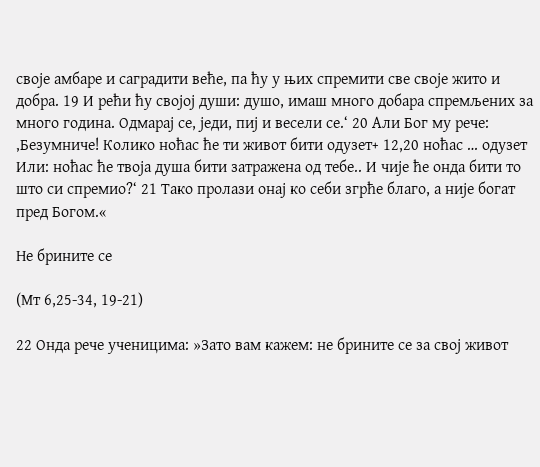своје амбаре и саградити веће, па ћу у њих спремити све своје жито и добра. 19 И рећи ћу својој души: душо, имаш много добара спремљених за много година. Одмарај се, једи, пиј и весели се.‘ 20 Али Бог му рече: ‚Безумниче! Колико ноћас ће ти живот бити одузет+ 12,20 ноћас … одузет Или: ноћас ће твоја душа бити затражена од тебе.. И чије ће онда бити то што си спремио?‘ 21 Тако пролази онај ко себи згрће благо, а није богат пред Богом.«

Не брините се

(Мт 6,25-34, 19-21)

22 Онда рече ученицима: »Зато вам кажем: не брините се за свој живот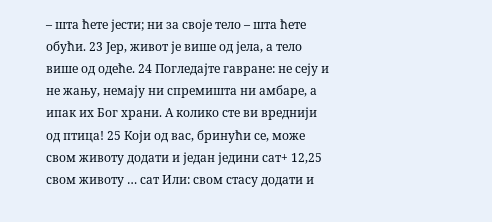– шта ћете јести; ни за своје тело – шта ћете обући. 23 Јер, живот је више од јела, а тело више од одеће. 24 Погледајте гавране: не сеју и не жању, немају ни спремишта ни амбаре, а ипак их Бог храни. А колико сте ви вреднији од птица! 25 Који од вас, бринући се, може свом животу додати и један једини сат+ 12,25 свом животу … сат Или: свом стасу додати и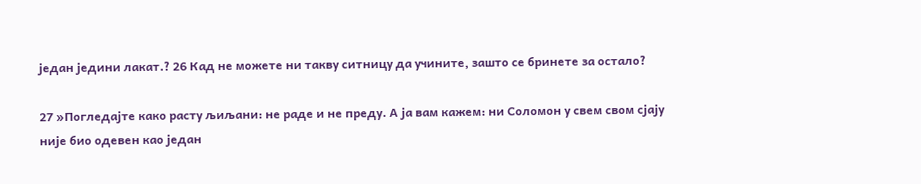један једини лакат.? 26 Кад не можете ни такву ситницу да учините, зашто се бринете за остало?

27 »Погледајте како расту љиљани: не раде и не преду. А ја вам кажем: ни Соломон у свем свом сјају није био одевен као један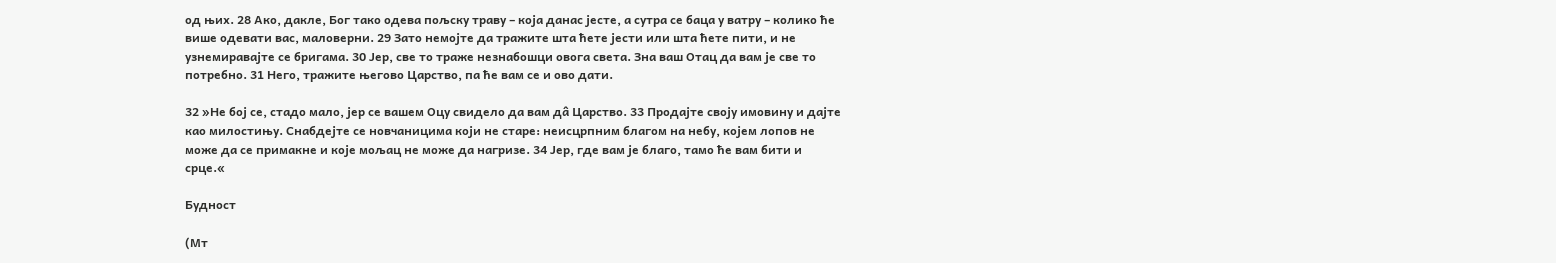од њих. 28 Ако, дакле, Бог тако одева пољску траву – која данас јесте, а сутра се баца у ватру – колико ће више одевати вас, маловерни. 29 Зато немојте да тражите шта ћете јести или шта ћете пити, и не узнемиравајте се бригама. 30 Јер, све то траже незнабошци овога света. Зна ваш Отац да вам је све то потребно. 31 Него, тражите његово Царство, па ће вам се и ово дати.

32 »Не бој се, стадо мало, јер се вашем Оцу свидело да вам дâ Царство. 33 Продајте своју имовину и дајте као милостињу. Снабдејте се новчаницима који не старе: неисцрпним благом на небу, којем лопов не може да се примакне и које мољац не може да нагризе. 34 Јер, где вам је благо, тамо ће вам бити и срце.«

Будност

(Мт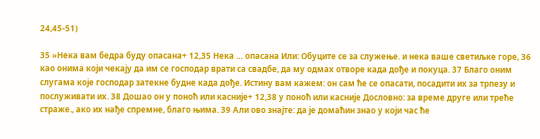24,45-51)

35 »Нека вам бедра буду опасана+ 12,35 Нека … опасана Или: Обуците се за служење. и нека ваше светиљке горе, 36 као онима који чекају да им се господар врати са свадбе, да му одмах отворе када дође и покуца. 37 Благо оним слугама које господар затекне будне када дође. Истину вам кажем: он сам ће се опасати, посадити их за трпезу и послуживати их. 38 Дошао он у поноћ или касније+ 12,38 у поноћ или касније Дословно: за време друге или треће страже., ако их нађе спремне, благо њима. 39 Али ово знајте: да је домаћин знао у који час ће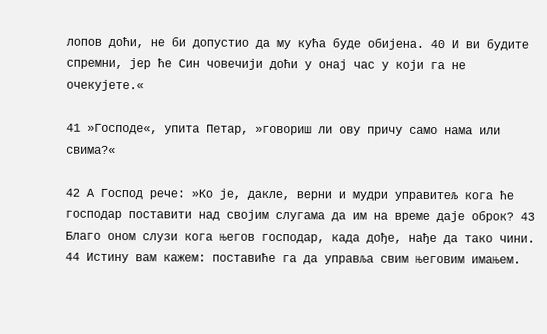лопов доћи, не би допустио да му кућа буде обијена. 40 И ви будите спремни, јер ће Син човечији доћи у онај час у који га не очекујете.«

41 »Господе«, упита Петар, »говориш ли ову причу само нама или свима?«

42 А Господ рече: »Ко је, дакле, верни и мудри управитељ кога ће господар поставити над својим слугама да им на време даје оброк? 43 Благо оном слузи кога његов господар, када дође, нађе да тако чини. 44 Истину вам кажем: поставиће га да управља свим његовим имањем.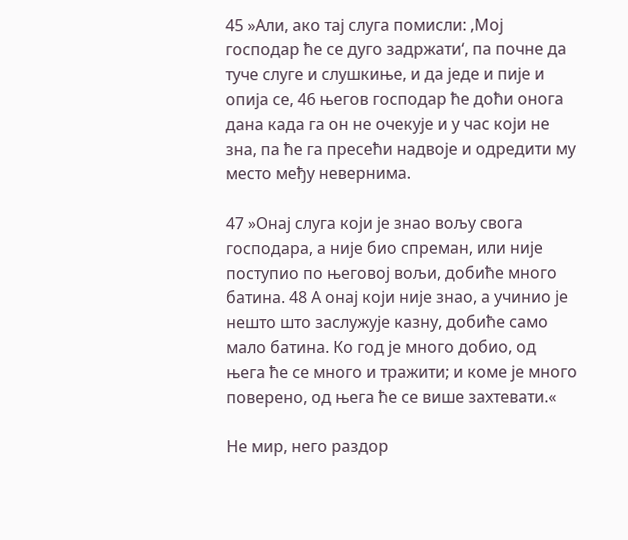45 »Али, ако тај слуга помисли: ‚Мој господар ће се дуго задржати‘, па почне да туче слуге и слушкиње, и да једе и пије и опија се, 46 његов господар ће доћи онога дана када га он не очекује и у час који не зна, па ће га пресећи надвоје и одредити му место међу невернима.

47 »Онај слуга који је знао вољу свога господара, а није био спреман, или није поступио по његовој вољи, добиће много батина. 48 А онај који није знао, а учинио је нешто што заслужује казну, добиће само мало батина. Ко год је много добио, од њега ће се много и тражити; и коме је много поверено, од њега ће се више захтевати.«

Не мир, него раздор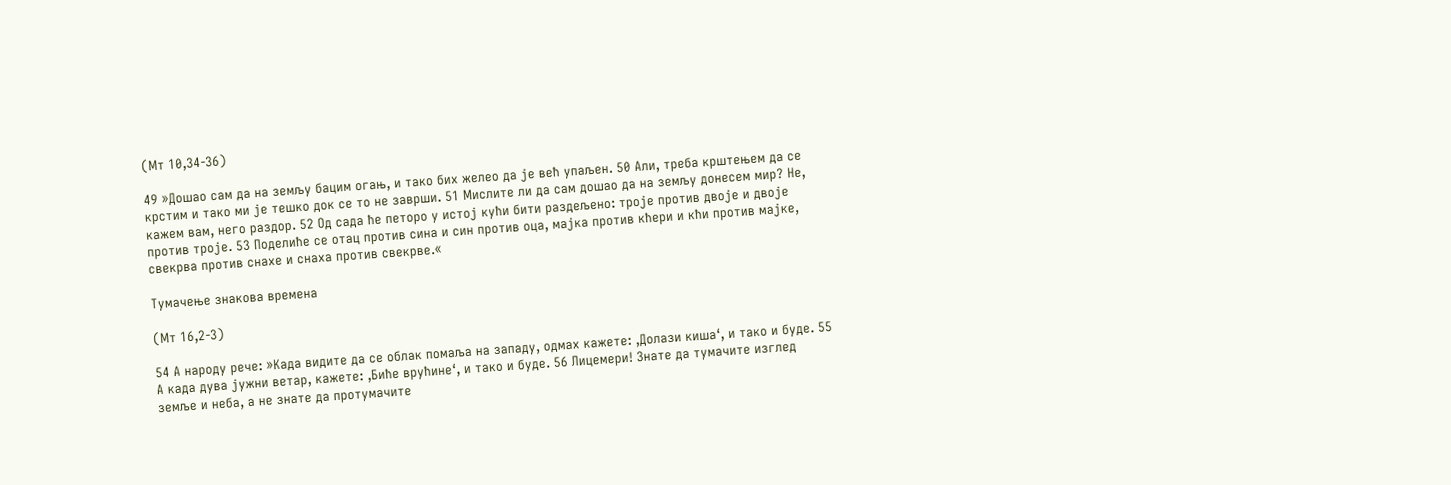(Мт 10,34-36)

49 »Дошао сам да на земљу бацим огањ, и тако бих желео да је већ упаљен. 50 Али, треба крштењем да се крстим и тако ми је тешко док се то не заврши. 51 Мислите ли да сам дошао да на земљу донесем мир? Не, кажем вам, него раздор. 52 Од сада ће петоро у истој кући бити раздељено: троје против двоје и двоје против троје. 53 Поделиће се отац против сина и син против оца, мајка против кћери и кћи против мајке, свекрва против снахе и снаха против свекрве.«

Тумачење знакова времена

(Мт 16,2-3)

54 А народу рече: »Када видите да се облак помаља на западу, одмах кажете: ‚Долази киша‘, и тако и буде. 55 А када дува јужни ветар, кажете: ‚Биће врућине‘, и тако и буде. 56 Лицемери! Знате да тумачите изглед земље и неба, а не знате да протумачите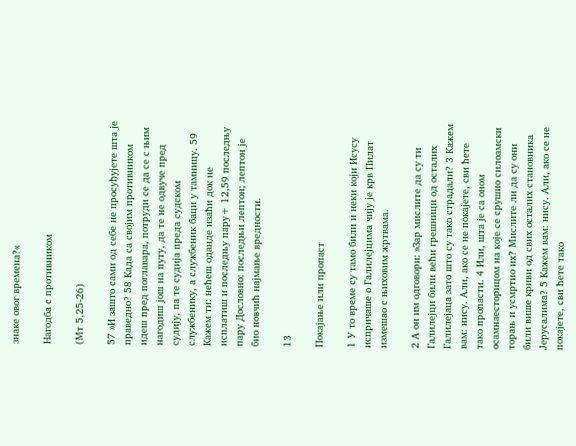знаке овог времена?«

Нагодба с противником

(Мт 5,25-26)

57 »И зашто сами од себе не просуђујете шта је праведно? 58 Када са својим противником идеш пред поглавара, потруди се да се с њим нагодиш још на путу, да те не одвуче пред судију, па те судија преда судском службенику, а службеник баци у тамницу. 59 Кажем ти: нећеш оданде изаћи док не исплатиш и последњу пару+ 12,59 последњу пару Дословно: последњи лептон; лептон је био новчић најмање вредности.

13

Покајање или пропаст

1 У то време су тамо били и неки који Исусу испричаше о Галилејцима чију је крв Пилат измешао с њиховим жртвама.

2 А он им одговори: »Зар мислите да су ти Галилејци били већи грешници од осталих Галилејаца зато што су тако страдали? 3 Кажем вам: нису. Али, ако се не покајете, сви ћете тако пропасти. 4 Или, шта је са оном осамнаесторицом на које се срушио силоамски торањ и усмртио их? Мислите ли да су они били више криви од свих осталих становника Јерусалима? 5 Кажем вам: нису. Али, ако се не покајете, сви ћете тако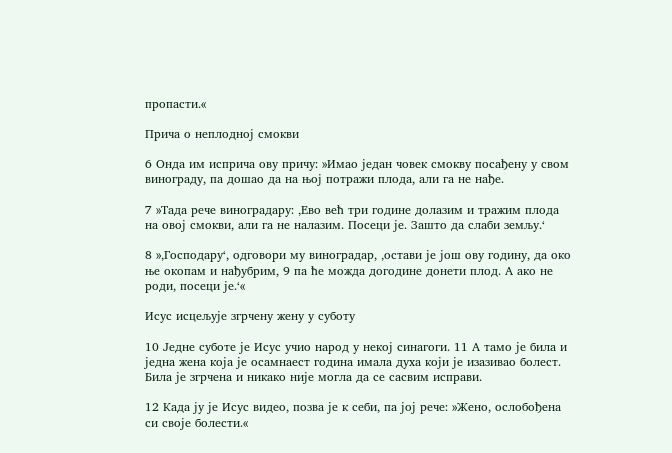пропасти.«

Прича о неплодној смокви

6 Онда им исприча ову причу: »Имао један човек смокву посађену у свом винограду, па дошао да на њој потражи плода, али га не нађе.

7 »Тада рече виноградару: ‚Ево већ три године долазим и тражим плода на овој смокви, али га не налазим. Посеци је. Зашто да слаби земљу.‘

8 »‚Господару‘, одговори му виноградар, ‚остави је још ову годину, да око ње окопам и нађубрим, 9 па ће можда догодине донети плод. А ако не роди, посеци је.‘«

Исус исцељује згрчену жену у суботу

10 Једне суботе је Исус учио народ у некој синагоги. 11 А тамо је била и једна жена која је осамнаест година имала духа који је изазивао болест. Била је згрчена и никако није могла да се сасвим исправи.

12 Када ју је Исус видео, позва је к себи, па јој рече: »Жено, ослобођена си своје болести.«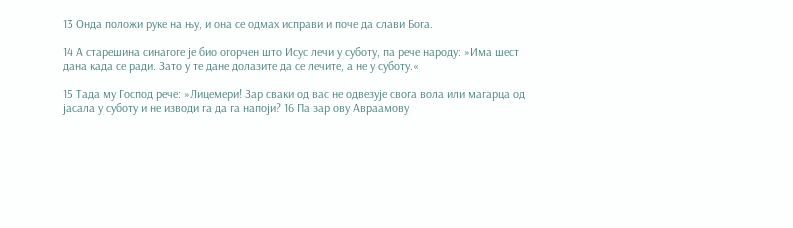13 Онда положи руке на њу, и она се одмах исправи и поче да слави Бога.

14 А старешина синагоге је био огорчен што Исус лечи у суботу, па рече народу: »Има шест дана када се ради. Зато у те дане долазите да се лечите, а не у суботу.«

15 Тада му Господ рече: »Лицемери! Зар сваки од вас не одвезује свога вола или магарца од јасала у суботу и не изводи га да га напоји? 16 Па зар ову Авраамову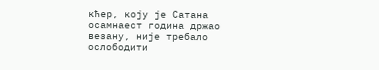кћер, коју је Сатана осамнаест година држао везану, није требало ослободити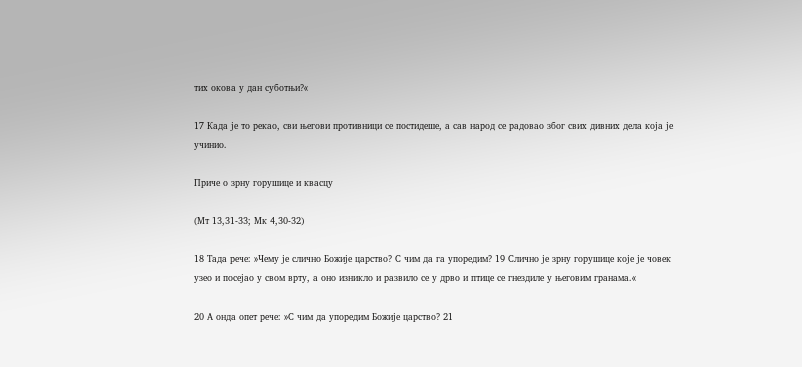тих окова у дан суботњи?«

17 Када је то рекао, сви његови противници се постидеше, а сав народ се радовао због свих дивних дела која је учинио.

Приче о зрну горушице и квасцу

(Мт 13,31-33; Мк 4,30-32)

18 Тада рече: »Чему је слично Божије царство? С чим да га упоредим? 19 Слично је зрну горушице које је човек узео и посејао у свом врту, а оно изникло и развило се у дрво и птице се гнездиле у његовим гранама.«

20 А онда опет рече: »С чим да упоредим Божије царство? 21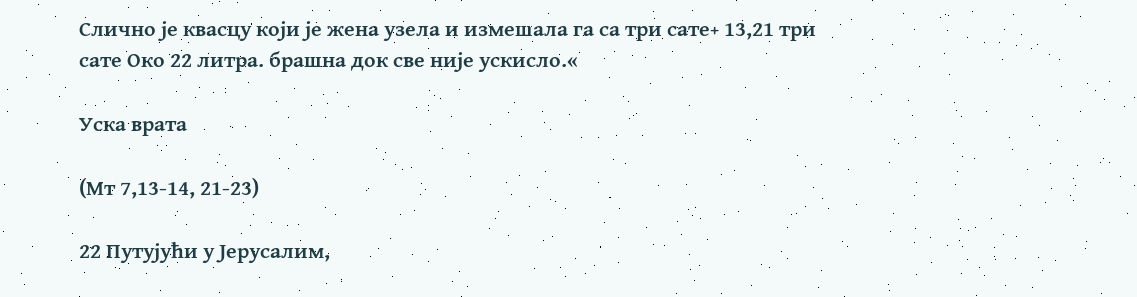Слично је квасцу који је жена узела и измешала га са три сате+ 13,21 три сате Око 22 литра. брашна док све није ускисло.«

Уска врата

(Мт 7,13-14, 21-23)

22 Путујући у Јерусалим,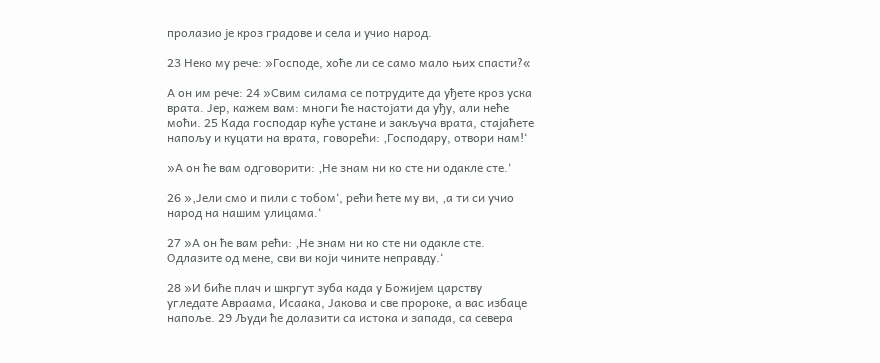пролазио је кроз градове и села и учио народ.

23 Неко му рече: »Господе, хоће ли се само мало њих спасти?«

А он им рече: 24 »Свим силама се потрудите да уђете кроз уска врата. Јер, кажем вам: многи ће настојати да уђу, али неће моћи. 25 Када господар куће устане и закључа врата, стајаћете напољу и куцати на врата, говорећи: ‚Господару, отвори нам!‘

»А он ће вам одговорити: ‚Не знам ни ко сте ни одакле сте.‘

26 »‚Јели смо и пили с тобом‘, рећи ћете му ви, ‚а ти си учио народ на нашим улицама.‘

27 »А он ће вам рећи: ‚Не знам ни ко сте ни одакле сте. Одлазите од мене, сви ви који чините неправду.‘

28 »И биће плач и шкргут зуба када у Божијем царству угледате Авраама, Исаака, Јакова и све пророке, а вас избаце напоље. 29 Људи ће долазити са истока и запада, са севера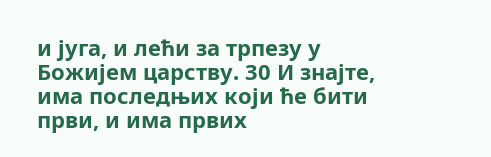и југа, и лећи за трпезу у Божијем царству. 30 И знајте, има последњих који ће бити први, и има првих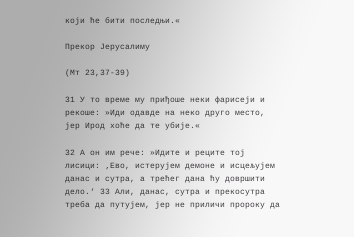који ће бити последњи.«

Прекор Јерусалиму

(Мт 23,37-39)

31 У то време му приђоше неки фарисеји и рекоше: »Иди одавде на неко друго место, јер Ирод хоће да те убије.«

32 А он им рече: »Идите и реците тој лисици: ‚Ево, истерујем демоне и исцељујем данас и сутра, а трећег дана ћу довршити дело.‘ 33 Али, данас, сутра и прекосутра треба да путујем, јер не приличи пророку да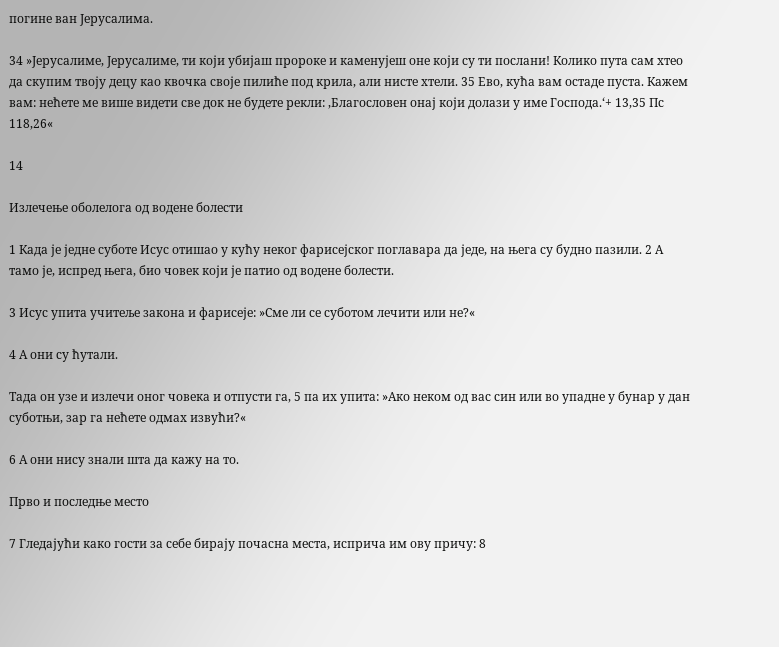погине ван Јерусалима.

34 »Јерусалиме, Јерусалиме, ти који убијаш пророке и каменујеш оне који су ти послани! Колико пута сам хтео да скупим твоју децу као квочка своје пилиће под крила, али нисте хтели. 35 Ево, кућа вам остаде пуста. Кажем вам: нећете ме више видети све док не будете рекли: ‚Благословен онај који долази у име Господа.‘+ 13,35 Пс 118,26«

14

Излечење оболелога од водене болести

1 Када је једне суботе Исус отишао у кућу неког фарисејског поглавара да једе, на њега су будно пазили. 2 А тамо је, испред њега, био човек који је патио од водене болести.

3 Исус упита учитеље закона и фарисеје: »Сме ли се суботом лечити или не?«

4 А они су ћутали.

Тада он узе и излечи оног човека и отпусти га, 5 па их упита: »Ако неком од вас син или во упадне у бунар у дан суботњи, зар га нећете одмах извући?«

6 А они нису знали шта да кажу на то.

Прво и последње место

7 Гледајући како гости за себе бирају почасна места, исприча им ову причу: 8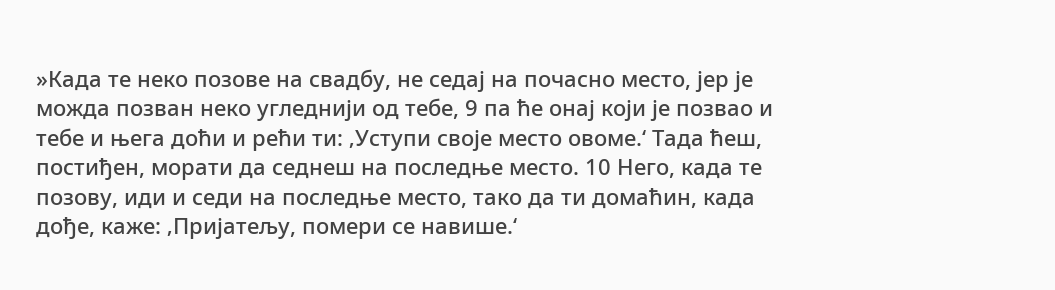»Када те неко позове на свадбу, не седај на почасно место, јер је можда позван неко угледнији од тебе, 9 па ће онај који је позвао и тебе и њега доћи и рећи ти: ‚Уступи своје место овоме.‘ Тада ћеш, постиђен, морати да седнеш на последње место. 10 Него, када те позову, иди и седи на последње место, тако да ти домаћин, када дође, каже: ‚Пријатељу, помери се навише.‘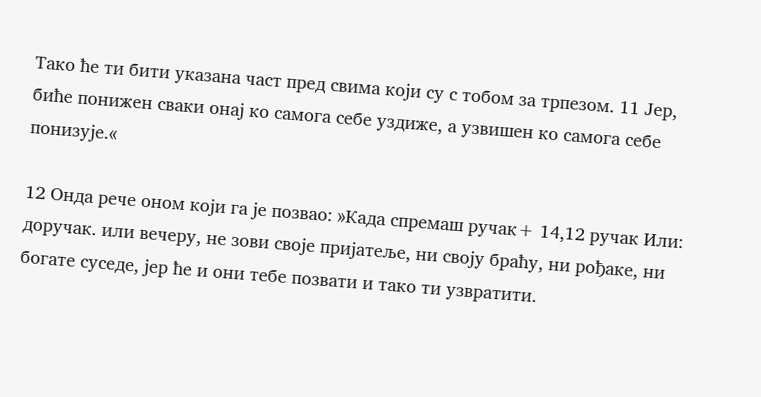Тако ће ти бити указана част пред свима који су с тобом за трпезом. 11 Јер, биће понижен сваки онај ко самога себе уздиже, а узвишен ко самога себе понизује.«

12 Онда рече оном који га је позвао: »Када спремаш ручак+ 14,12 ручак Или: доручак. или вечеру, не зови своје пријатеље, ни своју браћу, ни рођаке, ни богате суседе, јер ће и они тебе позвати и тако ти узвратити.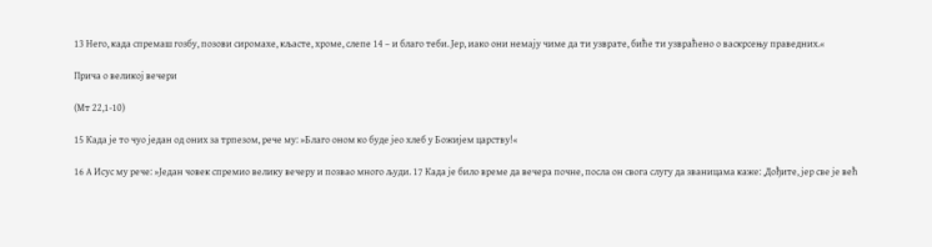13 Него, када спремаш гозбу, позови сиромахе, кљасте, хроме, слепе 14 – и благо теби. Јер, иако они немају чиме да ти узврате, биће ти узвраћено о васкрсењу праведних.«

Прича о великој вечери

(Мт 22,1-10)

15 Када је то чуо један од оних за трпезом, рече му: »Благо оном ко буде јео хлеб у Божијем царству!«

16 А Исус му рече: »Један човек спремио велику вечеру и позвао много људи. 17 Када је било време да вечера почне, посла он свога слугу да званицама каже: ‚Дођите, јер све је већ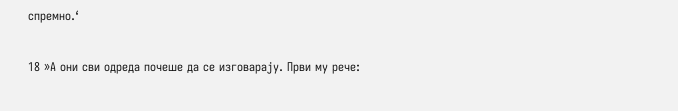спремно.‘

18 »А они сви одреда почеше да се изговарају. Први му рече: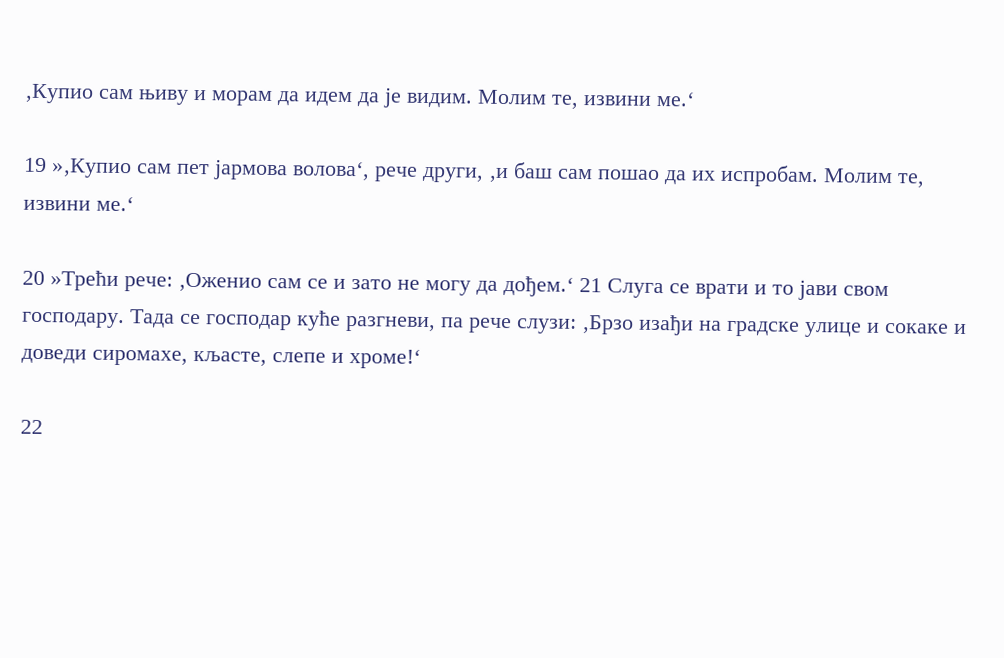‚Купио сам њиву и морам да идем да је видим. Молим те, извини ме.‘

19 »‚Купио сам пет јармова волова‘, рече други, ‚и баш сам пошао да их испробам. Молим те, извини ме.‘

20 »Трећи рече: ‚Оженио сам се и зато не могу да дођем.‘ 21 Слуга се врати и то јави свом господару. Тада се господар куће разгневи, па рече слузи: ‚Брзо изађи на градске улице и сокаке и доведи сиромахе, кљасте, слепе и хроме!‘

22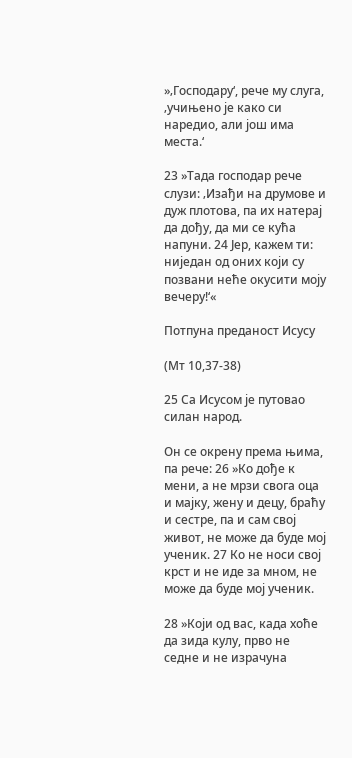»‚Господару‘, рече му слуга, ‚учињено је како си наредио, али још има места.‘

23 »Тада господар рече слузи: ‚Изађи на друмове и дуж плотова, па их натерај да дођу, да ми се кућа напуни. 24 Јер, кажем ти: ниједан од оних који су позвани неће окусити моју вечеру!‘«

Потпуна преданост Исусу

(Мт 10,37-38)

25 Са Исусом је путовао силан народ.

Он се окрену према њима, па рече: 26 »Ко дође к мени, а не мрзи свога оца и мајку, жену и децу, браћу и сестре, па и сам свој живот, не може да буде мој ученик. 27 Ко не носи свој крст и не иде за мном, не може да буде мој ученик.

28 »Који од вас, када хоће да зида кулу, прво не седне и не израчуна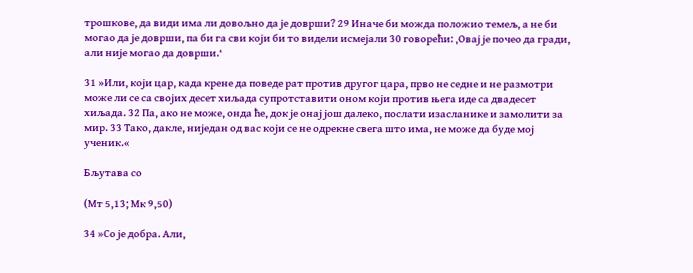трошкове, да види има ли довољно да је доврши? 29 Иначе би можда положио темељ, а не би могао да је доврши, па би га сви који би то видели исмејали 30 говорећи: ‚Овај је почео да гради, али није могао да доврши.‘

31 »Или, који цар, када крене да поведе рат против другог цара, прво не седне и не размотри може ли се са својих десет хиљада супротставити оном који против њега иде са двадесет хиљада. 32 Па, ако не може, онда ће, док је онај још далеко, послати изасланике и замолити за мир. 33 Тако, дакле, ниједан од вас који се не одрекне свега што има, не може да буде мој ученик.«

Бљутава со

(Мт 5,13; Мк 9,50)

34 »Со је добра. Али,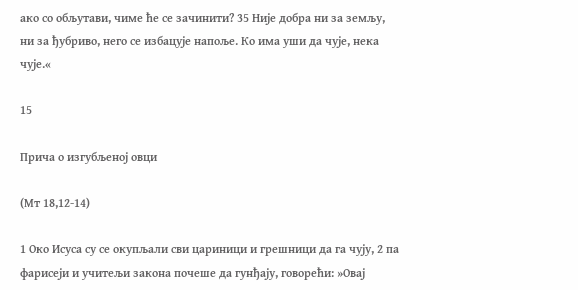ако со обљутави, чиме ће се зачинити? 35 Није добра ни за земљу, ни за ђубриво, него се избацује напоље. Ко има уши да чује, нека чује.«

15

Прича о изгубљеној овци

(Мт 18,12-14)

1 Око Исуса су се окупљали сви цариници и грешници да га чују, 2 па фарисеји и учитељи закона почеше да гунђају, говорећи: »Овај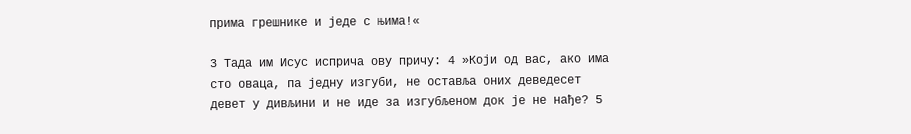прима грешнике и једе с њима!«

3 Тада им Исус исприча ову причу: 4 »Који од вас, ако има сто оваца, па једну изгуби, не оставља оних деведесет девет у дивљини и не иде за изгубљеном док је не нађе? 5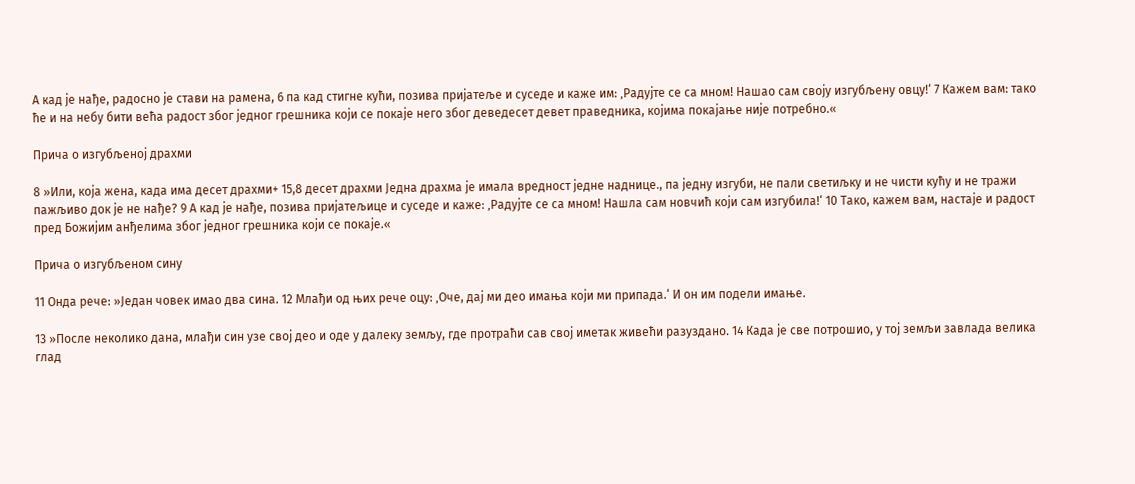А кад је нађе, радосно је стави на рамена, 6 па кад стигне кући, позива пријатеље и суседе и каже им: ‚Радујте се са мном! Нашао сам своју изгубљену овцу!‘ 7 Кажем вам: тако ће и на небу бити већа радост због једног грешника који се покаје него због деведесет девет праведника, којима покајање није потребно.«

Прича о изгубљеној драхми

8 »Или, која жена, када има десет драхми+ 15,8 десет драхми Једна драхма је имала вредност једне наднице., па једну изгуби, не пали светиљку и не чисти кућу и не тражи пажљиво док је не нађе? 9 А кад је нађе, позива пријатељице и суседе и каже: ‚Радујте се са мном! Нашла сам новчић који сам изгубила!‘ 10 Тако, кажем вам, настаје и радост пред Божијим анђелима због једног грешника који се покаје.«

Прича о изгубљеном сину

11 Онда рече: »Један човек имао два сина. 12 Млађи од њих рече оцу: ‚Оче, дај ми део имања који ми припада.‘ И он им подели имање.

13 »После неколико дана, млађи син узе свој део и оде у далеку земљу, где протраћи сав свој иметак живећи разуздано. 14 Када је све потрошио, у тој земљи завлада велика глад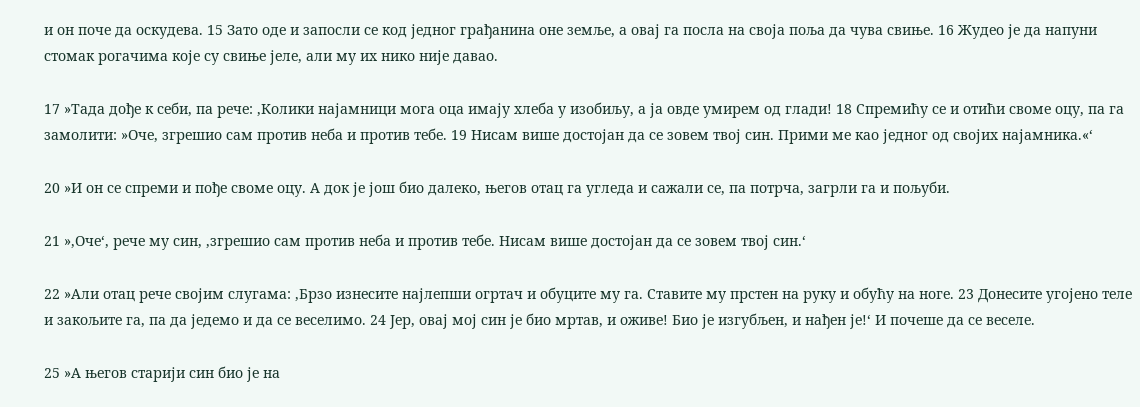и он поче да оскудева. 15 Зато оде и запосли се код једног грађанина оне земље, а овај га посла на своја поља да чува свиње. 16 Жудео је да напуни стомак рогачима које су свиње јеле, али му их нико није давао.

17 »Тада дође к себи, па рече: ‚Колики најамници мога оца имају хлеба у изобиљу, а ја овде умирем од глади! 18 Спремићу се и отићи своме оцу, па га замолити: »Оче, згрешио сам против неба и против тебе. 19 Нисам више достојан да се зовем твој син. Прими ме као једног од својих најамника.«‘

20 »И он се спреми и пође своме оцу. А док је још био далеко, његов отац га угледа и сажали се, па потрча, загрли га и пољуби.

21 »‚Оче‘, рече му син, ‚згрешио сам против неба и против тебе. Нисам више достојан да се зовем твој син.‘

22 »Али отац рече својим слугама: ‚Брзо изнесите најлепши огртач и обуците му га. Ставите му прстен на руку и обућу на ноге. 23 Донесите угојено теле и закољите га, па да једемо и да се веселимо. 24 Јер, овај мој син је био мртав, и оживе! Био је изгубљен, и нађен је!‘ И почеше да се веселе.

25 »А његов старији син био је на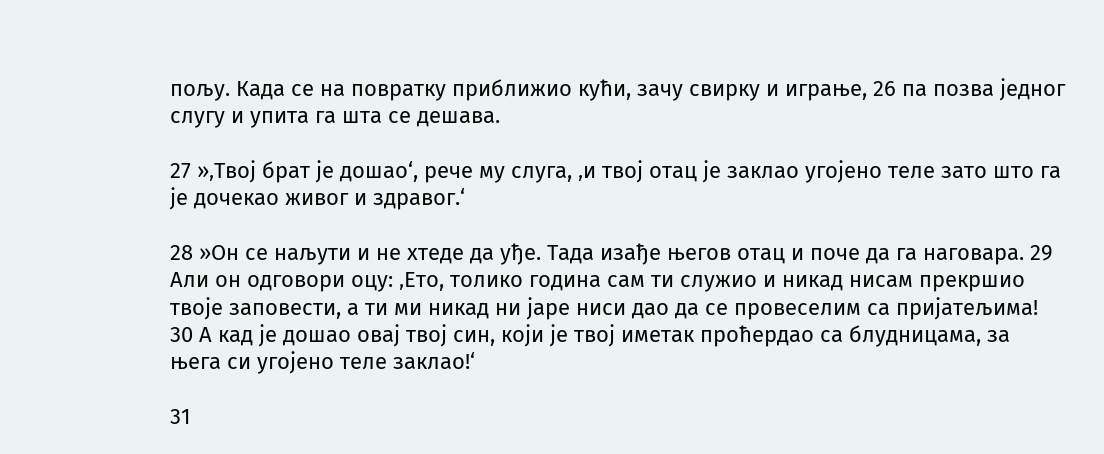пољу. Када се на повратку приближио кући, зачу свирку и играње, 26 па позва једног слугу и упита га шта се дешава.

27 »‚Твој брат је дошао‘, рече му слуга, ‚и твој отац је заклао угојено теле зато што га је дочекао живог и здравог.‘

28 »Он се наљути и не хтеде да уђе. Тада изађе његов отац и поче да га наговара. 29 Али он одговори оцу: ‚Ето, толико година сам ти служио и никад нисам прекршио твоје заповести, а ти ми никад ни јаре ниси дао да се провеселим са пријатељима! 30 А кад је дошао овај твој син, који је твој иметак проћердао са блудницама, за њега си угојено теле заклао!‘

31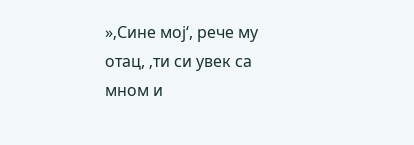»‚Сине мој‘, рече му отац, ‚ти си увек са мном и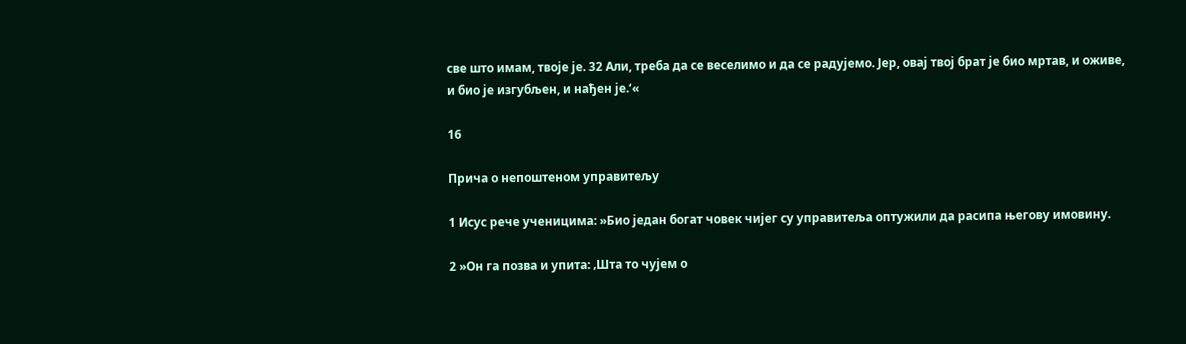све што имам, твоје је. 32 Али, треба да се веселимо и да се радујемо. Јер, овај твој брат је био мртав, и оживе, и био је изгубљен, и нађен је.‘«

16

Прича о непоштеном управитељу

1 Исус рече ученицима: »Био један богат човек чијег су управитеља оптужили да расипа његову имовину.

2 »Он га позва и упита: ‚Шта то чујем о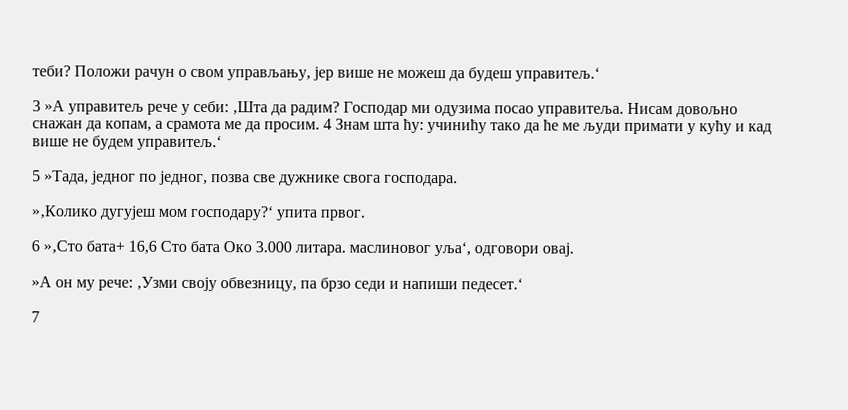теби? Положи рачун о свом управљању, јер више не можеш да будеш управитељ.‘

3 »А управитељ рече у себи: ‚Шта да радим? Господар ми одузима посао управитеља. Нисам довољно снажан да копам, а срамота ме да просим. 4 Знам шта ћу: учинићу тако да ће ме људи примати у кућу и кад више не будем управитељ.‘

5 »Тада, једног по једног, позва све дужнике свога господара.

»‚Колико дугујеш мом господару?‘ упита првог.

6 »‚Сто бата+ 16,6 Сто бата Око 3.000 литара. маслиновог уља‘, одговори овај.

»А он му рече: ‚Узми своју обвезницу, па брзо седи и напиши педесет.‘

7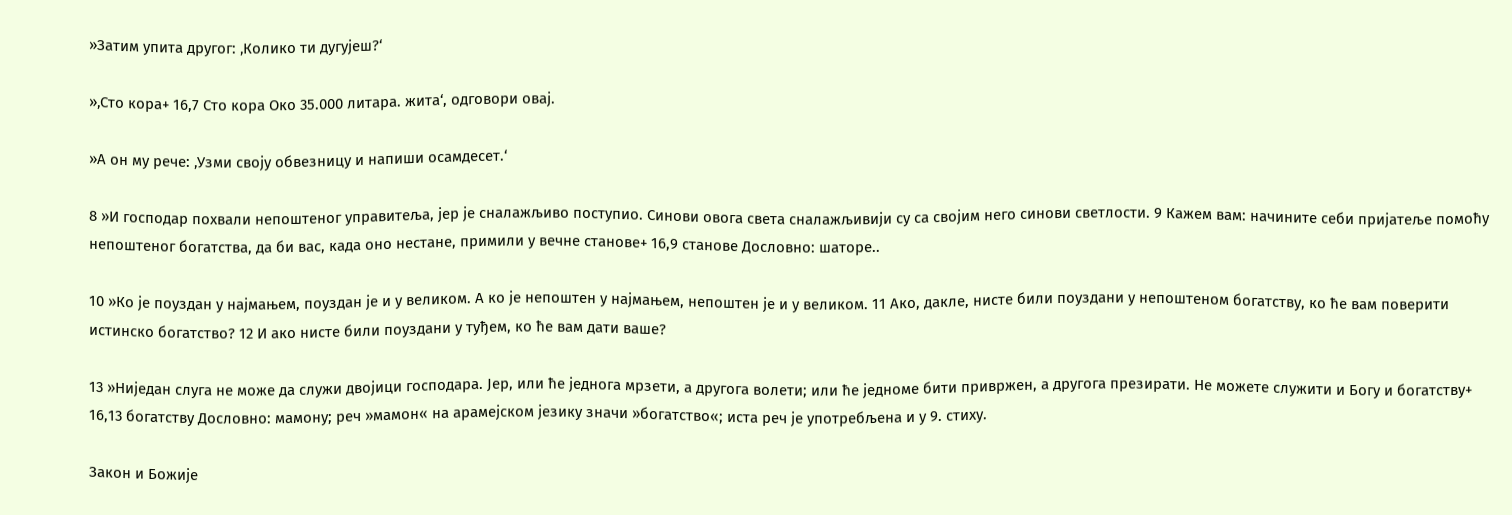»Затим упита другог: ‚Колико ти дугујеш?‘

»‚Сто кора+ 16,7 Сто кора Око 35.000 литара. жита‘, одговори овај.

»А он му рече: ‚Узми своју обвезницу и напиши осамдесет.‘

8 »И господар похвали непоштеног управитеља, јер је сналажљиво поступио. Синови овога света сналажљивији су са својим него синови светлости. 9 Кажем вам: начините себи пријатеље помоћу непоштеног богатства, да би вас, када оно нестане, примили у вечне станове+ 16,9 станове Дословно: шаторе..

10 »Ко је поуздан у најмањем, поуздан је и у великом. А ко је непоштен у најмањем, непоштен је и у великом. 11 Ако, дакле, нисте били поуздани у непоштеном богатству, ко ће вам поверити истинско богатство? 12 И ако нисте били поуздани у туђем, ко ће вам дати ваше?

13 »Ниједан слуга не може да служи двојици господара. Јер, или ће једнога мрзети, а другога волети; или ће једноме бити привржен, а другога презирати. Не можете служити и Богу и богатству+ 16,13 богатству Дословно: мамону; реч »мамон« на арамејском језику значи »богатство«; иста реч је употребљена и у 9. стиху.

Закон и Божије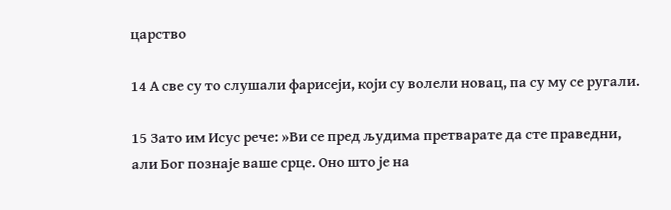царство

14 А све су то слушали фарисеји, који су волели новац, па су му се ругали.

15 Зато им Исус рече: »Ви се пред људима претварате да сте праведни, али Бог познаје ваше срце. Оно што је на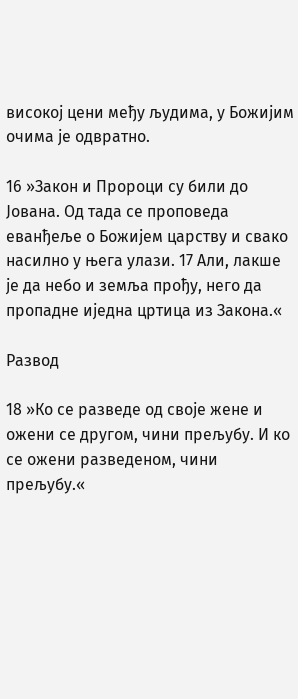високој цени међу људима, у Божијим очима је одвратно.

16 »Закон и Пророци су били до Јована. Од тада се проповеда еванђеље о Божијем царству и свако насилно у њега улази. 17 Али, лакше је да небо и земља прођу, него да пропадне иједна цртица из Закона.«

Развод

18 »Ко се разведе од своје жене и ожени се другом, чини прељубу. И ко се ожени разведеном, чини прељубу.«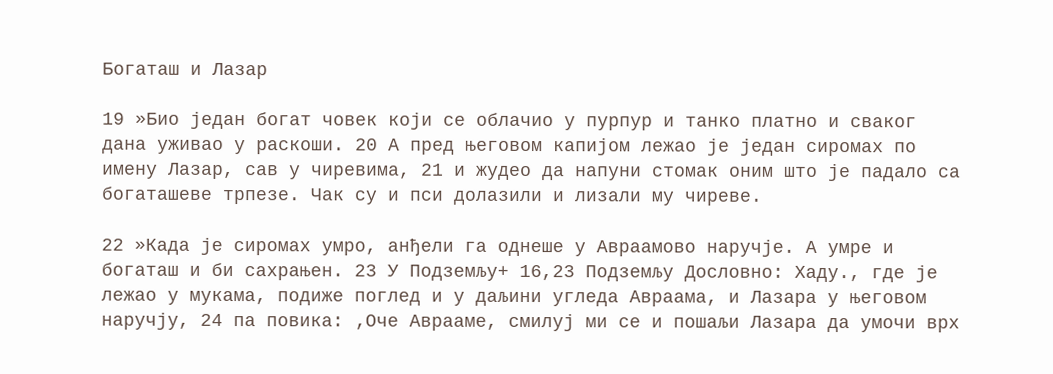Богаташ и Лазар

19 »Био један богат човек који се облачио у пурпур и танко платно и сваког дана уживао у раскоши. 20 А пред његовом капијом лежао је један сиромах по имену Лазар, сав у чиревима, 21 и жудео да напуни стомак оним што је падало са богаташеве трпезе. Чак су и пси долазили и лизали му чиреве.

22 »Када је сиромах умро, анђели га однеше у Авраамово наручје. А умре и богаташ и би сахрањен. 23 У Подземљу+ 16,23 Подземљу Дословно: Хаду., где је лежао у мукама, подиже поглед и у даљини угледа Авраама, и Лазара у његовом наручју, 24 па повика: ‚Оче Аврааме, смилуј ми се и пошаљи Лазара да умочи врх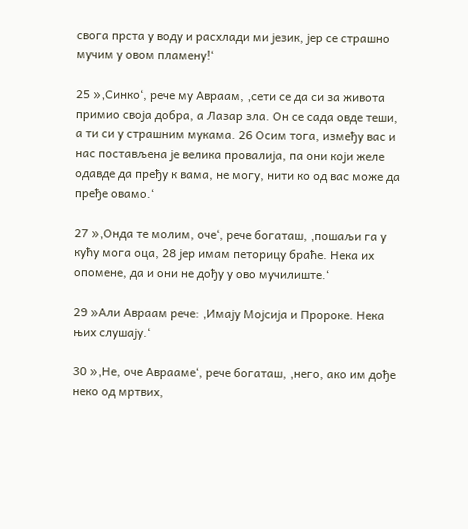свога прста у воду и расхлади ми језик, јер се страшно мучим у овом пламену!‘

25 »‚Синко‘, рече му Авраам, ‚сети се да си за живота примио своја добра, а Лазар зла. Он се сада овде теши, а ти си у страшним мукама. 26 Осим тога, између вас и нас постављена је велика провалија, па они који желе одавде да пређу к вама, не могу, нити ко од вас може да пређе овамо.‘

27 »‚Онда те молим, оче‘, рече богаташ, ‚пошаљи га у кућу мога оца, 28 јер имам петорицу браће. Нека их опомене, да и они не дођу у ово мучилиште.‘

29 »Али Авраам рече: ‚Имају Мојсија и Пророке. Нека њих слушају.‘

30 »‚Не, оче Аврааме‘, рече богаташ, ‚него, ако им дође неко од мртвих,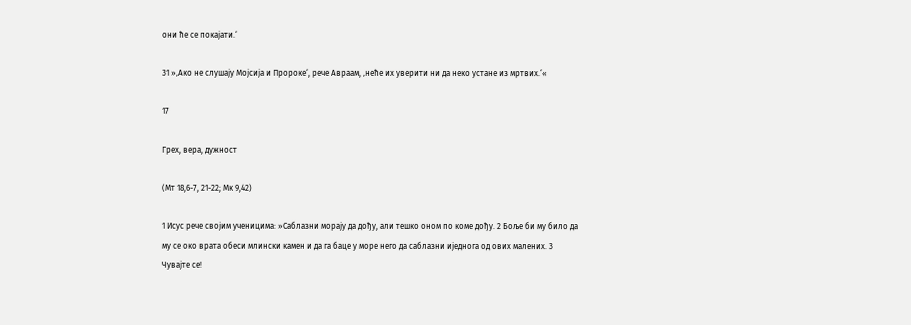они ће се покајати.‘

31 »‚Ако не слушају Мојсија и Пророке‘, рече Авраам, ‚неће их уверити ни да неко устане из мртвих.‘«

17

Грех, вера, дужност

(Мт 18,6-7, 21-22; Мк 9,42)

1 Исус рече својим ученицима: »Саблазни морају да дођу, али тешко оном по коме дођу. 2 Боље би му било да му се око врата обеси млински камен и да га баце у море него да саблазни иједнога од ових малених. 3 Чувајте се!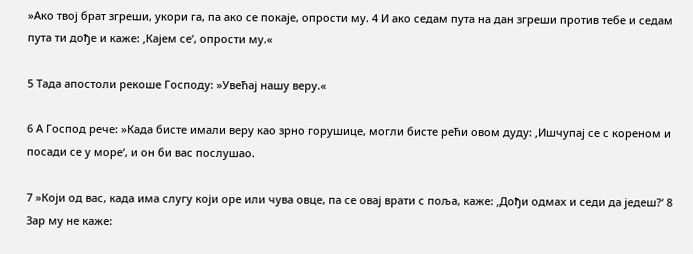»Ако твој брат згреши, укори га, па ако се покаје, опрости му. 4 И ако седам пута на дан згреши против тебе и седам пута ти дође и каже: ‚Кајем се‘, опрости му.«

5 Тада апостоли рекоше Господу: »Увећај нашу веру.«

6 А Господ рече: »Када бисте имали веру као зрно горушице, могли бисте рећи овом дуду: ‚Ишчупај се с кореном и посади се у море‘, и он би вас послушао.

7 »Који од вас, када има слугу који оре или чува овце, па се овај врати с поља, каже: ‚Дођи одмах и седи да једеш?‘ 8 Зар му не каже: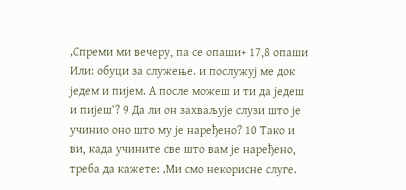‚Спреми ми вечеру, па се опаши+ 17,8 опаши Или: обуци за служење. и послужуј ме док једем и пијем. А после можеш и ти да једеш и пијеш‘? 9 Да ли он захваљује слузи што је учинио оно што му је наређено? 10 Тако и ви, када учините све што вам је наређено, треба да кажете: ‚Ми смо некорисне слуге.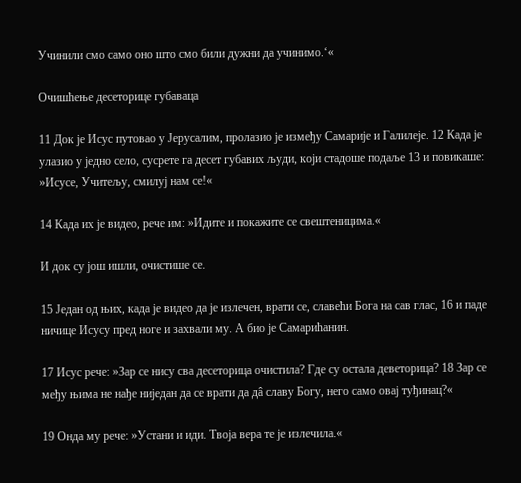Учинили смо само оно што смо били дужни да учинимо.‘«

Очишћење десеторице губаваца

11 Док је Исус путовао у Јерусалим, пролазио је између Самарије и Галилеје. 12 Када је улазио у једно село, сусрете га десет губавих људи, који стадоше подаље 13 и повикаше: »Исусе, Учитељу, смилуј нам се!«

14 Када их је видео, рече им: »Идите и покажите се свештеницима.«

И док су још ишли, очистише се.

15 Један од њих, када је видео да је излечен, врати се, славећи Бога на сав глас, 16 и паде ничице Исусу пред ноге и захвали му. А био је Самарићанин.

17 Исус рече: »Зар се нису сва десеторица очистила? Где су остала деветорица? 18 Зар се међу њима не нађе ниједан да се врати да дâ славу Богу, него само овај туђинац?«

19 Онда му рече: »Устани и иди. Твоја вера те је излечила.«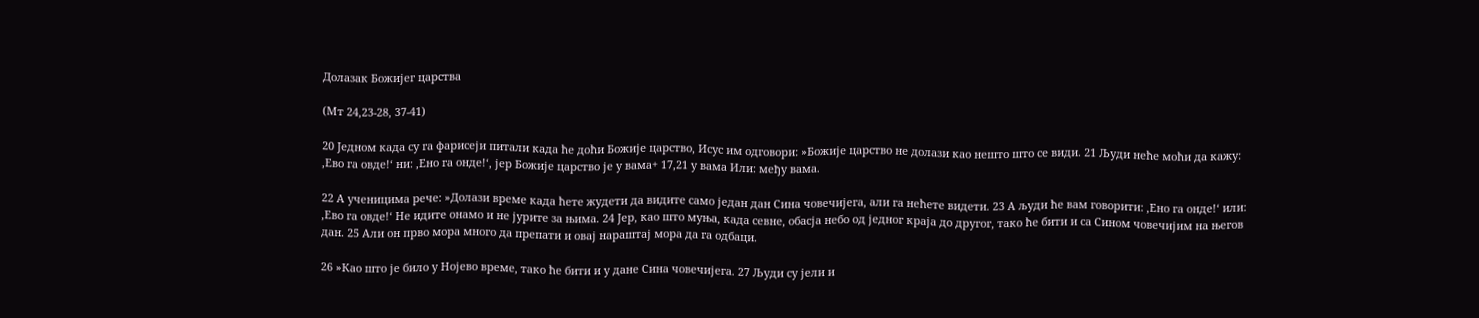Долазак Божијег царства

(Мт 24,23-28, 37-41)

20 Једном када су га фарисеји питали када ће доћи Божије царство, Исус им одговори: »Божије царство не долази као нешто што се види. 21 Људи неће моћи да кажу: ‚Ево га овде!‘ ни: ‚Ено га онде!‘, јер Божије царство је у вама+ 17,21 у вама Или: међу вама.

22 А ученицима рече: »Долази време када ћете жудети да видите само један дан Сина човечијега, али га нећете видети. 23 А људи ће вам говорити: ‚Ено га онде!‘ или: ‚Ево га овде!‘ Не идите онамо и не јурите за њима. 24 Јер, као што муња, када севне, обасја небо од једног краја до другог, тако ће бити и са Сином човечијим на његов дан. 25 Али он прво мора много да препати и овај нараштај мора да га одбаци.

26 »Као што је било у Нојево време, тако ће бити и у дане Сина човечијега. 27 Људи су јели и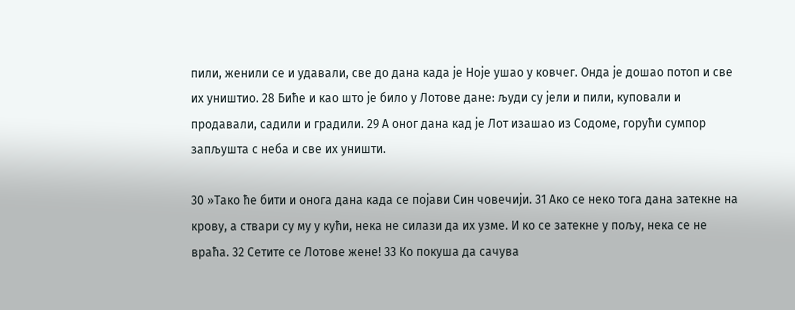пили, женили се и удавали, све до дана када је Ноје ушао у ковчег. Онда је дошао потоп и све их уништио. 28 Биће и као што је било у Лотове дане: људи су јели и пили, куповали и продавали, садили и градили. 29 А оног дана кад је Лот изашао из Содоме, горући сумпор запљушта с неба и све их уништи.

30 »Тако ће бити и онога дана када се појави Син човечији. 31 Ако се неко тога дана затекне на крову, а ствари су му у кући, нека не силази да их узме. И ко се затекне у пољу, нека се не враћа. 32 Сетите се Лотове жене! 33 Ко покуша да сачува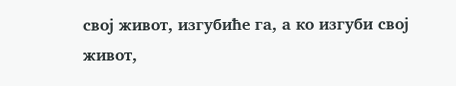свој живот, изгубиће га, а ко изгуби свој живот,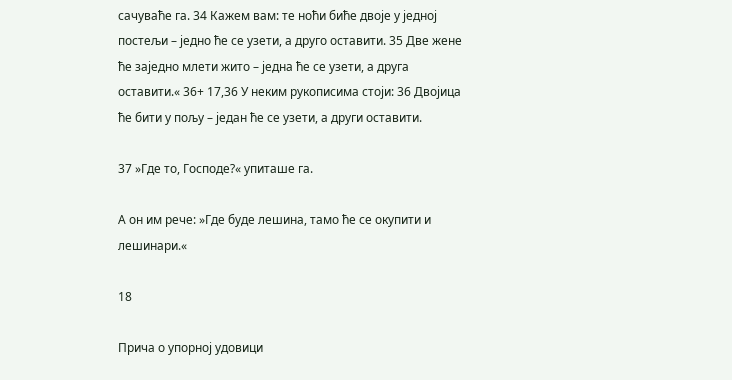сачуваће га. 34 Кажем вам: те ноћи биће двоје у једној постељи – једно ће се узети, а друго оставити. 35 Две жене ће заједно млети жито – једна ће се узети, а друга оставити.« 36+ 17,36 У неким рукописима стоји: 36 Двојица ће бити у пољу – један ће се узети, а други оставити.

37 »Где то, Господе?« упиташе га.

А он им рече: »Где буде лешина, тамо ће се окупити и лешинари.«

18

Прича о упорној удовици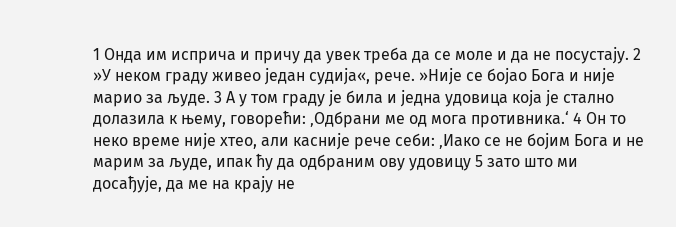1 Онда им исприча и причу да увек треба да се моле и да не посустају. 2 »У неком граду живео један судија«, рече. »Није се бојао Бога и није марио за људе. 3 А у том граду је била и једна удовица која је стално долазила к њему, говорећи: ‚Одбрани ме од мога противника.‘ 4 Он то неко време није хтео, али касније рече себи: ‚Иако се не бојим Бога и не марим за људе, ипак ћу да одбраним ову удовицу 5 зато што ми досађује, да ме на крају не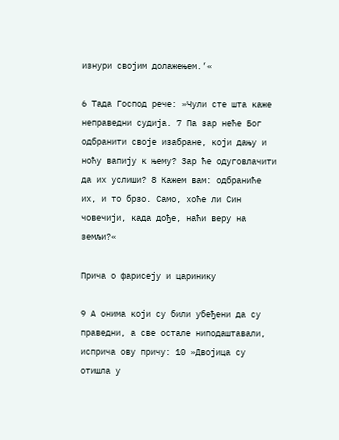изнури својим долажењем.‘«

6 Тада Господ рече: »Чули сте шта каже неправедни судија. 7 Па зар неће Бог одбранити своје изабране, који дању и ноћу вапију к њему? Зар ће одуговлачити да их услиши? 8 Кажем вам: одбраниће их, и то брзо. Само, хоће ли Син човечији, када дође, наћи веру на земљи?«

Прича о фарисеју и царинику

9 А онима који су били убеђени да су праведни, а све остале ниподаштавали, исприча ову причу: 10 »Двојица су отишла у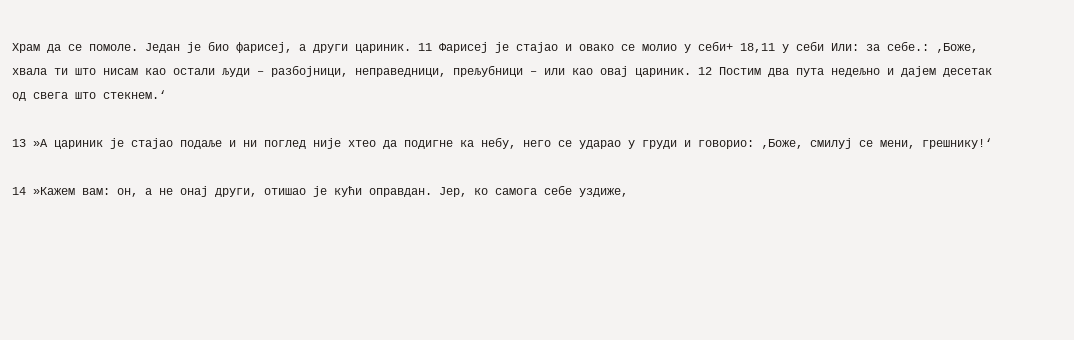Храм да се помоле. Један је био фарисеј, а други цариник. 11 Фарисеј је стајао и овако се молио у себи+ 18,11 у себи Или: за себе.: ‚Боже, хвала ти што нисам као остали људи – разбојници, неправедници, прељубници – или као овај цариник. 12 Постим два пута недељно и дајем десетак од свега што стекнем.‘

13 »А цариник је стајао подаље и ни поглед није хтео да подигне ка небу, него се ударао у груди и говорио: ‚Боже, смилуј се мени, грешнику!‘

14 »Кажем вам: он, а не онај други, отишао је кући оправдан. Јер, ко самога себе уздиже,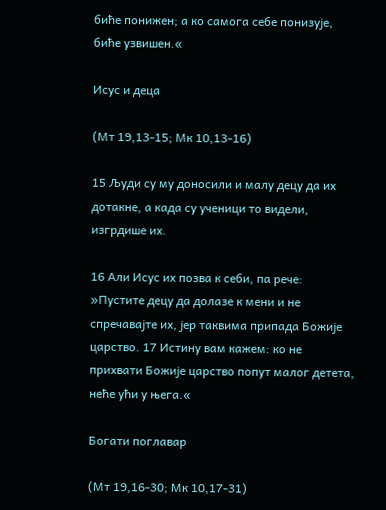биће понижен; а ко самога себе понизује, биће узвишен.«

Исус и деца

(Мт 19,13-15; Мк 10,13-16)

15 Људи су му доносили и малу децу да их дотакне, а када су ученици то видели, изгрдише их.

16 Али Исус их позва к себи, па рече: »Пустите децу да долазе к мени и не спречавајте их, јер таквима припада Божије царство. 17 Истину вам кажем: ко не прихвати Божије царство попут малог детета, неће ући у њега.«

Богати поглавар

(Мт 19,16-30; Мк 10,17-31)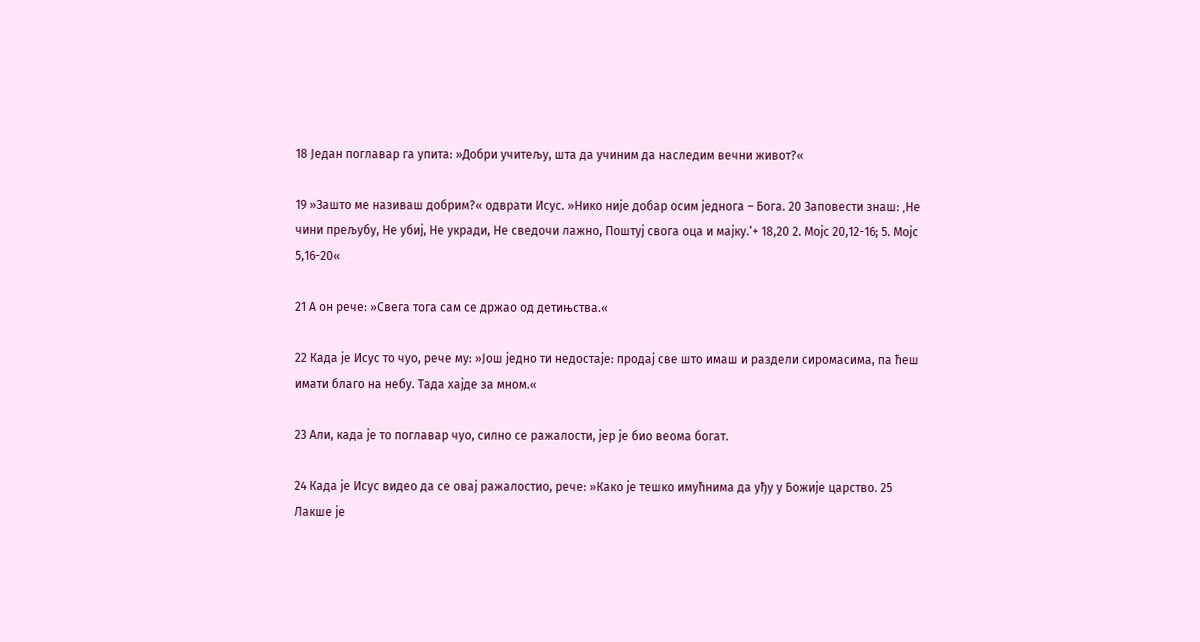18 Један поглавар га упита: »Добри учитељу, шта да учиним да наследим вечни живот?«

19 »Зашто ме називаш добрим?« одврати Исус. »Нико није добар осим једнога – Бога. 20 Заповести знаш: ‚Не чини прељубу, Не убиј, Не укради, Не сведочи лажно, Поштуј свога оца и мајку.‘+ 18,20 2. Мојс 20,12-16; 5. Мојс 5,16-20«

21 А он рече: »Свега тога сам се држао од детињства.«

22 Када је Исус то чуо, рече му: »Још једно ти недостаје: продај све што имаш и раздели сиромасима, па ћеш имати благо на небу. Тада хајде за мном.«

23 Али, када је то поглавар чуо, силно се ражалости, јер је био веома богат.

24 Када је Исус видео да се овај ражалостио, рече: »Како је тешко имућнима да уђу у Божије царство. 25 Лакше је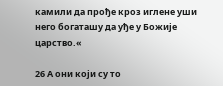камили да прође кроз иглене уши него богаташу да уђе у Божије царство.«

26 А они који су то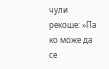чули рекоше: »Па ко може да се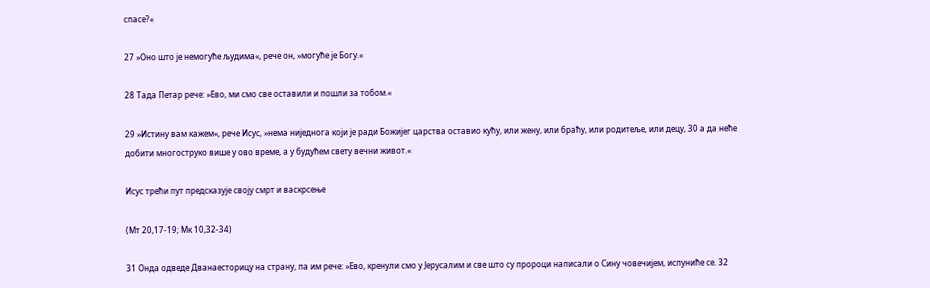спасе?«

27 »Оно што је немогуће људима«, рече он, »могуће је Богу.«

28 Тада Петар рече: »Ево, ми смо све оставили и пошли за тобом.«

29 »Истину вам кажем«, рече Исус, »нема ниједнога који је ради Божијег царства оставио кућу, или жену, или браћу, или родитеље, или децу, 30 а да неће добити многоструко више у ово време, а у будућем свету вечни живот.«

Исус трећи пут предсказује своју смрт и васкрсење

(Мт 20,17-19; Мк 10,32-34)

31 Онда одведе Дванаесторицу на страну, па им рече: »Ево, кренули смо у Јерусалим и све што су пророци написали о Сину човечијем, испуниће се. 32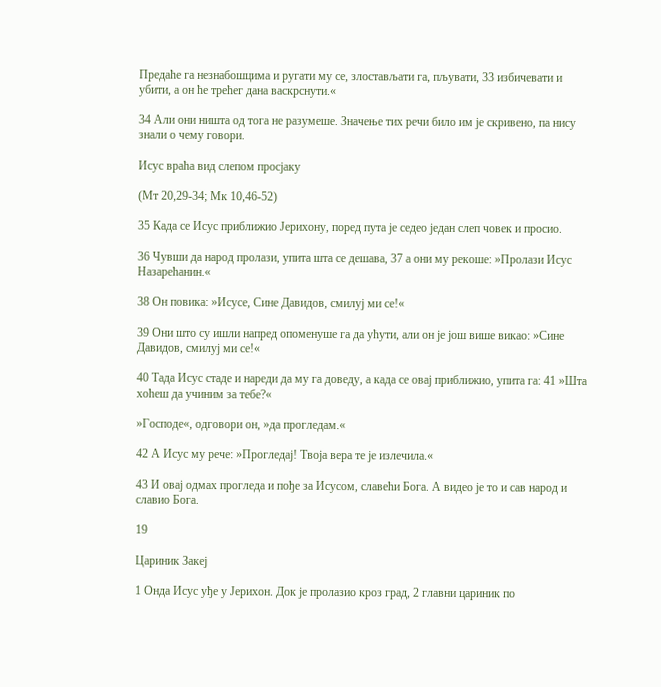Предаће га незнабошцима и ругати му се, злостављати га, пљувати, 33 избичевати и убити, а он ће трећег дана васкрснути.«

34 Али они ништа од тога не разумеше. Значење тих речи било им је скривено, па нису знали о чему говори.

Исус враћа вид слепом просјаку

(Мт 20,29-34; Мк 10,46-52)

35 Када се Исус приближио Јерихону, поред пута је седео један слеп човек и просио.

36 Чувши да народ пролази, упита шта се дешава, 37 а они му рекоше: »Пролази Исус Назарећанин.«

38 Он повика: »Исусе, Сине Давидов, смилуј ми се!«

39 Они што су ишли напред опоменуше га да ућути, али он је још више викао: »Сине Давидов, смилуј ми се!«

40 Тада Исус стаде и нареди да му га доведу, а када се овај приближио, упита га: 41 »Шта хоћеш да учиним за тебе?«

»Господе«, одговори он, »да прогледам.«

42 А Исус му рече: »Прогледај! Твоја вера те је излечила.«

43 И овај одмах прогледа и пође за Исусом, славећи Бога. А видео је то и сав народ и славио Бога.

19

Цариник Закеј

1 Онда Исус уђе у Јерихон. Док је пролазио кроз град, 2 главни цариник по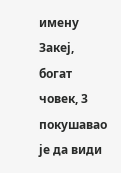имену Закеј, богат човек, 3 покушавао је да види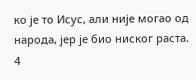ко је то Исус, али није могао од народа, јер је био ниског раста. 4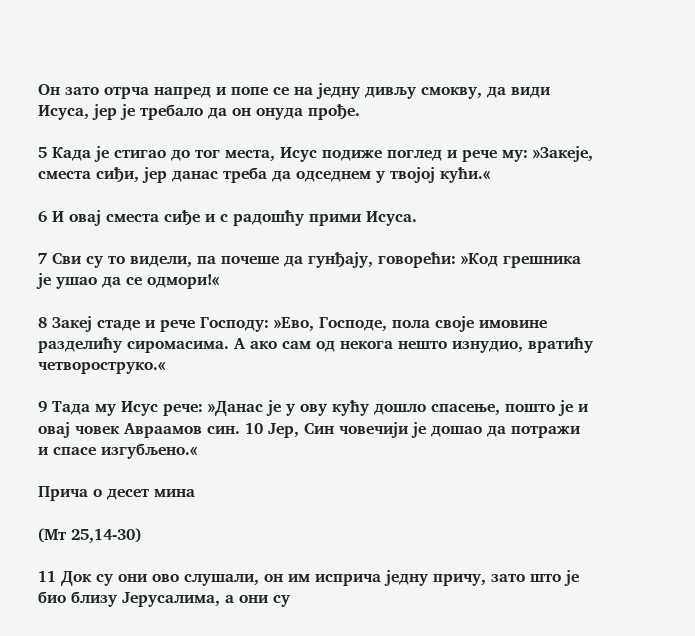Он зато отрча напред и попе се на једну дивљу смокву, да види Исуса, јер је требало да он онуда прође.

5 Када је стигао до тог места, Исус подиже поглед и рече му: »Закеје, сместа сиђи, јер данас треба да одседнем у твојој кући.«

6 И овај сместа сиђе и с радошћу прими Исуса.

7 Сви су то видели, па почеше да гунђају, говорећи: »Код грешника је ушао да се одмори!«

8 Закеј стаде и рече Господу: »Ево, Господе, пола своје имовине разделићу сиромасима. А ако сам од некога нешто изнудио, вратићу четвороструко.«

9 Тада му Исус рече: »Данас је у ову кућу дошло спасење, пошто је и овај човек Авраамов син. 10 Јер, Син човечији је дошао да потражи и спасе изгубљено.«

Прича о десет мина

(Мт 25,14-30)

11 Док су они ово слушали, он им исприча једну причу, зато што је био близу Јерусалима, а они су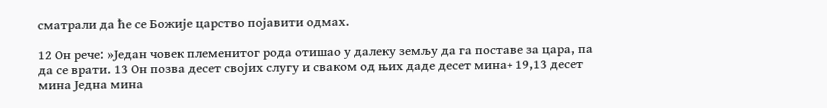сматрали да ће се Божије царство појавити одмах.

12 Он рече: »Један човек племенитог рода отишао у далеку земљу да га поставе за цара, па да се врати. 13 Он позва десет својих слугу и сваком од њих даде десет мина+ 19,13 десет мина Једна мина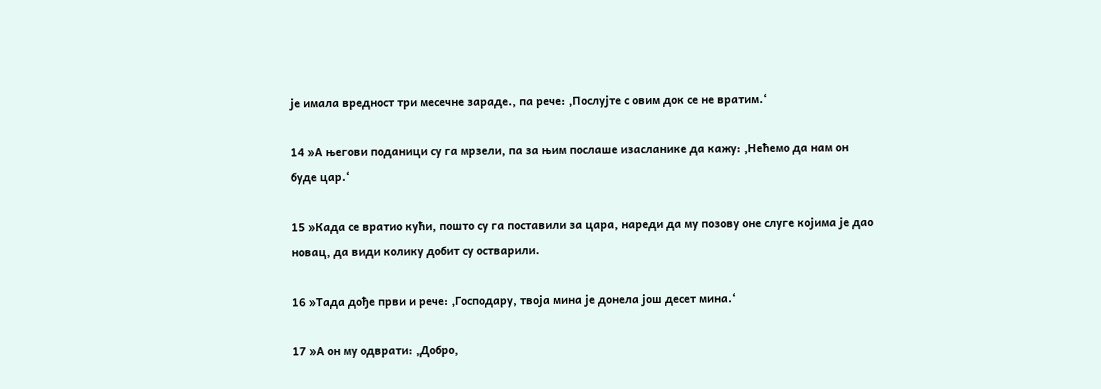је имала вредност три месечне зараде., па рече: ‚Послујте с овим док се не вратим.‘

14 »А његови поданици су га мрзели, па за њим послаше изасланике да кажу: ‚Нећемо да нам он буде цар.‘

15 »Када се вратио кући, пошто су га поставили за цара, нареди да му позову оне слуге којима је дао новац, да види колику добит су остварили.

16 »Тада дође први и рече: ‚Господару, твоја мина је донела још десет мина.‘

17 »А он му одврати: ‚Добро,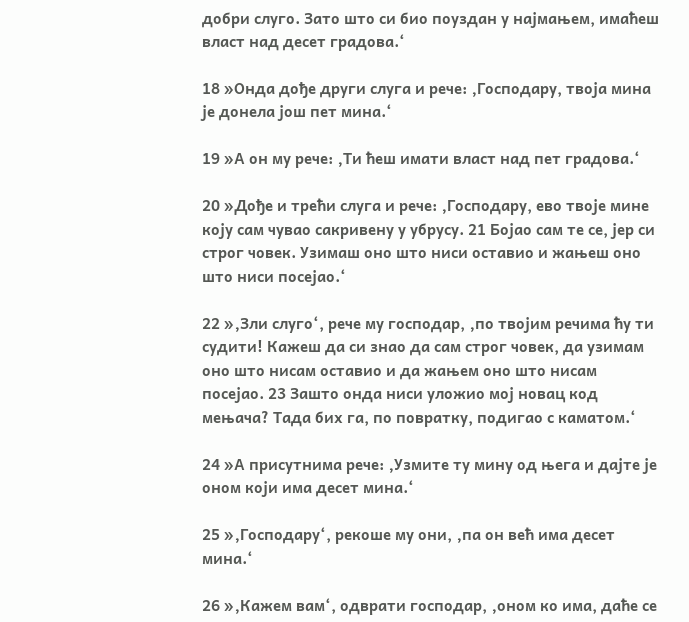добри слуго. Зато што си био поуздан у најмањем, имаћеш власт над десет градова.‘

18 »Онда дође други слуга и рече: ‚Господару, твоја мина је донела још пет мина.‘

19 »А он му рече: ‚Ти ћеш имати власт над пет градова.‘

20 »Дође и трећи слуга и рече: ‚Господару, ево твоје мине коју сам чувао сакривену у убрусу. 21 Бојао сам те се, јер си строг човек. Узимаш оно што ниси оставио и жањеш оно што ниси посејао.‘

22 »‚Зли слуго‘, рече му господар, ‚по твојим речима ћу ти судити! Кажеш да си знао да сам строг човек, да узимам оно што нисам оставио и да жањем оно што нисам посејао. 23 Зашто онда ниси уложио мој новац код мењача? Тада бих га, по повратку, подигао с каматом.‘

24 »А присутнима рече: ‚Узмите ту мину од њега и дајте је оном који има десет мина.‘

25 »‚Господару‘, рекоше му они, ‚па он већ има десет мина.‘

26 »‚Кажем вам‘, одврати господар, ‚оном ко има, даће се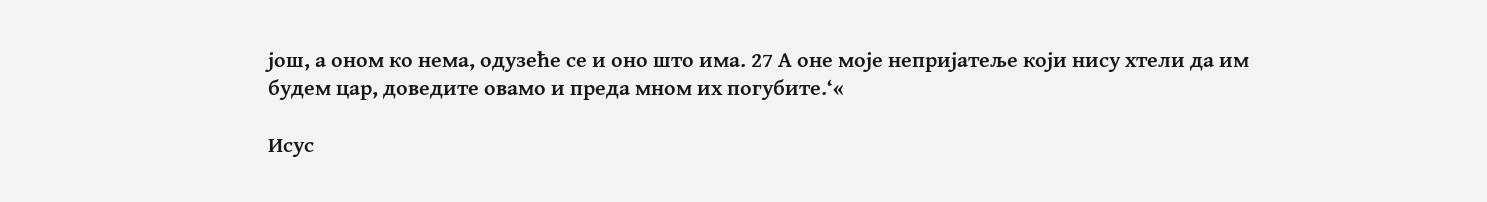још, а оном ко нема, одузеће се и оно што има. 27 А оне моје непријатеље који нису хтели да им будем цар, доведите овамо и преда мном их погубите.‘«

Исус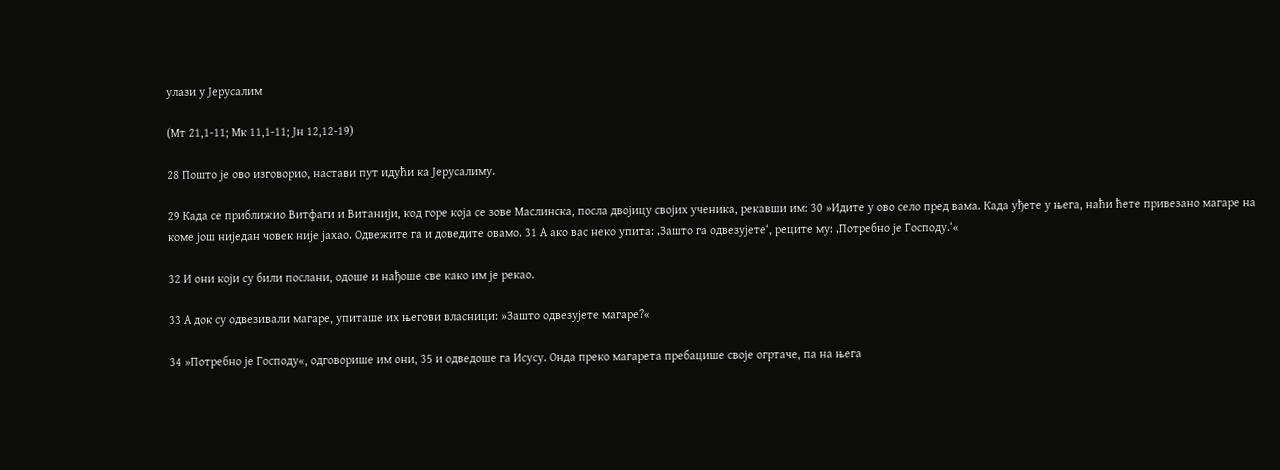улази у Јерусалим

(Мт 21,1-11; Мк 11,1-11; Јн 12,12-19)

28 Пошто је ово изговорио, настави пут идући ка Јерусалиму.

29 Када се приближио Витфаги и Витанији, код горе која се зове Маслинска, посла двојицу својих ученика, рекавши им: 30 »Идите у ово село пред вама. Када уђете у њега, наћи ћете привезано магаре на коме још ниједан човек није јахао. Одвежите га и доведите овамо. 31 А ако вас неко упита: ‚Зашто га одвезујете‘, реците му: ‚Потребно је Господу.‘«

32 И они који су били послани, одоше и нађоше све како им је рекао.

33 А док су одвезивали магаре, упиташе их његови власници: »Зашто одвезујете магаре?«

34 »Потребно је Господу«, одговорише им они, 35 и одведоше га Исусу. Онда преко магарета пребацише своје огртаче, па на њега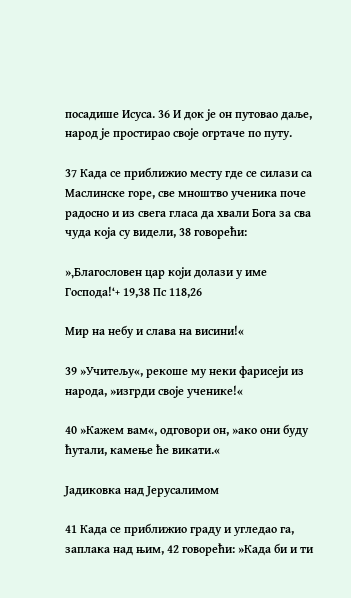посадише Исуса. 36 И док је он путовао даље, народ је простирао своје огртаче по путу.

37 Када се приближио месту где се силази са Маслинске горе, све мноштво ученика поче радосно и из свега гласа да хвали Бога за сва чуда која су видели, 38 говорећи:

»‚Благословен цар који долази у име Господа!‘+ 19,38 Пс 118,26

Мир на небу и слава на висини!«

39 »Учитељу«, рекоше му неки фарисеји из народа, »изгрди своје ученике!«

40 »Кажем вам«, одговори он, »ако они буду ћутали, камење ће викати.«

Јадиковка над Јерусалимом

41 Када се приближио граду и угледао га, заплака над њим, 42 говорећи: »Када би и ти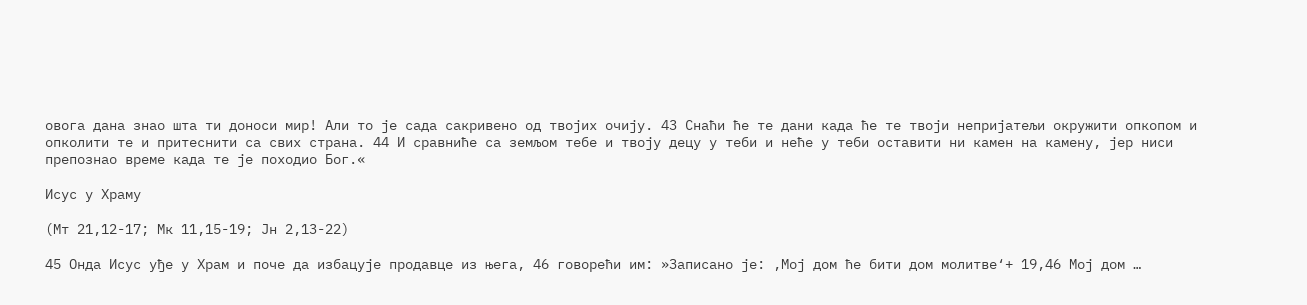овога дана знао шта ти доноси мир! Али то је сада сакривено од твојих очију. 43 Снаћи ће те дани када ће те твоји непријатељи окружити опкопом и опколити те и притеснити са свих страна. 44 И сравниће са земљом тебе и твоју децу у теби и неће у теби оставити ни камен на камену, јер ниси препознао време када те је походио Бог.«

Исус у Храму

(Мт 21,12-17; Мк 11,15-19; Јн 2,13-22)

45 Онда Исус уђе у Храм и поче да избацује продавце из њега, 46 говорећи им: »Записано је: ‚Мој дом ће бити дом молитве‘+ 19,46 Мој дом …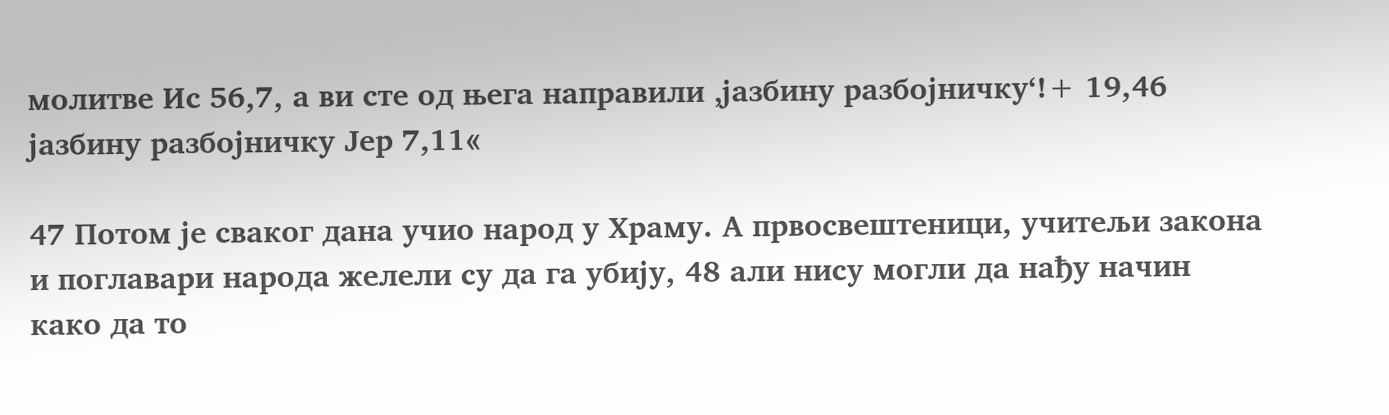молитве Ис 56,7, а ви сте од њега направили ‚јазбину разбојничку‘!+ 19,46 јазбину разбојничку Јер 7,11«

47 Потом је сваког дана учио народ у Храму. А првосвештеници, учитељи закона и поглавари народа желели су да га убију, 48 али нису могли да нађу начин како да то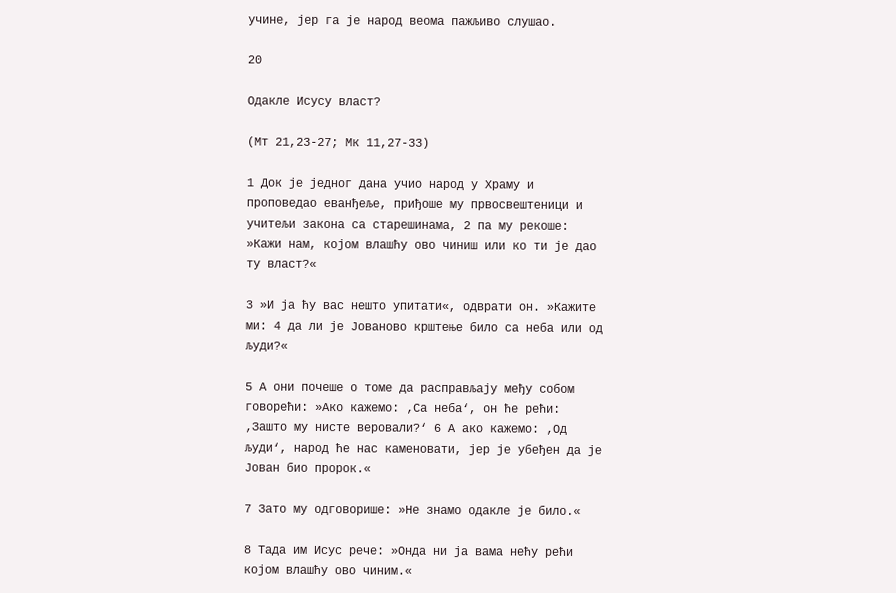учине, јер га је народ веома пажљиво слушао.

20

Одакле Исусу власт?

(Мт 21,23-27; Мк 11,27-33)

1 Док је једног дана учио народ у Храму и проповедао еванђеље, приђоше му првосвештеници и учитељи закона са старешинама, 2 па му рекоше: »Кажи нам, којом влашћу ово чиниш или ко ти је дао ту власт?«

3 »И ја ћу вас нешто упитати«, одврати он. »Кажите ми: 4 да ли је Јованово крштење било са неба или од људи?«

5 А они почеше о томе да расправљају међу собом говорећи: »Ако кажемо: ‚Са неба‘, он ће рећи: ‚Зашто му нисте веровали?‘ 6 А ако кажемо: ‚Од људи‘, народ ће нас каменовати, јер је убеђен да је Јован био пророк.«

7 Зато му одговорише: »Не знамо одакле је било.«

8 Тада им Исус рече: »Онда ни ја вама нећу рећи којом влашћу ово чиним.«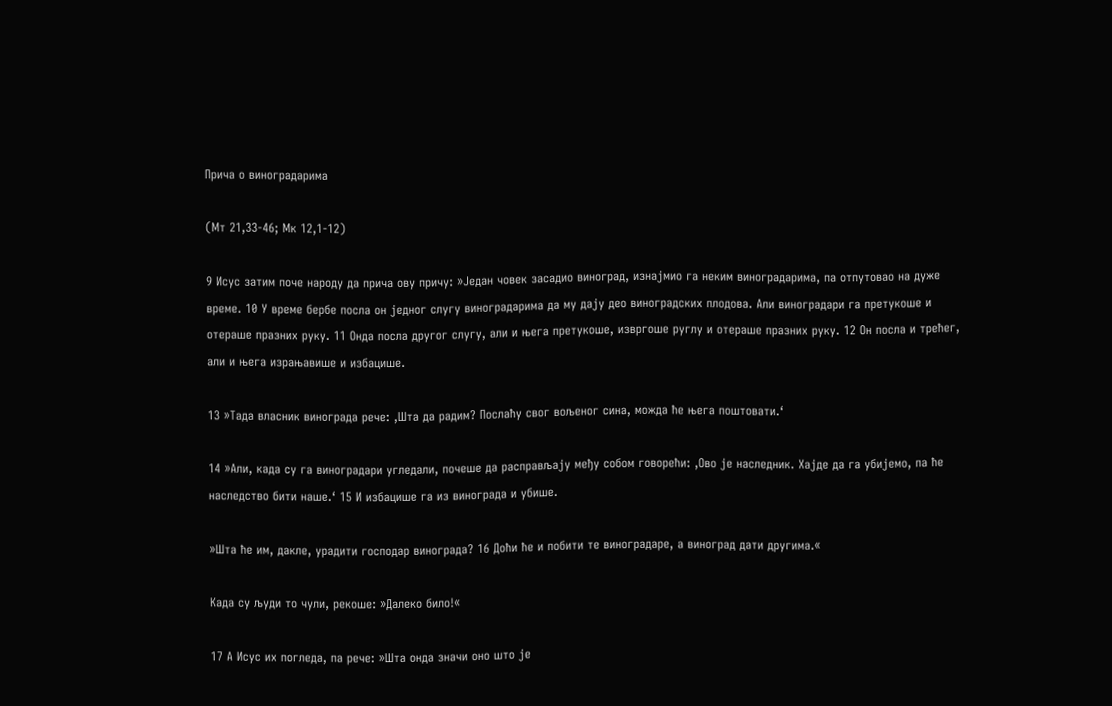Прича о виноградарима

(Мт 21,33-46; Мк 12,1-12)

9 Исус затим поче народу да прича ову причу: »Један човек засадио виноград, изнајмио га неким виноградарима, па отпутовао на дуже време. 10 У време бербе посла он једног слугу виноградарима да му дају део виноградских плодова. Али виноградари га претукоше и отераше празних руку. 11 Онда посла другог слугу, али и њега претукоше, извргоше руглу и отераше празних руку. 12 Он посла и трећег, али и њега израњавише и избацише.

13 »Тада власник винограда рече: ‚Шта да радим? Послаћу свог вољеног сина, можда ће њега поштовати.‘

14 »Али, када су га виноградари угледали, почеше да расправљају међу собом говорећи: ‚Ово је наследник. Хајде да га убијемо, па ће наследство бити наше.‘ 15 И избацише га из винограда и убише.

»Шта ће им, дакле, урадити господар винограда? 16 Доћи ће и побити те виноградаре, а виноград дати другима.«

Када су људи то чули, рекоше: »Далеко било!«

17 А Исус их погледа, па рече: »Шта онда значи оно што је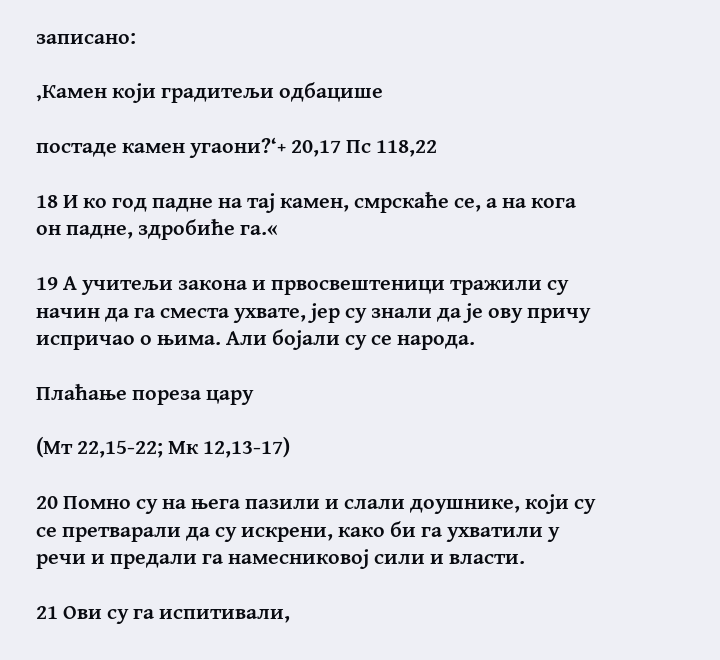записано:

‚Камен који градитељи одбацише

постаде камен угаони?‘+ 20,17 Пс 118,22

18 И ко год падне на тај камен, смрскаће се, а на кога он падне, здробиће га.«

19 А учитељи закона и првосвештеници тражили су начин да га сместа ухвате, јер су знали да је ову причу испричао о њима. Али бојали су се народа.

Плаћање пореза цару

(Мт 22,15-22; Мк 12,13-17)

20 Помно су на њега пазили и слали доушнике, који су се претварали да су искрени, како би га ухватили у речи и предали га намесниковој сили и власти.

21 Ови су га испитивали,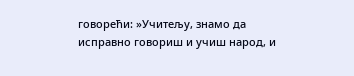говорећи: »Учитељу, знамо да исправно говориш и учиш народ, и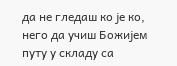да не гледаш ко је ко, него да учиш Божијем путу у складу са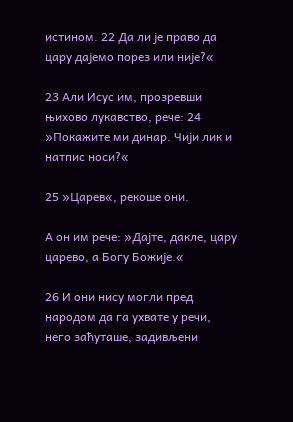истином. 22 Да ли је право да цару дајемо порез или није?«

23 Али Исус им, прозревши њихово лукавство, рече: 24 »Покажите ми динар. Чији лик и натпис носи?«

25 »Царев«, рекоше они.

А он им рече: »Дајте, дакле, цару царево, а Богу Божије.«

26 И они нису могли пред народом да га ухвате у речи, него заћуташе, задивљени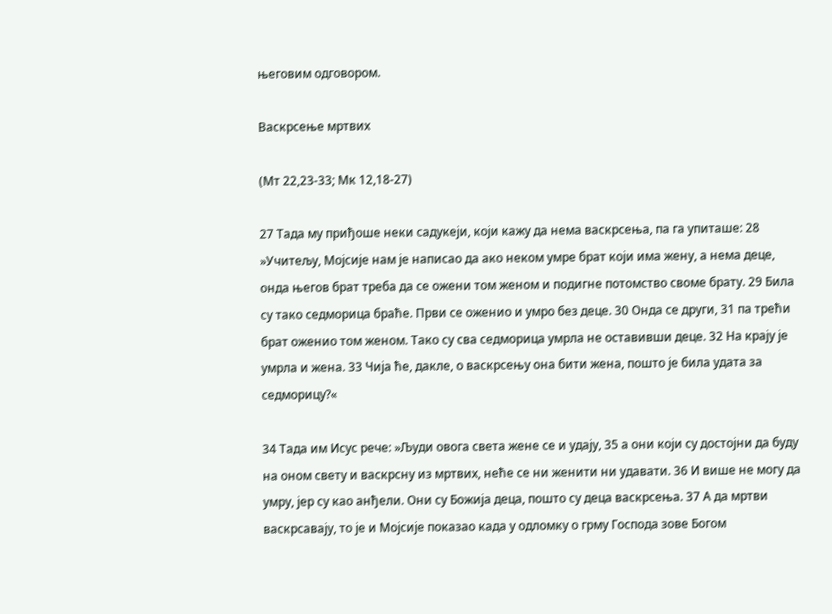његовим одговором.

Васкрсење мртвих

(Мт 22,23-33; Мк 12,18-27)

27 Тада му приђоше неки садукеји, који кажу да нема васкрсења, па га упиташе: 28 »Учитељу, Мојсије нам је написао да ако неком умре брат који има жену, а нема деце, онда његов брат треба да се ожени том женом и подигне потомство своме брату. 29 Била су тако седморица браће. Први се оженио и умро без деце. 30 Онда се други, 31 па трећи брат оженио том женом. Тако су сва седморица умрла не оставивши деце. 32 На крају је умрла и жена. 33 Чија ће, дакле, о васкрсењу она бити жена, пошто је била удата за седморицу?«

34 Тада им Исус рече: »Људи овога света жене се и удају, 35 а они који су достојни да буду на оном свету и васкрсну из мртвих, неће се ни женити ни удавати. 36 И више не могу да умру, јер су као анђели. Они су Божија деца, пошто су деца васкрсења. 37 А да мртви васкрсавају, то је и Мојсије показао када у одломку о грму Господа зове Богом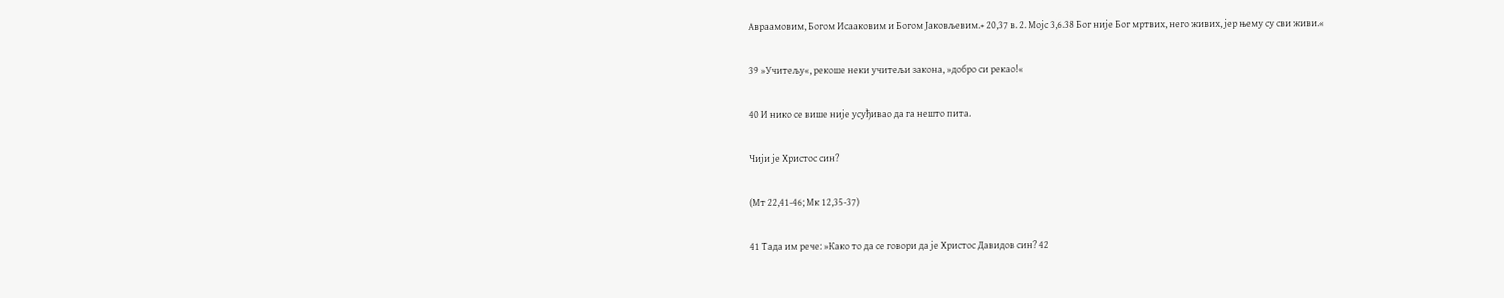Авраамовим, Богом Исааковим и Богом Јаковљевим.+ 20,37 в. 2. Мојс 3,6.38 Бог није Бог мртвих, него живих, јер њему су сви живи.«

39 »Учитељу«, рекоше неки учитељи закона, »добро си рекао!«

40 И нико се више није усуђивао да га нешто пита.

Чији је Христос син?

(Мт 22,41-46; Мк 12,35-37)

41 Тада им рече: »Како то да се говори да је Христос Давидов син? 42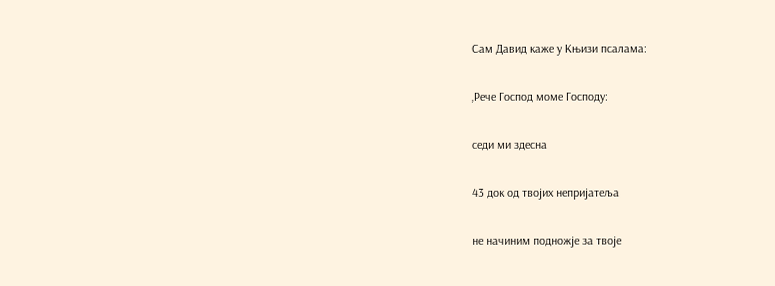Сам Давид каже у Књизи псалама:

‚Рече Господ моме Господу:

седи ми здесна

43 док од твојих непријатеља

не начиним подножје за твоје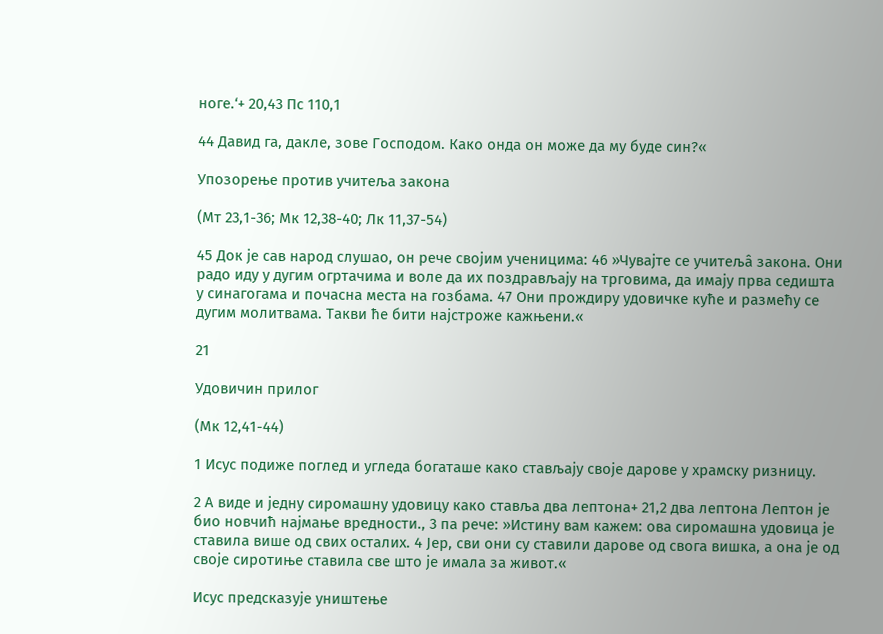ноге.‘+ 20,43 Пс 110,1

44 Давид га, дакле, зове Господом. Како онда он може да му буде син?«

Упозорење против учитеља закона

(Мт 23,1-36; Мк 12,38-40; Лк 11,37-54)

45 Док је сав народ слушао, он рече својим ученицима: 46 »Чувајте се учитељâ закона. Они радо иду у дугим огртачима и воле да их поздрављају на трговима, да имају прва седишта у синагогама и почасна места на гозбама. 47 Они прождиру удовичке куће и размећу се дугим молитвама. Такви ће бити најстроже кажњени.«

21

Удовичин прилог

(Мк 12,41-44)

1 Исус подиже поглед и угледа богаташе како стављају своје дарове у храмску ризницу.

2 А виде и једну сиромашну удовицу како ставља два лептона+ 21,2 два лептона Лептон је био новчић најмање вредности., 3 па рече: »Истину вам кажем: ова сиромашна удовица је ставила више од свих осталих. 4 Јер, сви они су ставили дарове од свога вишка, а она је од своје сиротиње ставила све што је имала за живот.«

Исус предсказује уништење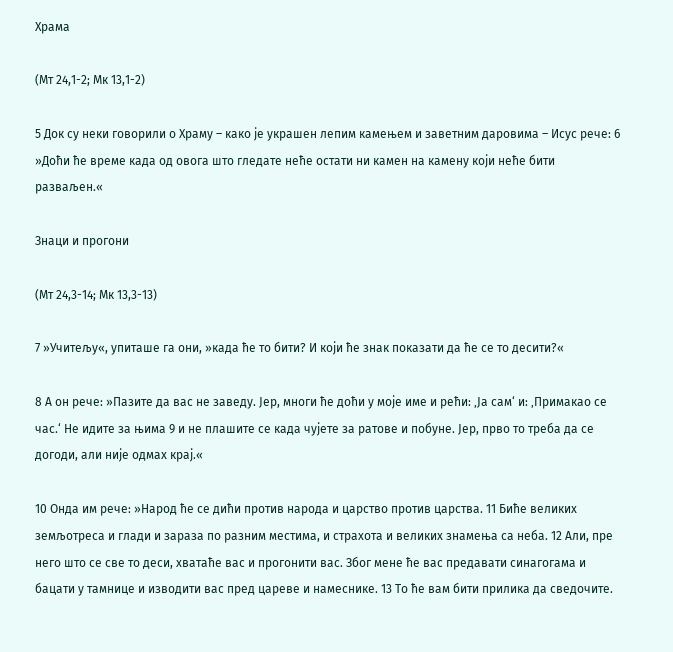Храма

(Мт 24,1-2; Мк 13,1-2)

5 Док су неки говорили о Храму – како је украшен лепим камењем и заветним даровима – Исус рече: 6 »Доћи ће време када од овога што гледате неће остати ни камен на камену који неће бити разваљен.«

Знаци и прогони

(Мт 24,3-14; Мк 13,3-13)

7 »Учитељу«, упиташе га они, »када ће то бити? И који ће знак показати да ће се то десити?«

8 А он рече: »Пазите да вас не заведу. Јер, многи ће доћи у моје име и рећи: ‚Ја сам‘ и: ‚Примакао се час.‘ Не идите за њима 9 и не плашите се када чујете за ратове и побуне. Јер, прво то треба да се догоди, али није одмах крај.«

10 Онда им рече: »Народ ће се дићи против народа и царство против царства. 11 Биће великих земљотреса и глади и зараза по разним местима, и страхота и великих знамења са неба. 12 Али, пре него што се све то деси, хватаће вас и прогонити вас. Због мене ће вас предавати синагогама и бацати у тамнице и изводити вас пред цареве и намеснике. 13 То ће вам бити прилика да сведочите.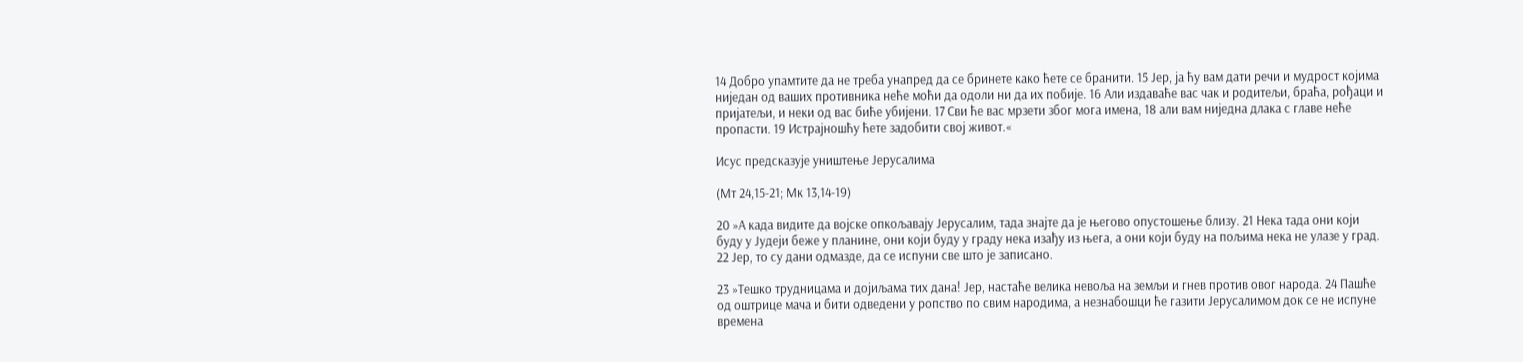14 Добро упамтите да не треба унапред да се бринете како ћете се бранити. 15 Јер, ја ћу вам дати речи и мудрост којима ниједан од ваших противника неће моћи да одоли ни да их побије. 16 Али издаваће вас чак и родитељи, браћа, рођаци и пријатељи, и неки од вас биће убијени. 17 Сви ће вас мрзети због мога имена, 18 али вам ниједна длака с главе неће пропасти. 19 Истрајношћу ћете задобити свој живот.«

Исус предсказује уништење Јерусалима

(Мт 24,15-21; Мк 13,14-19)

20 »А када видите да војске опкољавају Јерусалим, тада знајте да је његово опустошење близу. 21 Нека тада они који буду у Јудеји беже у планине, они који буду у граду нека изађу из њега, а они који буду на пољима нека не улазе у град. 22 Јер, то су дани одмазде, да се испуни све што је записано.

23 »Тешко трудницама и дојиљама тих дана! Јер, настаће велика невоља на земљи и гнев против овог народа. 24 Пашће од оштрице мача и бити одведени у ропство по свим народима, а незнабошци ће газити Јерусалимом док се не испуне времена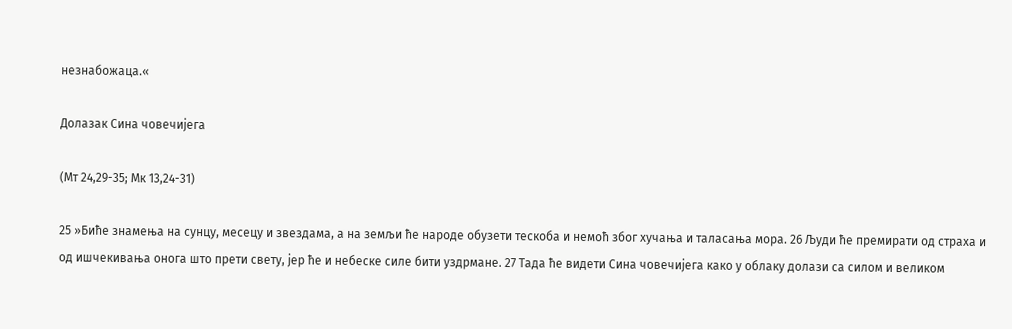незнабожаца.«

Долазак Сина човечијега

(Мт 24,29-35; Мк 13,24-31)

25 »Биће знамења на сунцу, месецу и звездама, а на земљи ће народе обузети тескоба и немоћ због хучања и таласања мора. 26 Људи ће премирати од страха и од ишчекивања онога што прети свету, јер ће и небеске силе бити уздрмане. 27 Тада ће видети Сина човечијега како у облаку долази са силом и великом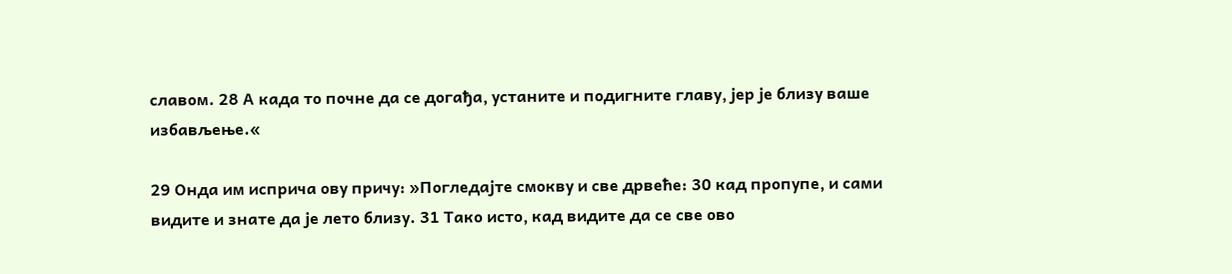славом. 28 А када то почне да се догађа, устаните и подигните главу, јер је близу ваше избављење.«

29 Онда им исприча ову причу: »Погледајте смокву и све дрвеће: 30 кад пропупе, и сами видите и знате да је лето близу. 31 Тако исто, кад видите да се све ово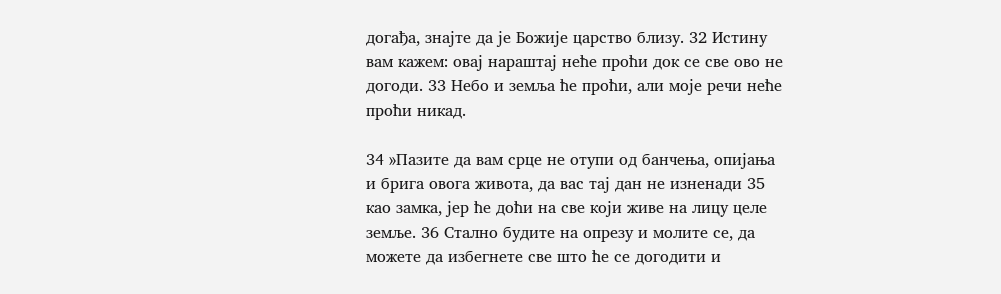догађа, знајте да је Божије царство близу. 32 Истину вам кажем: овај нараштај неће проћи док се све ово не догоди. 33 Небо и земља ће проћи, али моје речи неће проћи никад.

34 »Пазите да вам срце не отупи од банчења, опијања и брига овога живота, да вас тај дан не изненади 35 као замка, јер ће доћи на све који живе на лицу целе земље. 36 Стално будите на опрезу и молите се, да можете да избегнете све што ће се догодити и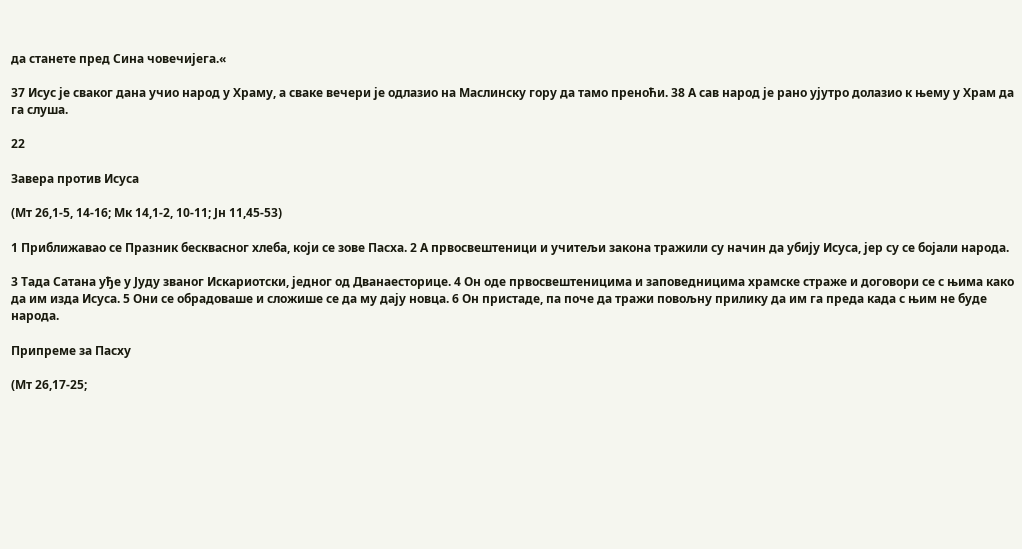да станете пред Сина човечијега.«

37 Исус је сваког дана учио народ у Храму, а сваке вечери је одлазио на Маслинску гору да тамо преноћи. 38 А сав народ је рано ујутро долазио к њему у Храм да га слуша.

22

Завера против Исуса

(Мт 26,1-5, 14-16; Мк 14,1-2, 10-11; Јн 11,45-53)

1 Приближавао се Празник бесквасног хлеба, који се зове Пасха. 2 А првосвештеници и учитељи закона тражили су начин да убију Исуса, јер су се бојали народа.

3 Тада Сатана уђе у Јуду званог Искариотски, једног од Дванаесторице. 4 Он оде првосвештеницима и заповедницима храмске страже и договори се с њима како да им изда Исуса. 5 Они се обрадоваше и сложише се да му дају новца. 6 Он пристаде, па поче да тражи повољну прилику да им га преда када с њим не буде народа.

Припреме за Пасху

(Мт 26,17-25;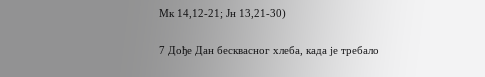Мк 14,12-21; Јн 13,21-30)

7 Дође Дан бесквасног хлеба, када је требало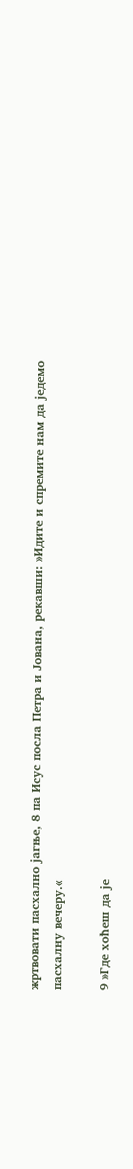жртвовати пасхално јагње, 8 па Исус посла Петра и Јована, рекавши: »Идите и спремите нам да једемо пасхалну вечеру.«

9 »Где хоћеш да је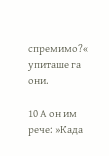спремимо?« упиташе га они.

10 А он им рече: »Када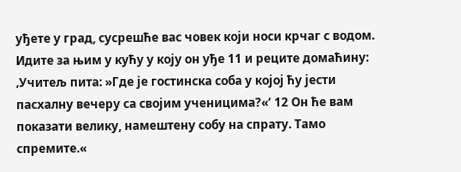уђете у град, сусрешће вас човек који носи крчаг с водом. Идите за њим у кућу у коју он уђе 11 и реците домаћину: ‚Учитељ пита: »Где је гостинска соба у којој ћу јести пасхалну вечеру са својим ученицима?«‘ 12 Он ће вам показати велику, намештену собу на спрату. Тамо спремите.«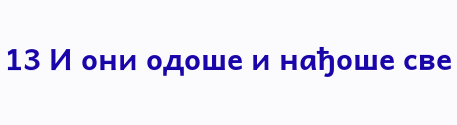13 И они одоше и нађоше све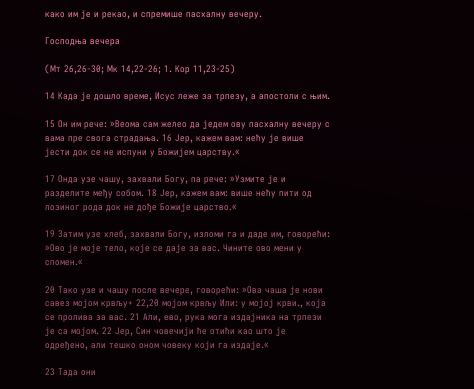како им је и рекао, и спремише пасхалну вечеру.

Господња вечера

(Мт 26,26-30; Мк 14,22-26; 1. Кор 11,23-25)

14 Када је дошло време, Исус леже за трпезу, а апостоли с њим.

15 Он им рече: »Веома сам желео да једем ову пасхалну вечеру с вама пре свога страдања. 16 Јер, кажем вам: нећу је више јести док се не испуни у Божијем царству.«

17 Онда узе чашу, захвали Богу, па рече: »Узмите је и разделите међу собом. 18 Јер, кажем вам: више нећу пити од лозиног рода док не дође Божије царство.«

19 Затим узе хлеб, захвали Богу, изломи га и даде им, говорећи: »Ово је моје тело, које се даје за вас. Чините ово мени у спомен.«

20 Тако узе и чашу после вечере, говорећи: »Ова чаша је нови савез мојом крвљу+ 22,20 мојом крвљу Или: у мојој крви., која се пролива за вас. 21 Али, ево, рука мога издајника на трпези је са мојом. 22 Јер, Син човечији ће отићи као што је одређено, али тешко оном човеку који га издаје.«

23 Тада они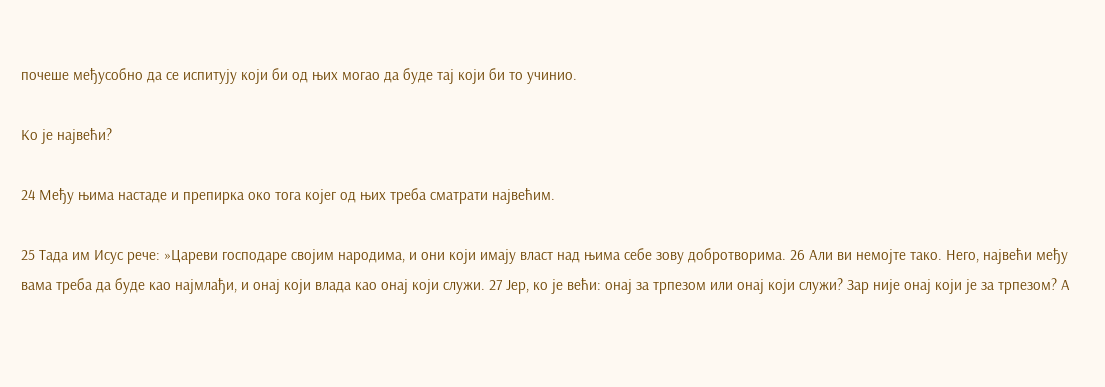почеше међусобно да се испитују који би од њих могао да буде тај који би то учинио.

Ко је највећи?

24 Међу њима настаде и препирка око тога којег од њих треба сматрати највећим.

25 Тада им Исус рече: »Цареви господаре својим народима, и они који имају власт над њима себе зову добротворима. 26 Али ви немојте тако. Него, највећи међу вама треба да буде као најмлађи, и онај који влада као онај који служи. 27 Јер, ко је већи: онај за трпезом или онај који служи? Зар није онај који је за трпезом? А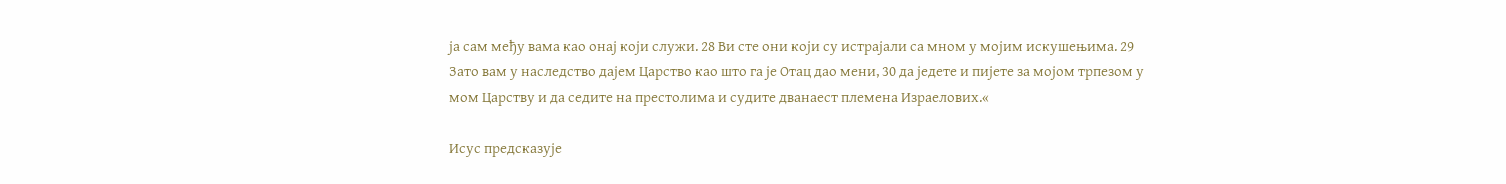ја сам међу вама као онај који служи. 28 Ви сте они који су истрајали са мном у мојим искушењима. 29 Зато вам у наследство дајем Царство као што га је Отац дао мени, 30 да једете и пијете за мојом трпезом у мом Царству и да седите на престолима и судите дванаест племена Израелових.«

Исус предсказује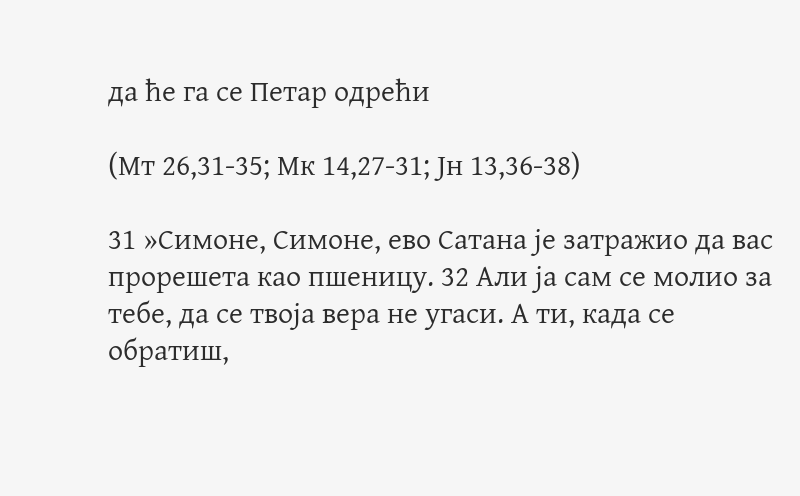да ће га се Петар одрећи

(Мт 26,31-35; Мк 14,27-31; Јн 13,36-38)

31 »Симоне, Симоне, ево Сатана је затражио да вас прорешета као пшеницу. 32 Али ја сам се молио за тебе, да се твоја вера не угаси. А ти, када се обратиш,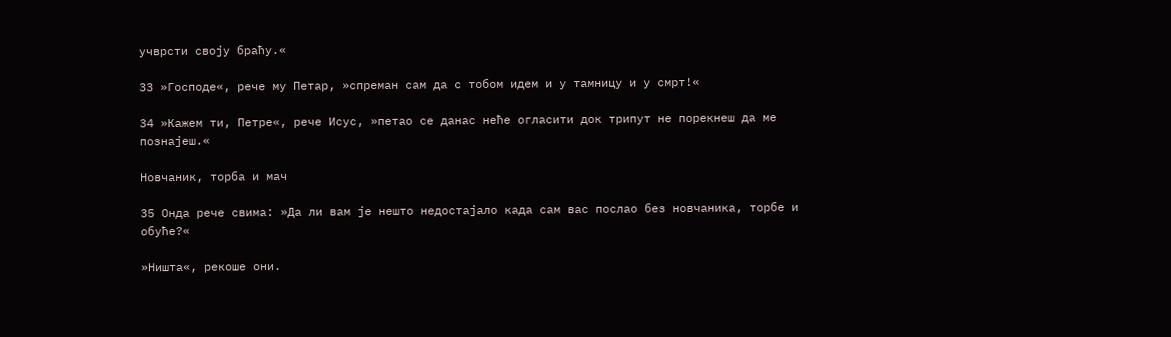учврсти своју браћу.«

33 »Господе«, рече му Петар, »спреман сам да с тобом идем и у тамницу и у смрт!«

34 »Кажем ти, Петре«, рече Исус, »петао се данас неће огласити док трипут не порекнеш да ме познајеш.«

Новчаник, торба и мач

35 Онда рече свима: »Да ли вам је нешто недостајало када сам вас послао без новчаника, торбе и обуће?«

»Ништа«, рекоше они.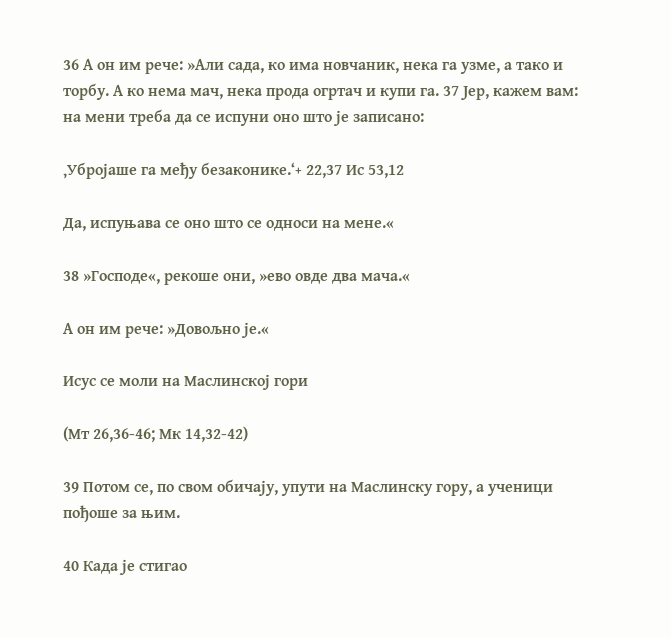36 А он им рече: »Али сада, ко има новчаник, нека га узме, а тако и торбу. А ко нема мач, нека прода огртач и купи га. 37 Јер, кажем вам: на мени треба да се испуни оно што је записано:

‚Убројаше га међу безаконике.‘+ 22,37 Ис 53,12

Да, испуњава се оно што се односи на мене.«

38 »Господе«, рекоше они, »ево овде два мача.«

А он им рече: »Довољно је.«

Исус се моли на Маслинској гори

(Мт 26,36-46; Мк 14,32-42)

39 Потом се, по свом обичају, упути на Маслинску гору, а ученици пођоше за њим.

40 Када је стигао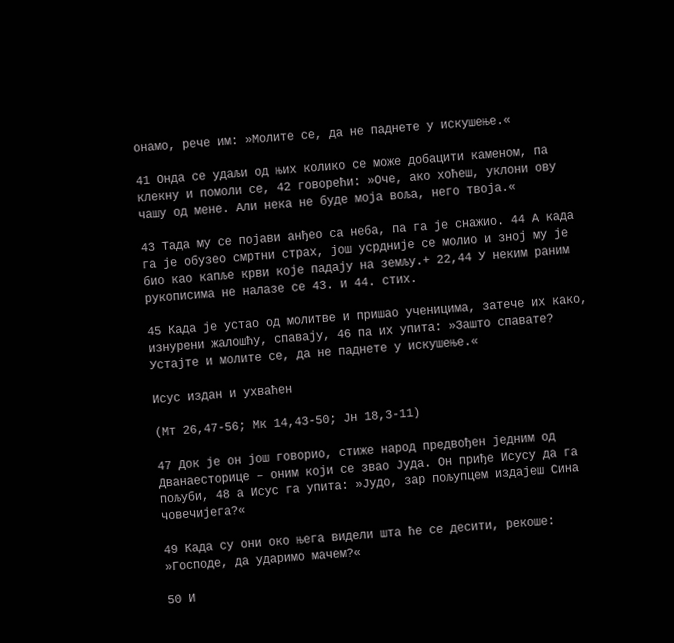онамо, рече им: »Молите се, да не паднете у искушење.«

41 Онда се удаљи од њих колико се може добацити каменом, па клекну и помоли се, 42 говорећи: »Оче, ако хоћеш, уклони ову чашу од мене. Али нека не буде моја воља, него твоја.«

43 Тада му се појави анђео са неба, па га је снажио. 44 А када га је обузео смртни страх, још усрдније се молио и зној му је био као капље крви које падају на земљу.+ 22,44 У неким раним рукописима не налазе се 43. и 44. стих.

45 Када је устао од молитве и пришао ученицима, затече их како, изнурени жалошћу, спавају, 46 па их упита: »Зашто спавате? Устајте и молите се, да не паднете у искушење.«

Исус издан и ухваћен

(Мт 26,47-56; Мк 14,43-50; Јн 18,3-11)

47 Док је он још говорио, стиже народ предвођен једним од Дванаесторице – оним који се звао Јуда. Он приђе Исусу да га пољуби, 48 а Исус га упита: »Јудо, зар пољупцем издајеш Сина човечијега?«

49 Када су они око њега видели шта ће се десити, рекоше: »Господе, да ударимо мачем?«

50 И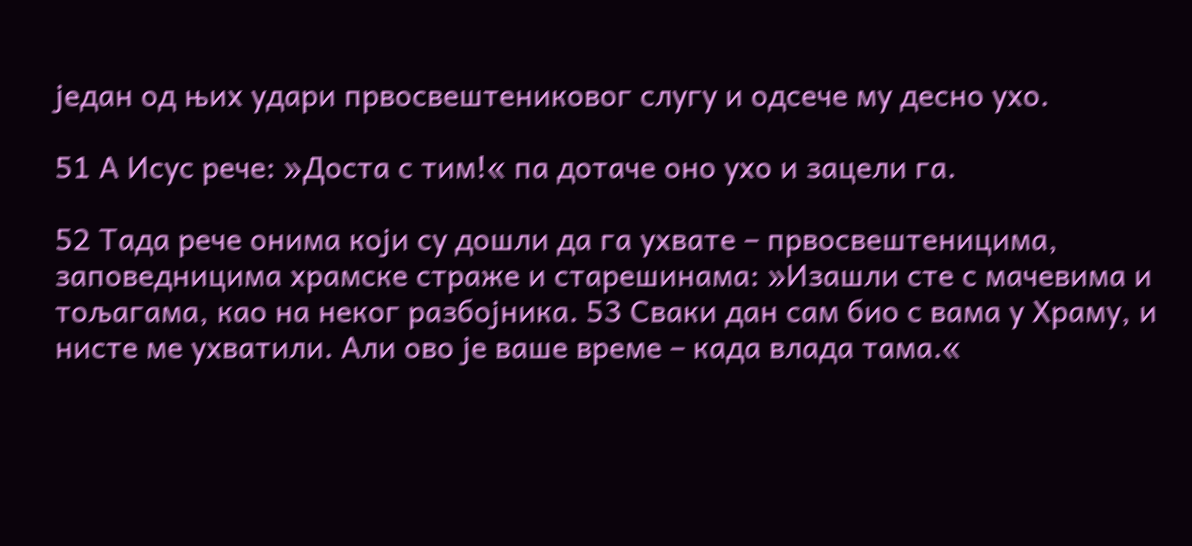један од њих удари првосвештениковог слугу и одсече му десно ухо.

51 А Исус рече: »Доста с тим!« па дотаче оно ухо и зацели га.

52 Тада рече онима који су дошли да га ухвате – првосвештеницима, заповедницима храмске страже и старешинама: »Изашли сте с мачевима и тољагама, као на неког разбојника. 53 Сваки дан сам био с вама у Храму, и нисте ме ухватили. Али ово је ваше време – када влада тама.«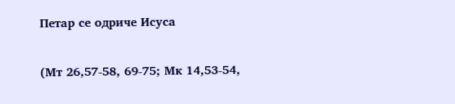Петар се одриче Исуса

(Мт 26,57-58, 69-75; Мк 14,53-54,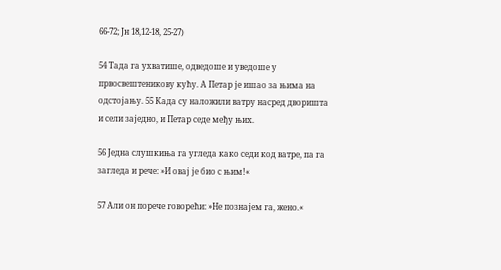66-72; Јн 18,12-18, 25-27)

54 Тада га ухватише, одведоше и уведоше у првосвештеникову кућу. А Петар је ишао за њима на одстојању. 55 Када су наложили ватру насред дворишта и сели заједно, и Петар седе међу њих.

56 Једна слушкиња га угледа како седи код ватре, па га загледа и рече: »И овај је био с њим!«

57 Али он порече говорећи: »Не познајем га, жено.«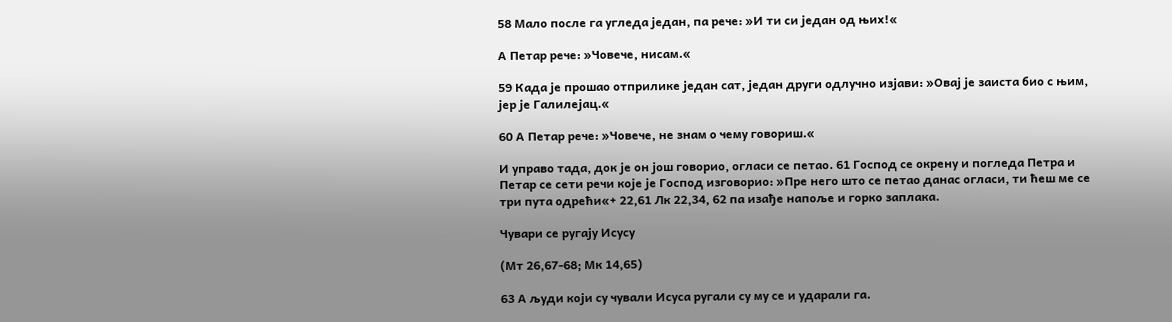58 Мало после га угледа један, па рече: »И ти си један од њих!«

А Петар рече: »Човече, нисам.«

59 Када је прошао отприлике један сат, један други одлучно изјави: »Овај је заиста био с њим, јер је Галилејац.«

60 А Петар рече: »Човече, не знам о чему говориш.«

И управо тада, док је он још говорио, огласи се петао. 61 Господ се окрену и погледа Петра и Петар се сети речи које је Господ изговорио: »Пре него што се петао данас огласи, ти ћеш ме се три пута одрећи«+ 22,61 Лк 22,34, 62 па изађе напоље и горко заплака.

Чувари се ругају Исусу

(Мт 26,67-68; Мк 14,65)

63 А људи који су чували Исуса ругали су му се и ударали га.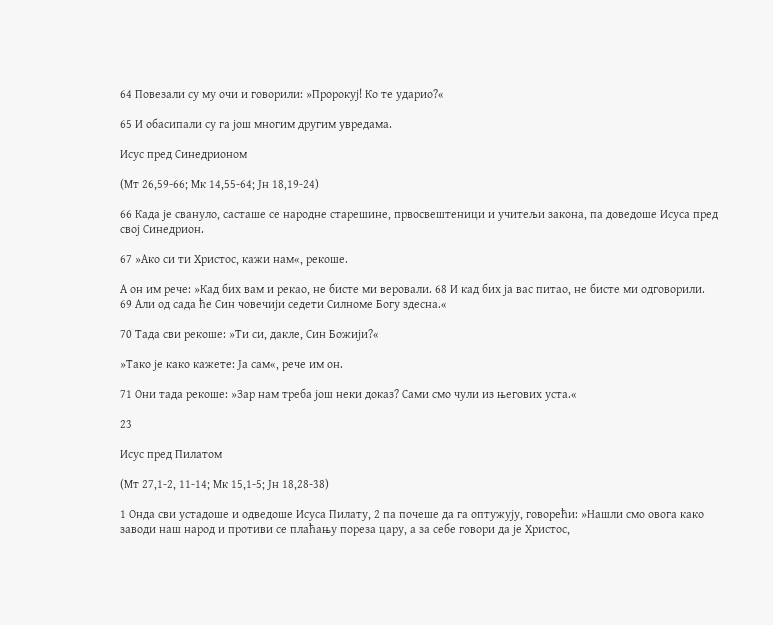64 Повезали су му очи и говорили: »Пророкуј! Ко те ударио?«

65 И обасипали су га још многим другим увредама.

Исус пред Синедрионом

(Мт 26,59-66; Мк 14,55-64; Јн 18,19-24)

66 Када је свануло, састаше се народне старешине, првосвештеници и учитељи закона, па доведоше Исуса пред свој Синедрион.

67 »Ако си ти Христос, кажи нам«, рекоше.

А он им рече: »Кад бих вам и рекао, не бисте ми веровали. 68 И кад бих ја вас питао, не бисте ми одговорили. 69 Али од сада ће Син човечији седети Силноме Богу здесна.«

70 Тада сви рекоше: »Ти си, дакле, Син Божији?«

»Тако је како кажете: Ја сам«, рече им он.

71 Они тада рекоше: »Зар нам треба још неки доказ? Сами смо чули из његових уста.«

23

Исус пред Пилатом

(Мт 27,1-2, 11-14; Мк 15,1-5; Јн 18,28-38)

1 Онда сви устадоше и одведоше Исуса Пилату, 2 па почеше да га оптужују, говорећи: »Нашли смо овога како заводи наш народ и противи се плаћању пореза цару, а за себе говори да је Христос,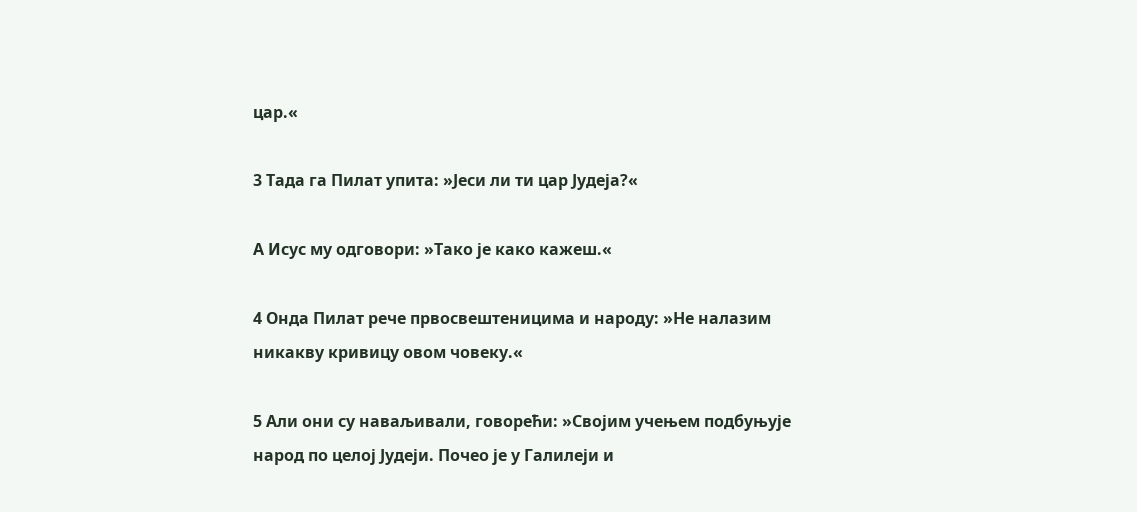цар.«

3 Тада га Пилат упита: »Јеси ли ти цар Јудеја?«

А Исус му одговори: »Тако је како кажеш.«

4 Онда Пилат рече првосвештеницима и народу: »Не налазим никакву кривицу овом човеку.«

5 Али они су наваљивали, говорећи: »Својим учењем подбуњује народ по целој Јудеји. Почео је у Галилеји и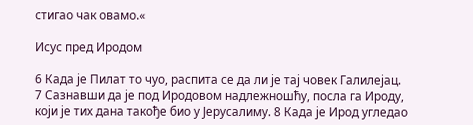стигао чак овамо.«

Исус пред Иродом

6 Када је Пилат то чуо, распита се да ли је тај човек Галилејац. 7 Сазнавши да је под Иродовом надлежношћу, посла га Ироду, који је тих дана такође био у Јерусалиму. 8 Када је Ирод угледао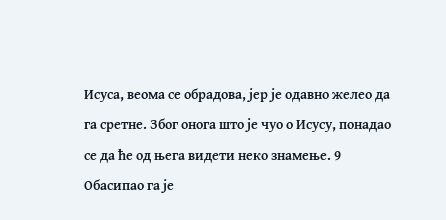Исуса, веома се обрадова, јер је одавно желео да га сретне. Због онога што је чуо о Исусу, понадао се да ће од њега видети неко знамење. 9 Обасипао га је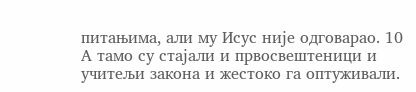питањима, али му Исус није одговарао. 10 А тамо су стајали и првосвештеници и учитељи закона и жестоко га оптуживали.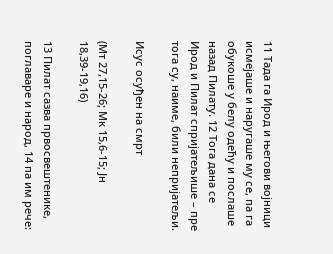11 Тада га Ирод и његови војници исмејаше и наругаше му се, па га обукоше у белу одећу и послаше назад Пилату. 12 Тога дана се Ирод и Пилат спријатељише – пре тога су, наиме, били непријатељи.

Исус осуђен на смрт

(Мт 27,15-26; Мк 15,6-15; Јн 18,39-19,16)

13 Пилат сазва првосвештенике, поглаваре и народ, 14 па им рече: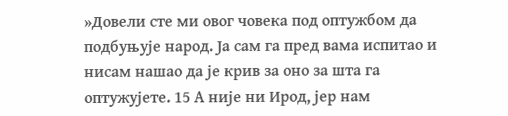»Довели сте ми овог човека под оптужбом да подбуњује народ. Ја сам га пред вама испитао и нисам нашао да је крив за оно за шта га оптужујете. 15 А није ни Ирод, јер нам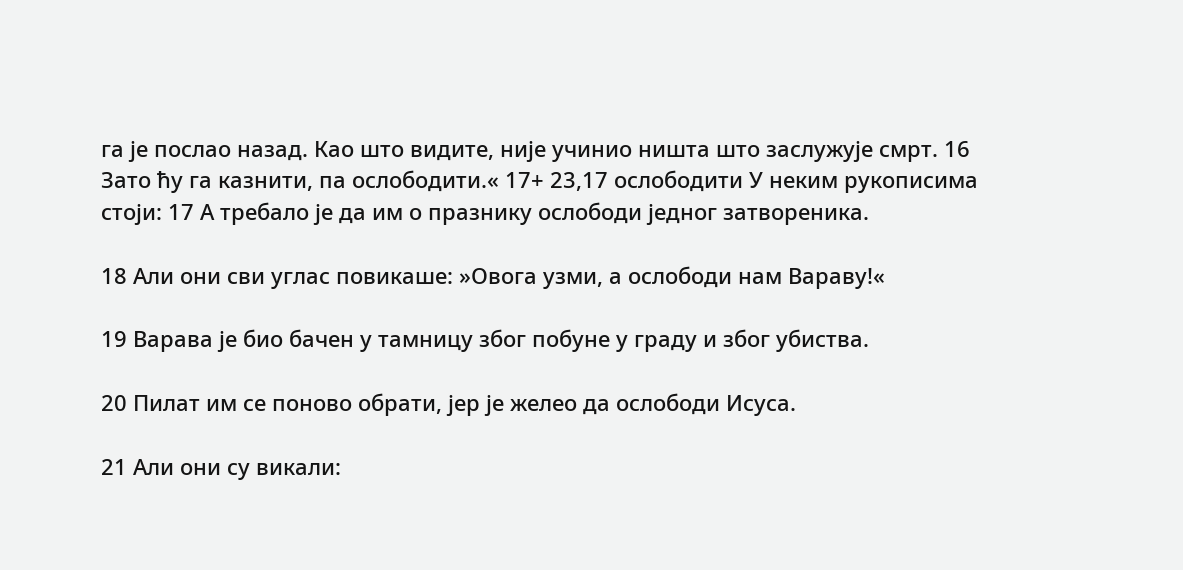га је послао назад. Као што видите, није учинио ништа што заслужује смрт. 16 Зато ћу га казнити, па ослободити.« 17+ 23,17 ослободити У неким рукописима стоји: 17 А требало је да им о празнику ослободи једног затвореника.

18 Али они сви углас повикаше: »Овога узми, а ослободи нам Вараву!«

19 Варава је био бачен у тамницу због побуне у граду и због убиства.

20 Пилат им се поново обрати, јер је желео да ослободи Исуса.

21 Али они су викали: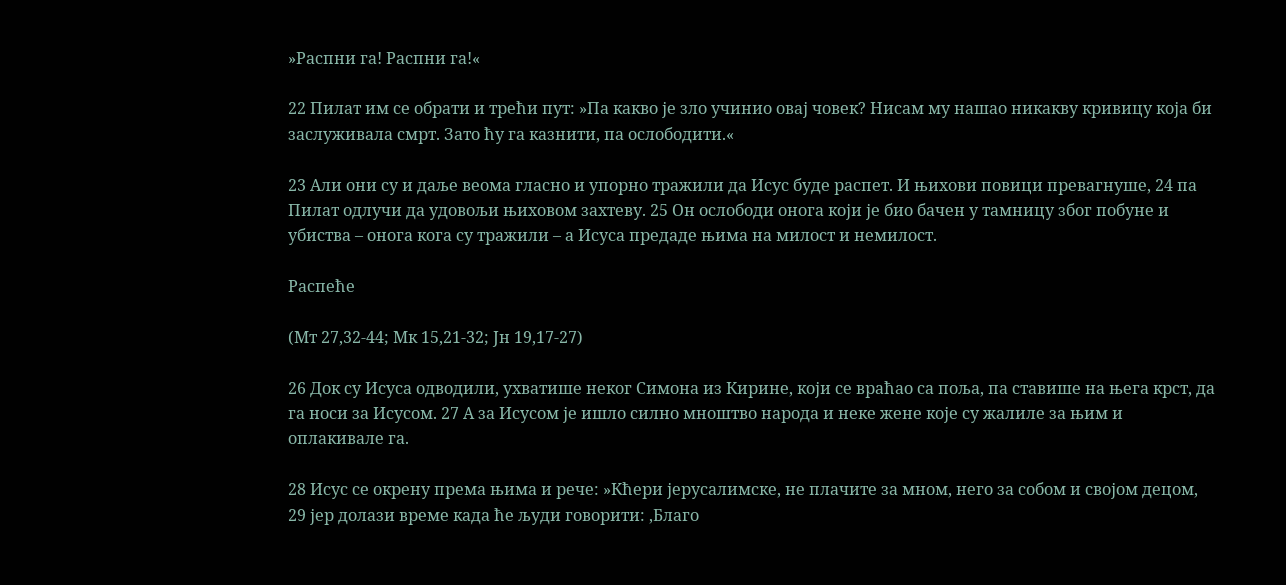»Распни га! Распни га!«

22 Пилат им се обрати и трећи пут: »Па какво је зло учинио овај човек? Нисам му нашао никакву кривицу која би заслуживала смрт. Зато ћу га казнити, па ослободити.«

23 Али они су и даље веома гласно и упорно тражили да Исус буде распет. И њихови повици превагнуше, 24 па Пилат одлучи да удовољи њиховом захтеву. 25 Он ослободи онога који је био бачен у тамницу због побуне и убиства – онога кога су тражили – а Исуса предаде њима на милост и немилост.

Распеће

(Мт 27,32-44; Мк 15,21-32; Јн 19,17-27)

26 Док су Исуса одводили, ухватише неког Симона из Кирине, који се враћао са поља, па ставише на њега крст, да га носи за Исусом. 27 А за Исусом је ишло силно мноштво народа и неке жене које су жалиле за њим и оплакивале га.

28 Исус се окрену према њима и рече: »Кћери јерусалимске, не плачите за мном, него за собом и својом децом, 29 јер долази време када ће људи говорити: ‚Благо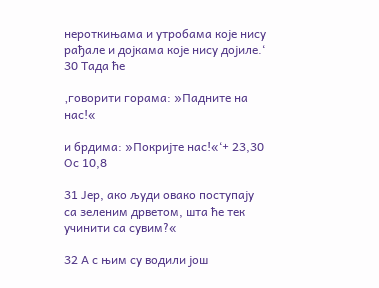нероткињама и утробама које нису рађале и дојкама које нису дојиле.‘ 30 Тада ће

‚говорити горама: »Падните на нас!«

и брдима: »Покријте нас!«‘+ 23,30 Ос 10,8

31 Јер, ако људи овако поступају са зеленим дрветом, шта ће тек учинити са сувим?«

32 А с њим су водили још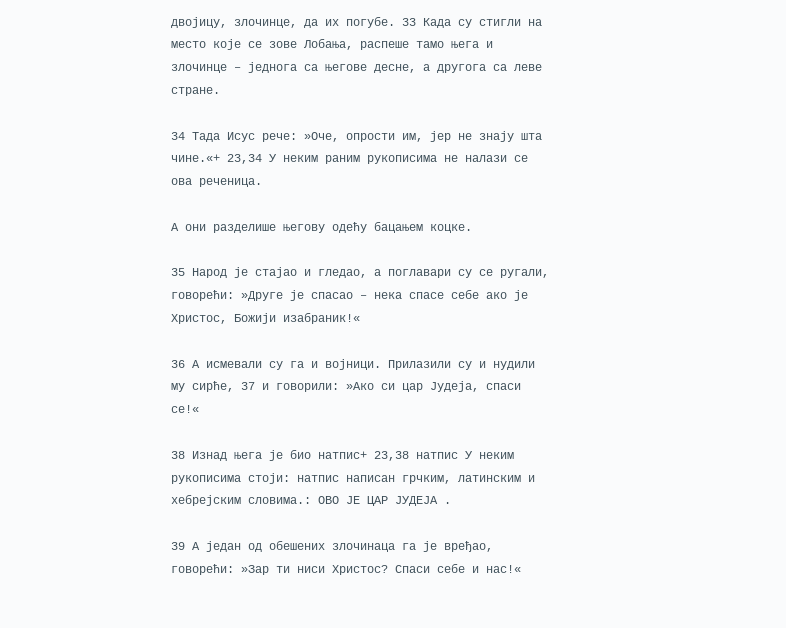двојицу, злочинце, да их погубе. 33 Када су стигли на место које се зове Лобања, распеше тамо њега и злочинце – једнога са његове десне, а другога са леве стране.

34 Тада Исус рече: »Оче, опрости им, јер не знају шта чине.«+ 23,34 У неким раним рукописима не налази се ова реченица.

А они разделише његову одећу бацањем коцке.

35 Народ је стајао и гледао, а поглавари су се ругали, говорећи: »Друге је спасао – нека спасе себе ако је Христос, Божији изабраник!«

36 А исмевали су га и војници. Прилазили су и нудили му сирће, 37 и говорили: »Ако си цар Јудеја, спаси се!«

38 Изнад њега је био натпис+ 23,38 натпис У неким рукописима стоји: натпис написан грчким, латинским и хебрејским словима.: ОВО ЈЕ ЦАР ЈУДЕЈА .

39 А један од обешених злочинаца га је вређао, говорећи: »Зар ти ниси Христос? Спаси себе и нас!«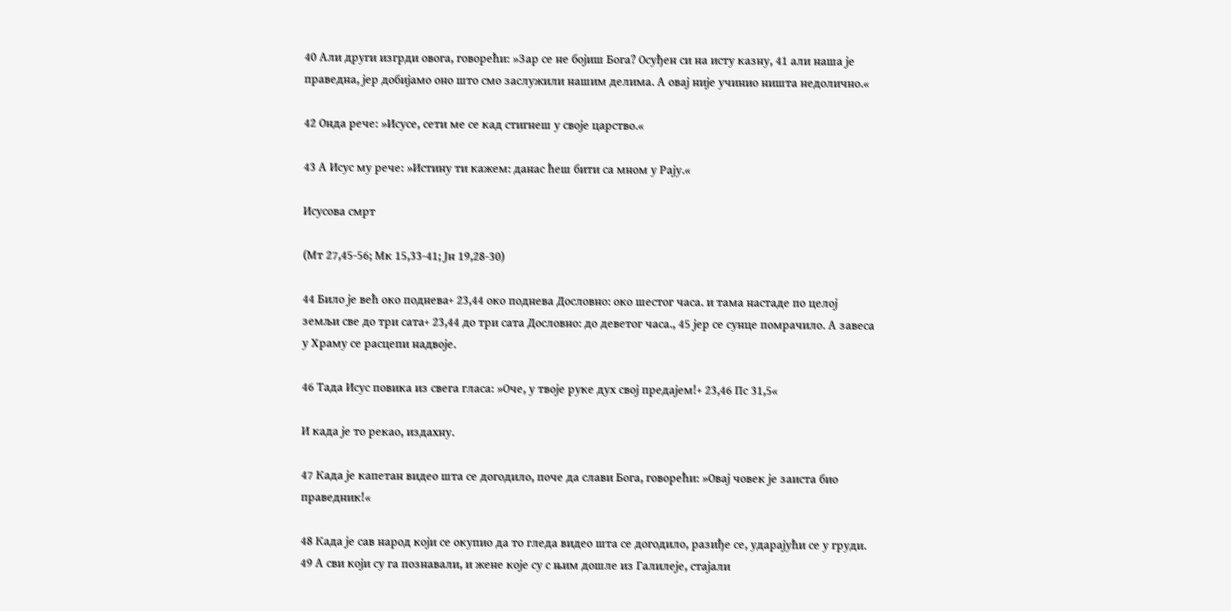40 Али други изгрди овога, говорећи: »Зар се не бојиш Бога? Осуђен си на исту казну, 41 али наша је праведна, јер добијамо оно што смо заслужили нашим делима. А овај није учинио ништа недолично.«

42 Онда рече: »Исусе, сети ме се кад стигнеш у своје царство.«

43 А Исус му рече: »Истину ти кажем: данас ћеш бити са мном у Рају.«

Исусова смрт

(Мт 27,45-56; Мк 15,33-41; Јн 19,28-30)

44 Било је већ око поднева+ 23,44 око поднева Дословно: око шестог часа. и тама настаде по целој земљи све до три сата+ 23,44 до три сата Дословно: до деветог часа., 45 јер се сунце помрачило. А завеса у Храму се расцепи надвоје.

46 Тада Исус повика из свега гласа: »Оче, у твоје руке дух свој предајем!+ 23,46 Пс 31,5«

И када је то рекао, издахну.

47 Када је капетан видео шта се догодило, поче да слави Бога, говорећи: »Овај човек је заиста био праведник!«

48 Када је сав народ који се окупио да то гледа видео шта се догодило, разиђе се, ударајући се у груди. 49 А сви који су га познавали, и жене које су с њим дошле из Галилеје, стајали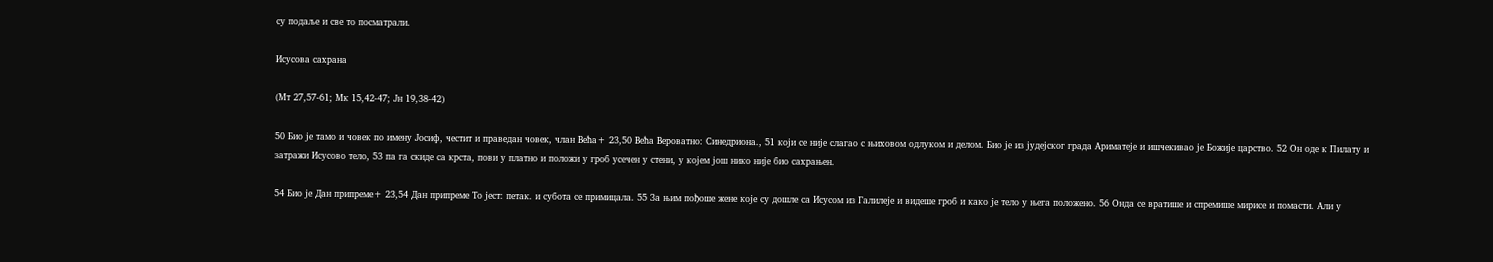су подаље и све то посматрали.

Исусова сахрана

(Мт 27,57-61; Мк 15,42-47; Јн 19,38-42)

50 Био је тамо и човек по имену Јосиф, честит и праведан човек, члан Већа+ 23,50 Већа Вероватно: Синедриона., 51 који се није слагао с њиховом одлуком и делом. Био је из јудејског града Ариматеје и ишчекивао је Божије царство. 52 Он оде к Пилату и затражи Исусово тело, 53 па га скиде са крста, пови у платно и положи у гроб усечен у стени, у којем још нико није био сахрањен.

54 Био је Дан припреме+ 23,54 Дан припреме То јест: петак. и субота се примицала. 55 За њим пођоше жене које су дошле са Исусом из Галилеје и видеше гроб и како је тело у њега положено. 56 Онда се вратише и спремише мирисе и помасти. Али у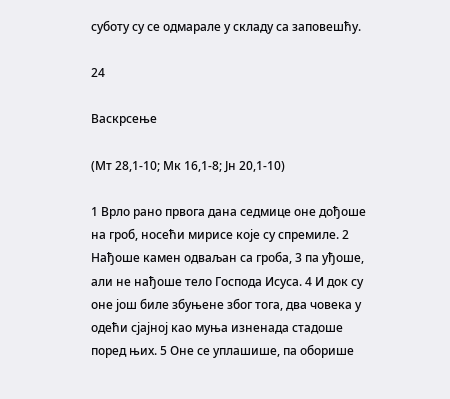суботу су се одмарале у складу са заповешћу.

24

Васкрсење

(Мт 28,1-10; Мк 16,1-8; Јн 20,1-10)

1 Врло рано првога дана седмице оне дођоше на гроб, носећи мирисе које су спремиле. 2 Нађоше камен одваљан са гроба, 3 па уђоше, али не нађоше тело Господа Исуса. 4 И док су оне још биле збуњене због тога, два човека у одећи сјајној као муња изненада стадоше поред њих. 5 Оне се уплашише, па оборише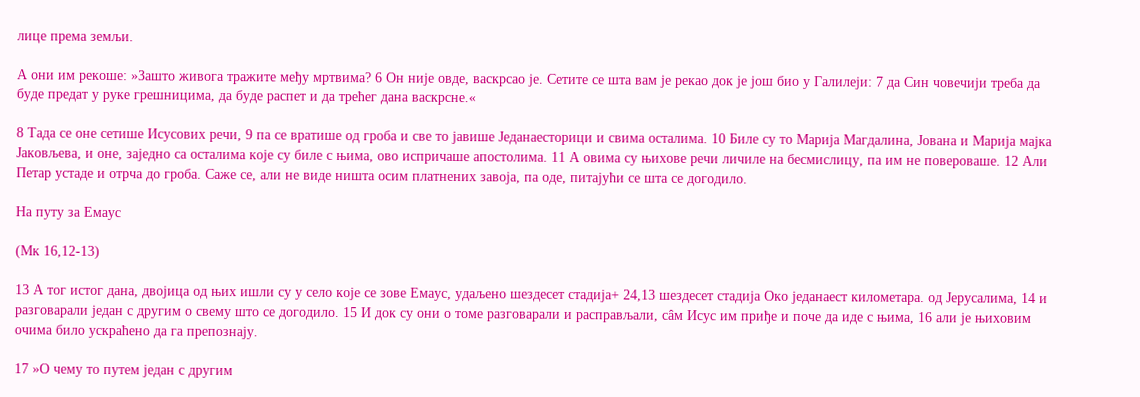лице према земљи.

А они им рекоше: »Зашто живога тражите међу мртвима? 6 Он није овде, васкрсао је. Сетите се шта вам је рекао док је још био у Галилеји: 7 да Син човечији треба да буде предат у руке грешницима, да буде распет и да трећег дана васкрсне.«

8 Тада се оне сетише Исусових речи, 9 па се вратише од гроба и све то јавише Једанаесторици и свима осталима. 10 Биле су то Марија Магдалина, Јована и Марија мајка Јаковљева, и оне, заједно са осталима које су биле с њима, ово испричаше апостолима. 11 А овима су њихове речи личиле на бесмислицу, па им не повероваше. 12 Али Петар устаде и отрча до гроба. Саже се, али не виде ништа осим платнених завоја, па оде, питајући се шта се догодило.

На путу за Емаус

(Мк 16,12-13)

13 А тог истог дана, двојица од њих ишли су у село које се зове Емаус, удаљено шездесет стадија+ 24,13 шездесет стадија Око једанаест километара. од Јерусалима, 14 и разговарали један с другим о свему што се догодило. 15 И док су они о томе разговарали и расправљали, сâм Исус им приђе и поче да иде с њима, 16 али је њиховим очима било ускраћено да га препознају.

17 »О чему то путем један с другим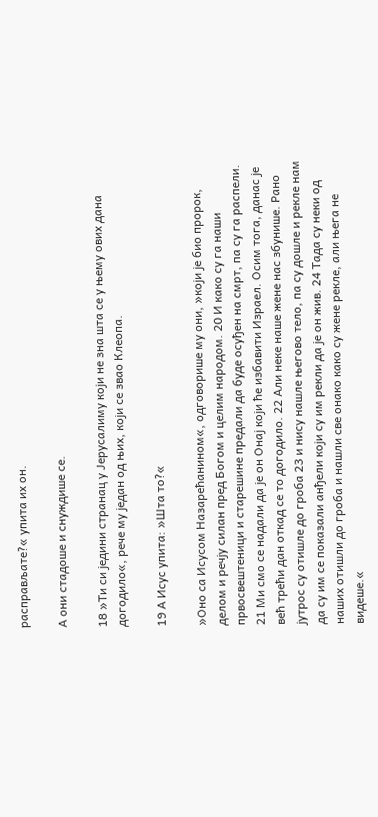расправљате?« упита их он.

А они стадоше и снуждише се.

18 »Ти си једини странац у Јерусалиму који не зна шта се у њему ових дана догодило«, рече му један од њих, који се звао Клеопа.

19 А Исус упита: »Шта то?«

»Оно са Исусом Назарећанином«, одговорише му они, »који је био пророк, делом и речју силан пред Богом и целим народом. 20 И како су га наши првосвештеници и старешине предали да буде осуђен на смрт, па су га распели. 21 Ми смо се надали да је он Онај који ће избавити Израел. Осим тога, данас је већ трећи дан откад се то догодило. 22 Али неке наше жене нас збунише. Рано јутрос су отишле до гроба 23 и нису нашле његово тело, па су дошле и рекле нам да су им се показали анђели који су им рекли да је он жив. 24 Тада су неки од наших отишли до гроба и нашли све онако како су жене рекле, али њега не видеше.«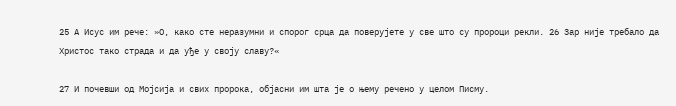25 А Исус им рече: »О, како сте неразумни и спорог срца да поверујете у све што су пророци рекли. 26 Зар није требало да Христос тако страда и да уђе у своју славу?«

27 И почевши од Мојсија и свих пророка, објасни им шта је о њему речено у целом Писму.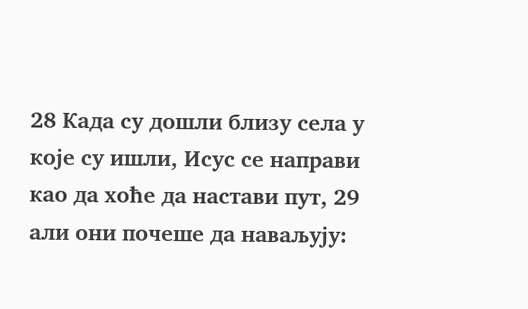28 Када су дошли близу села у које су ишли, Исус се направи као да хоће да настави пут, 29 али они почеше да наваљују: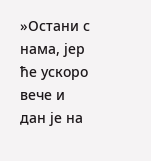»Остани с нама, јер ће ускоро вече и дан је на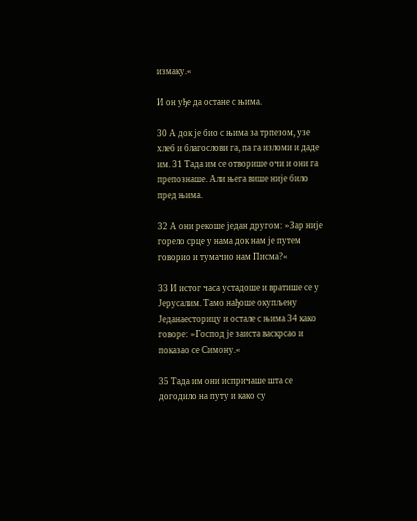измаку.«

И он уђе да остане с њима.

30 А док је био с њима за трпезом, узе хлеб и благослови га, па га изломи и даде им. 31 Тада им се отворише очи и они га препознаше. Али њега више није било пред њима.

32 А они рекоше један другом: »Зар није горело срце у нама док нам је путем говорио и тумачио нам Писма?«

33 И истог часа устадоше и вратише се у Јерусалим. Тамо нађоше окупљену Једанаесторицу и остале с њима 34 како говоре: »Господ је заиста васкрсао и показао се Симону.«

35 Тада им они испричаше шта се догодило на путу и како су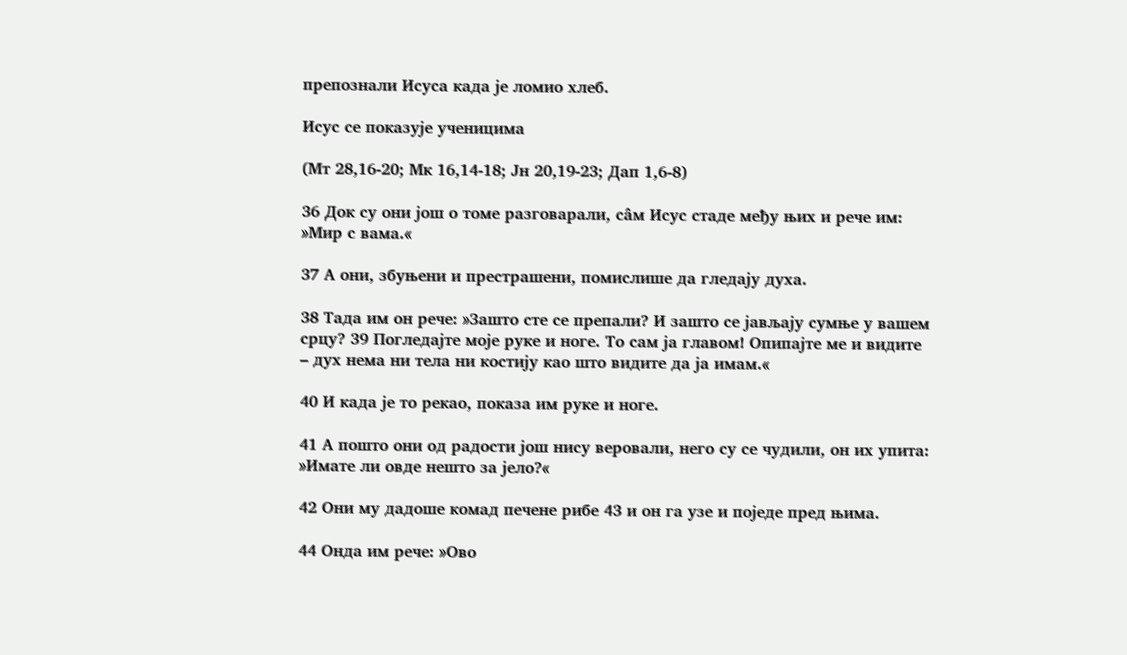препознали Исуса када је ломио хлеб.

Исус се показује ученицима

(Мт 28,16-20; Мк 16,14-18; Јн 20,19-23; Дап 1,6-8)

36 Док су они још о томе разговарали, сâм Исус стаде међу њих и рече им: »Мир с вама.«

37 А они, збуњени и престрашени, помислише да гледају духа.

38 Тада им он рече: »Зашто сте се препали? И зашто се јављају сумње у вашем срцу? 39 Погледајте моје руке и ноге. То сам ја главом! Опипајте ме и видите – дух нема ни тела ни костију као што видите да ја имам.«

40 И када је то рекао, показа им руке и ноге.

41 А пошто они од радости још нису веровали, него су се чудили, он их упита: »Имате ли овде нешто за јело?«

42 Они му дадоше комад печене рибе 43 и он га узе и поједе пред њима.

44 Онда им рече: »Ово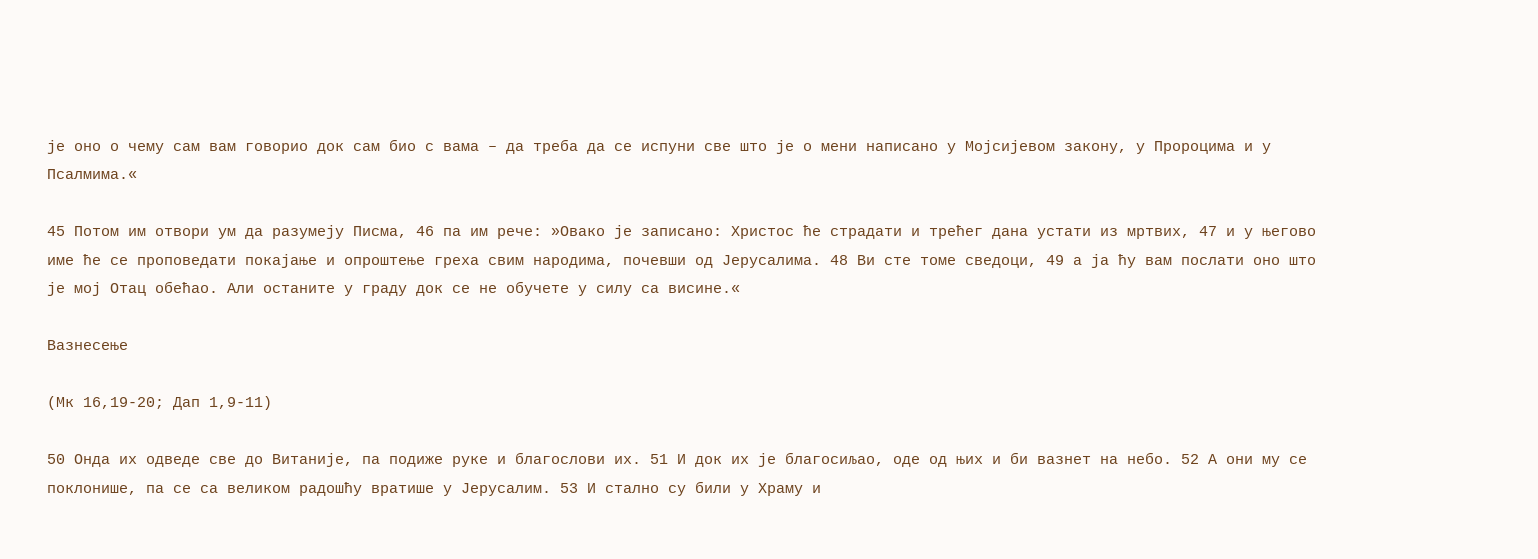је оно о чему сам вам говорио док сам био с вама – да треба да се испуни све што је о мени написано у Мојсијевом закону, у Пророцима и у Псалмима.«

45 Потом им отвори ум да разумеју Писма, 46 па им рече: »Овако је записано: Христос ће страдати и трећег дана устати из мртвих, 47 и у његово име ће се проповедати покајање и опроштење греха свим народима, почевши од Јерусалима. 48 Ви сте томе сведоци, 49 а ја ћу вам послати оно што је мој Отац обећао. Али останите у граду док се не обучете у силу са висине.«

Вазнесење

(Мк 16,19-20; Дап 1,9-11)

50 Онда их одведе све до Витаније, па подиже руке и благослови их. 51 И док их је благосиљао, оде од њих и би вазнет на небо. 52 А они му се поклонише, па се са великом радошћу вратише у Јерусалим. 53 И стално су били у Храму и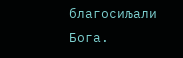благосиљали Бога.